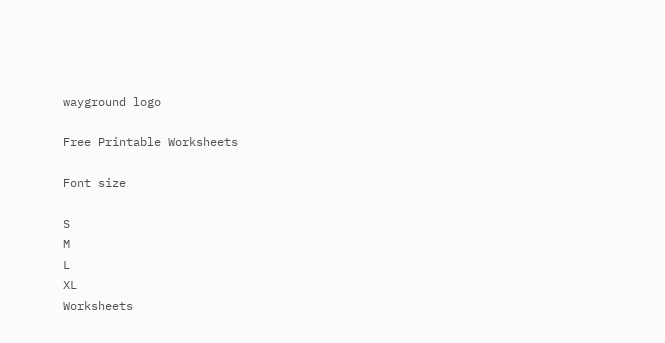wayground logo

Free Printable Worksheets

Font size

S
M
L
XL
Worksheets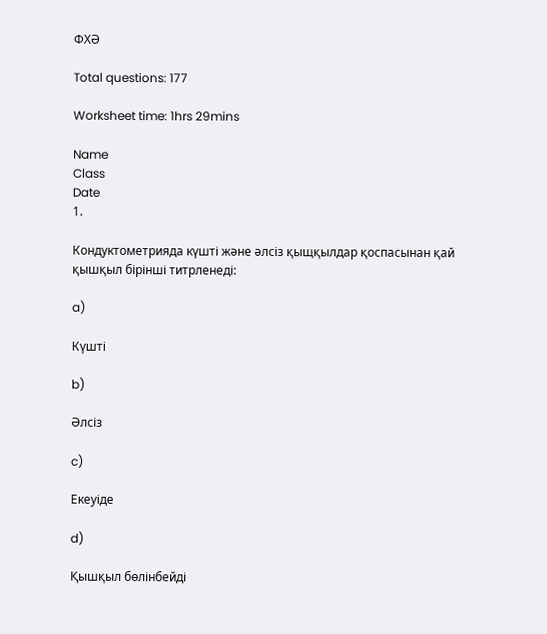ФХӘ

Total questions: 177

Worksheet time: 1hrs 29mins

Name
Class
Date
1.

Кондуктометрияда күшті және әлсіз қыщқылдар қоспасынан қай қышқыл бірінші титрленеді:

a)

Күшті

b)

Әлсіз

c)

Екеуіде

d)

Қышқыл бөлінбейді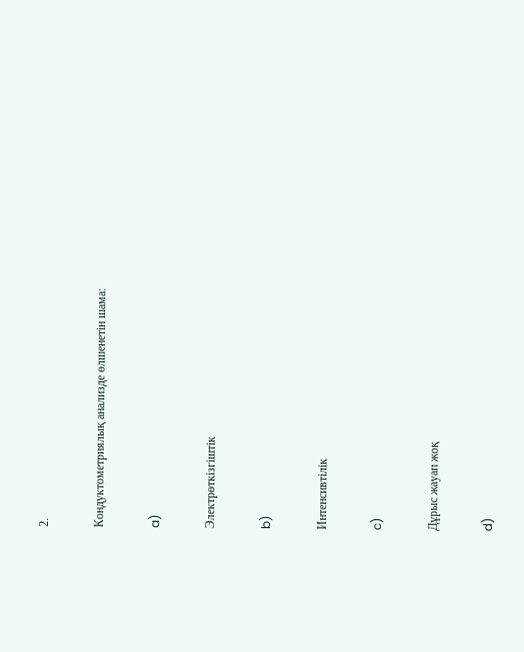2.

Кондуктометриялық анализде өлшенетін шама:

a)

Электрөткізгіштік

b)

Интенсивтілік

c)

Дұрыс жауап жоқ

d)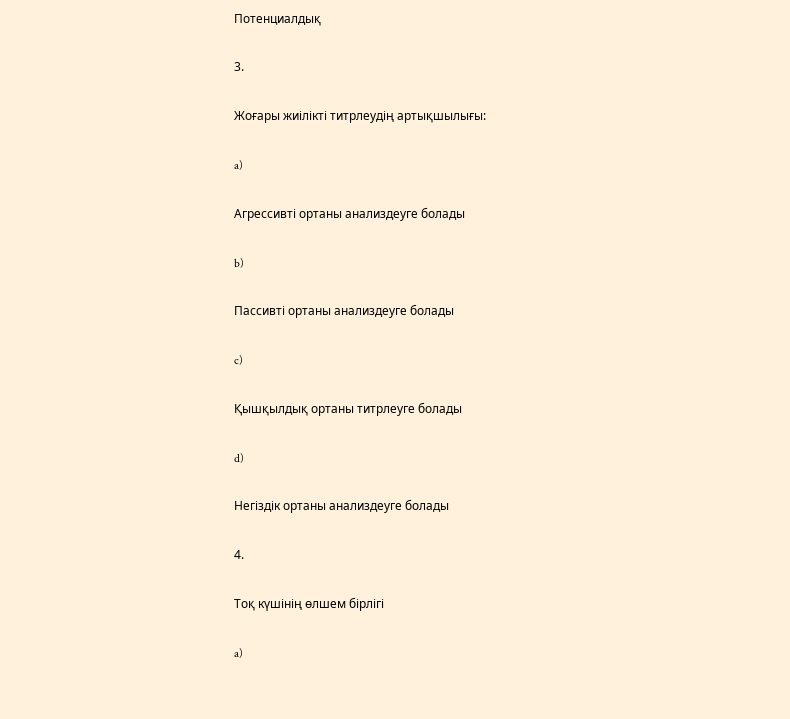Потенциалдық

3.

Жоғары жиілікті титрлеудің артықшылығы:

a)

Агрессивті ортаны анализдеуге болады

b)

Пассивті ортаны анализдеуге болады

c)

Қышқылдық ортаны титрлеуге болады

d)

Негіздік ортаны анализдеуге болады

4.

Тоқ күшінің өлшем бірлігі

a)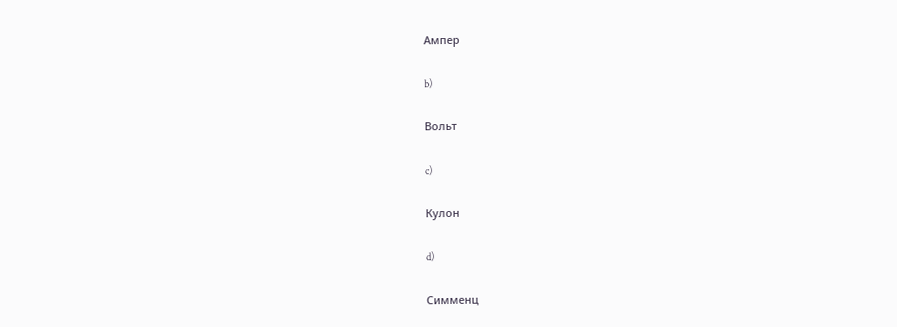Ампер

b)

Вольт

c)

Кулон

d)

Симменц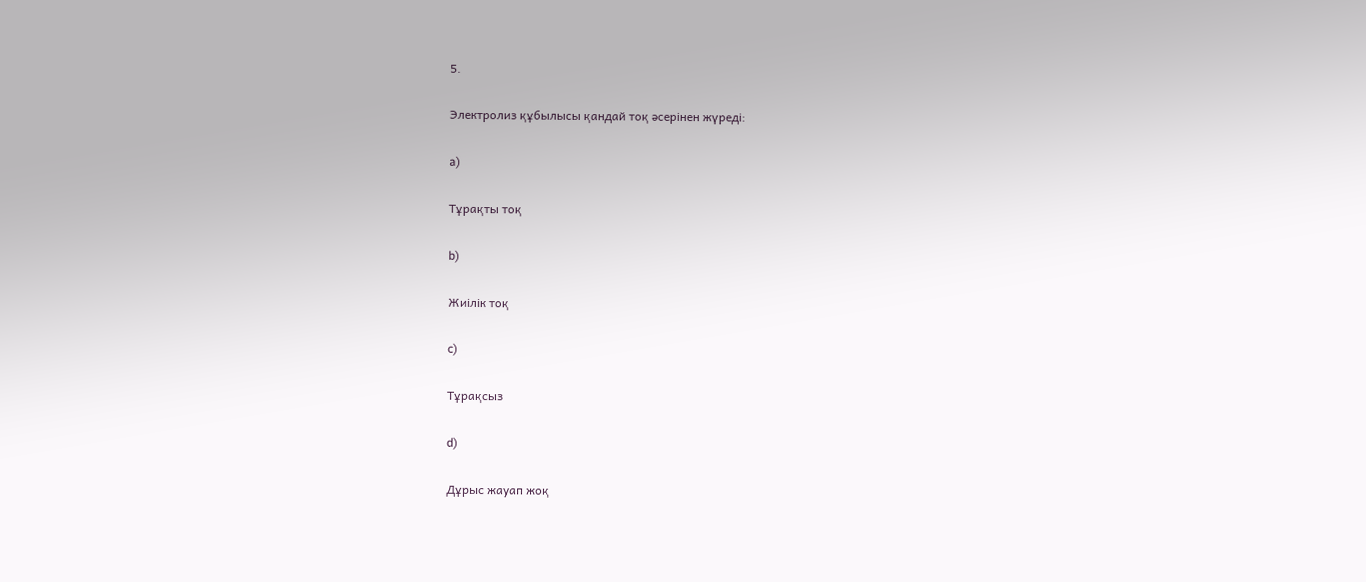5.

Электролиз құбылысы қандай тоқ әсерінен жүреді:

a)

Тұрақты тоқ

b)

Жиілік тоқ

c)

Тұрақсыз

d)

Дұрыс жауап жоқ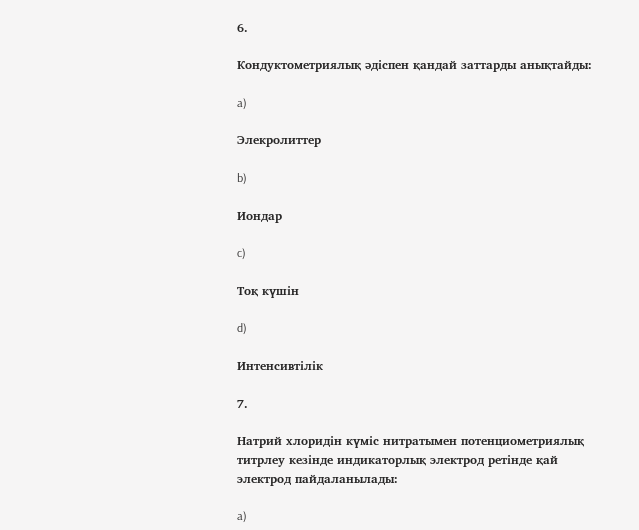6.

Кондуктометриялық әдіспен қандай заттарды анықтайды:

a)

Элекролиттер

b)

Иондар

c)

Тоқ күшін

d)

Интенсивтілік

7.

Натрий хлоридін күміс нитратымен потенциометриялық титрлеу кезінде индикаторлық электрод ретінде қай электрод пайдаланылады:

a)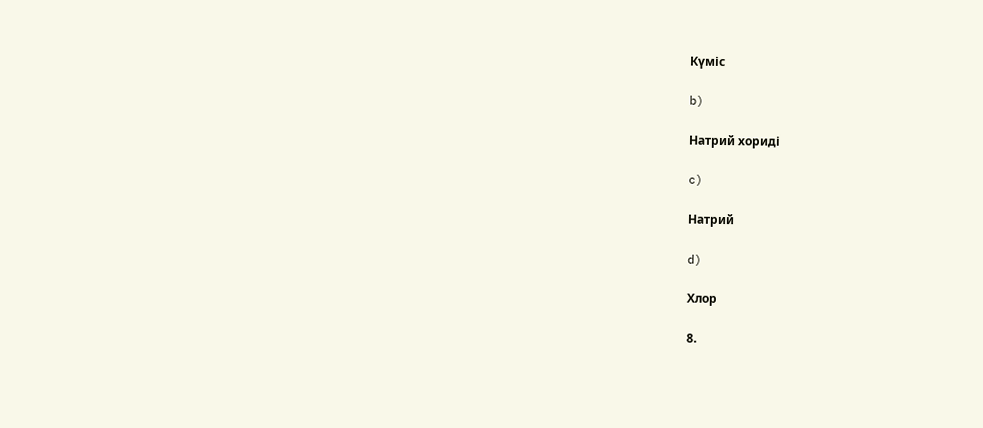Күміс

b)

Натрий хориді

c)

Натрий

d)

Хлор

8.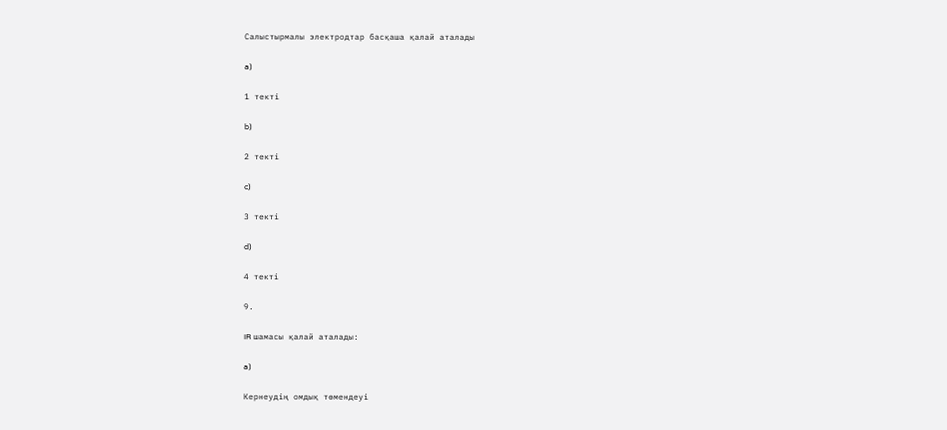Салыстырмалы электродтар басқаша қалай аталады

a)

1 текті

b)

2 текті

c)

3 текті

d)

4 текті

9.

IR шамасы қалай аталады:

a)

Кернеудің омдық төмендеуі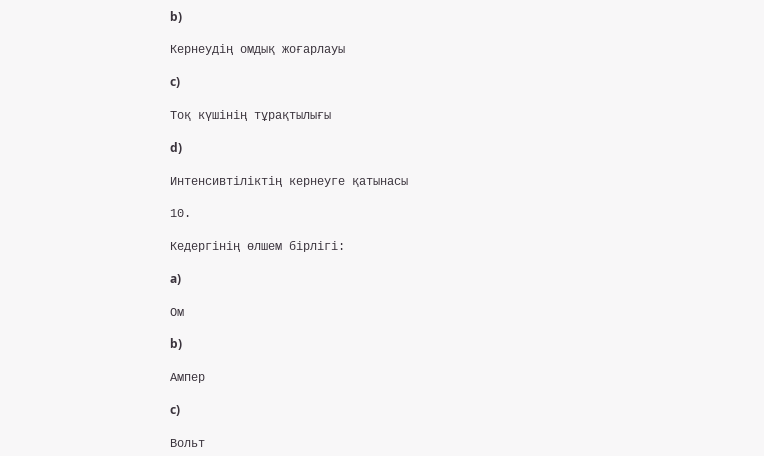b)

Кернеудің омдық жоғарлауы

c)

Тоқ күшінің тұрақтылығы

d)

Интенсивтіліктің кернеуге қатынасы

10.

Кедергінің өлшем бірлігі:

a)

Ом

b)

Ампер

c)

Вольт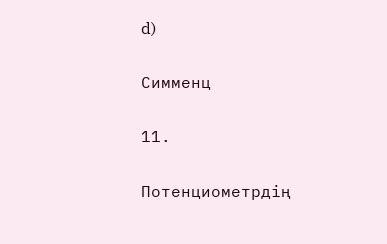d)

Симменц

11.

Потенциометрдің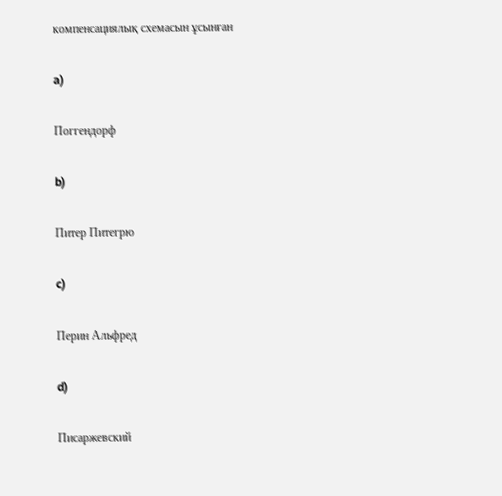компенсациялық схемасын ұсынған

a)

Поггендорф

b)

Питер Питегрю

c)

Перин Альфред

d)

Писаржевский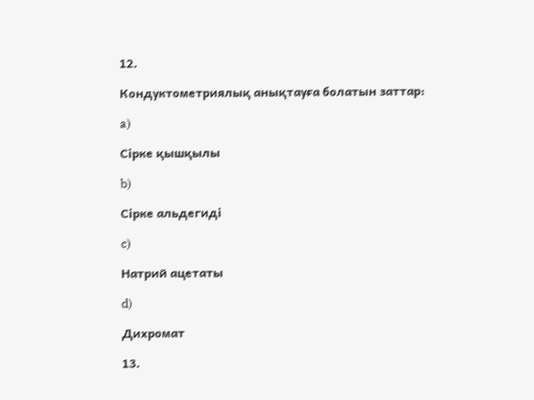12.

Кондуктометриялық анықтауға болатын заттар:

a)

Сірке қышқылы

b)

Сірке альдегиді

c)

Натрий ацетаты

d)

Дихромат

13.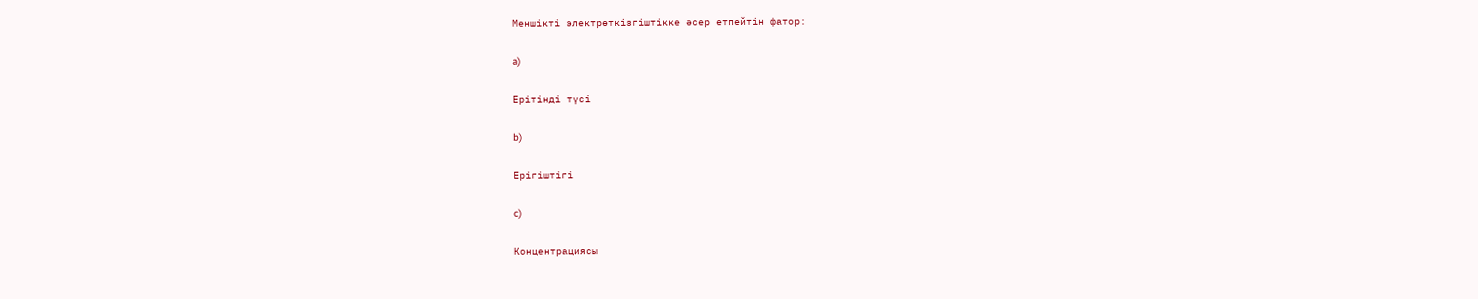Меншікті электрөткізгіштікке әсер етпейтін фатор:

a)

Ерітінді түсі

b)

Ерігіштігі

c)

Концентрациясы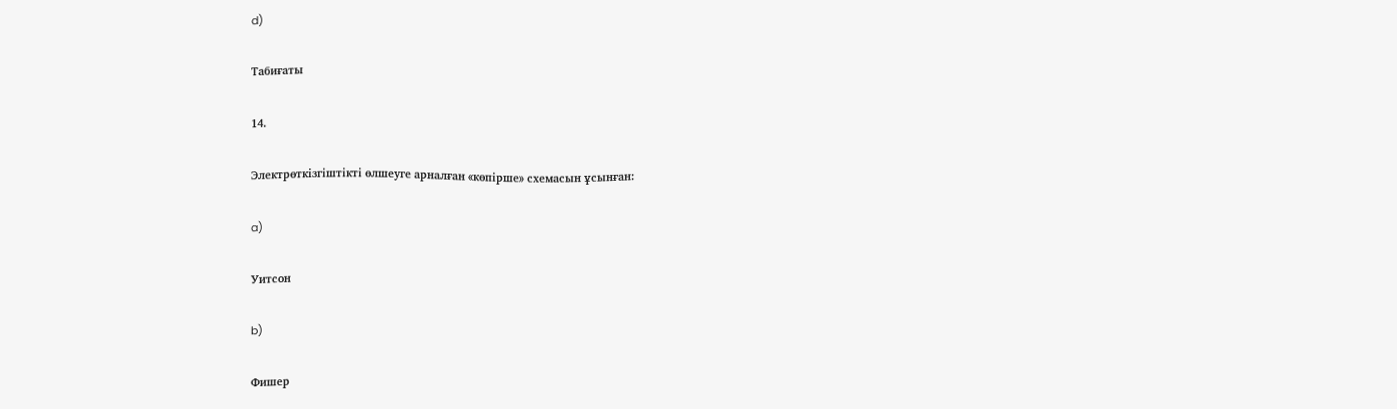d)

Табиғаты

14.

Электрөткізгіштікті өлшеуге арналған «көпірше» схемасын ұсынған:

a)

Уитсон

b)

Фишер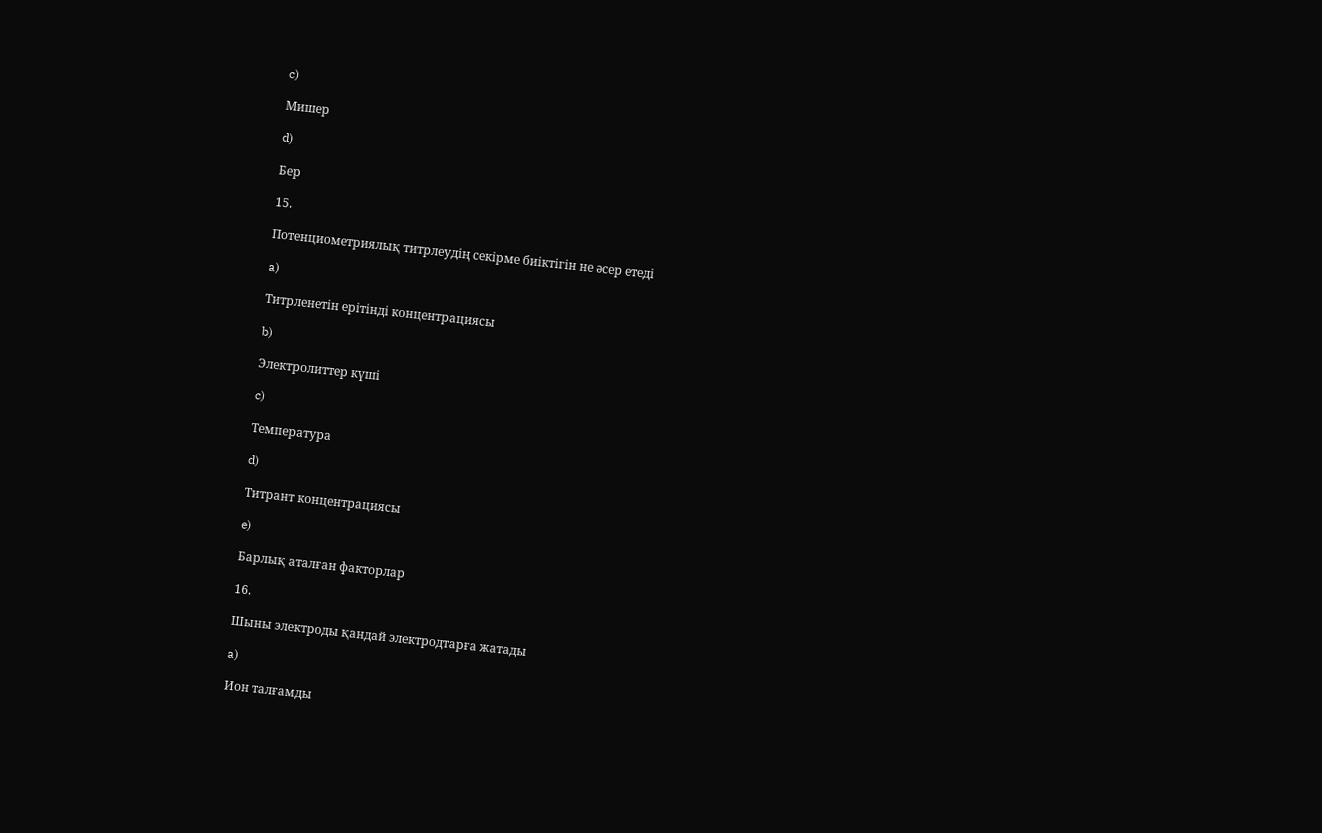c)

Мишер

d)

Бер

15.

Потенциометриялық титрлеудің секірме биіктігін не әсер етеді

a)

Титрленетін ерітінді концентрациясы

b)

Электролиттер күші

c)

Температура

d)

Титрант концентрациясы

e)

Барлық аталған факторлар

16.

Шыны электроды қандай электродтарға жатады

a)

Ион талғамды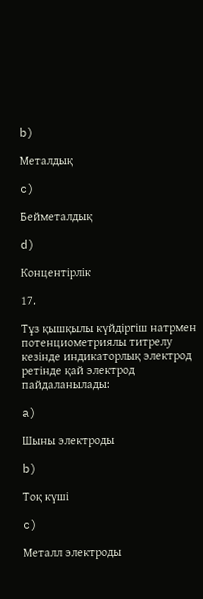b)

Металдық

c)

Бейметалдық

d)

Концентірлік

17.

Тұз қышқылы күйдіргіш натрмен потенциометриялы титрелу кезінде индикаторлық электрод ретінде қай электрод пайдаланылады:

a)

Шыны электроды

b)

Тоқ күші

c)

Металл электроды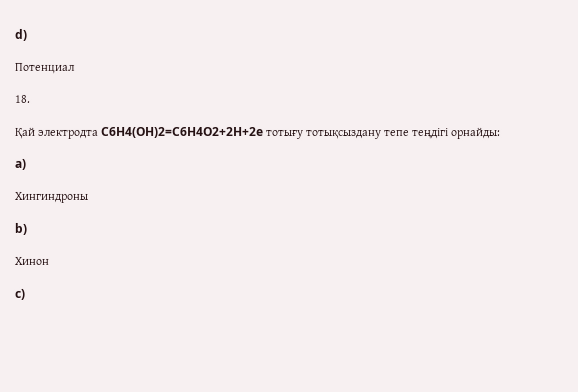d)

Потенциал

18.

Қай электродта C6H4(OH)2=C6H4O2+2H+2e тотығу тотықсыздану тепе теңдігі орнайды:

a)

Хингиндроны

b)

Хинон

c)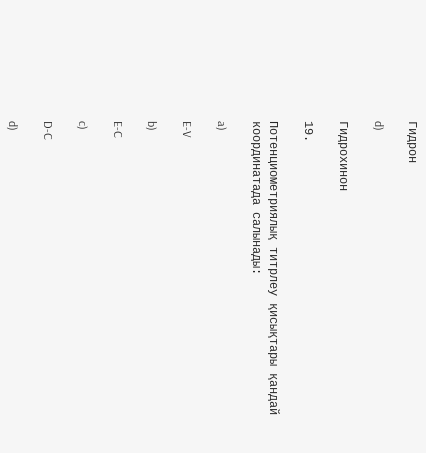Гидрон

d)

Гидрохинон

19.

Потенциометриялық титрлеу қисықтары қандай координатада салынады:

a)

E-V

b)

E-C

c)

D-C

d)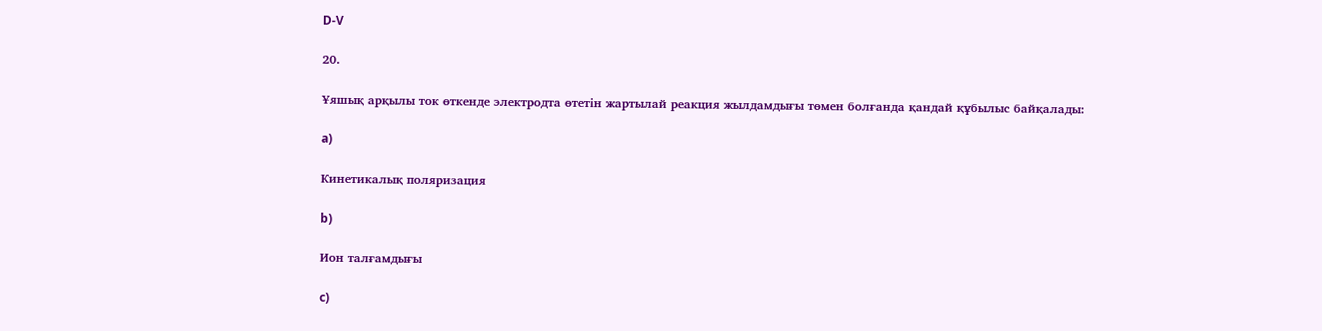D-V

20.

Ұяшық арқылы ток өткенде электродта өтетін жартылай реакция жылдамдығы төмен болғанда қандай құбылыс байқалады:

a)

Кинетикалық поляризация

b)

Ион талғамдығы

c)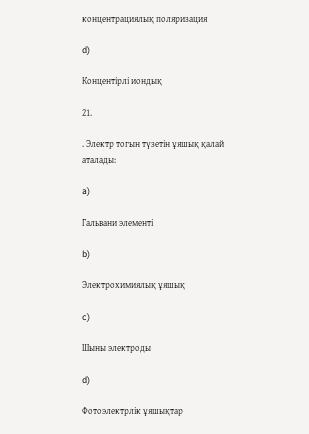концентрациялық поляризация

d)

Концентірлі иондық

21.

. Электр тогын түзетін ұяшық қалай аталады:

a)

Гальвани элементі

b)

Электрохимиялық ұяшық

c)

Шыны электроды

d)

Фотоэлектрлік ұяшықтар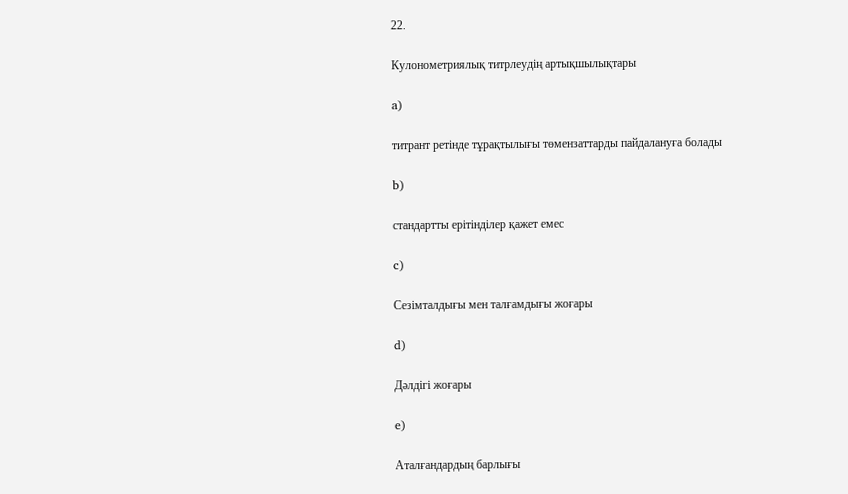22.

Кулонометриялық титрлеудің артықшылықтары

a)

титрант ретінде тұрақтылығы төмензаттарды пайдалануға болады

b)

стандартты ерітінділер қажет емес

c)

Сезімталдығы мен талғамдығы жоғары

d)

Дәлдігі жоғары

e)

Аталғандардың барлығы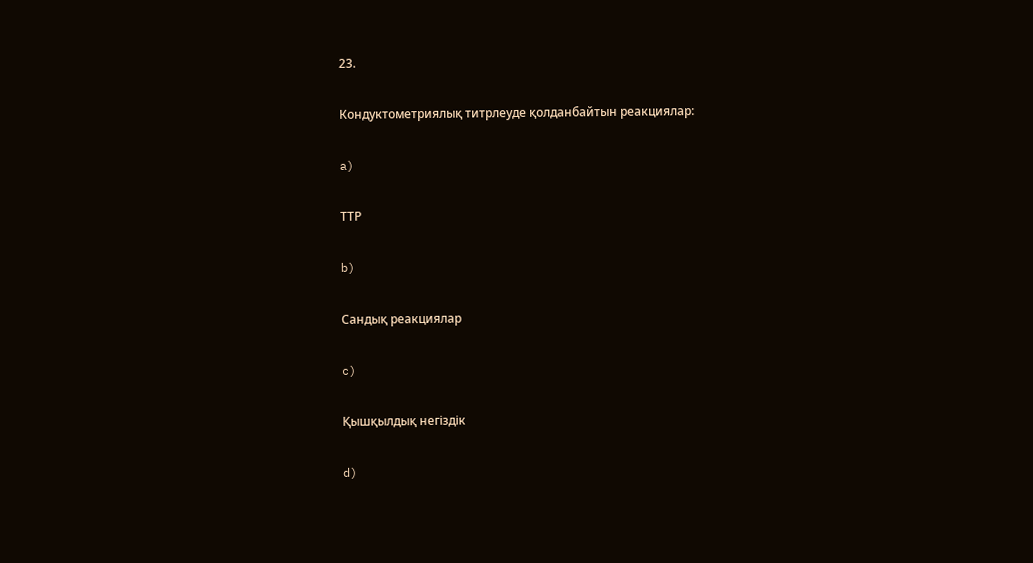23.

Кондуктометриялық титрлеуде қолданбайтын реакциялар:

a)

ТТР

b)

Сандық реакциялар

c)

Қышқылдық негіздік

d)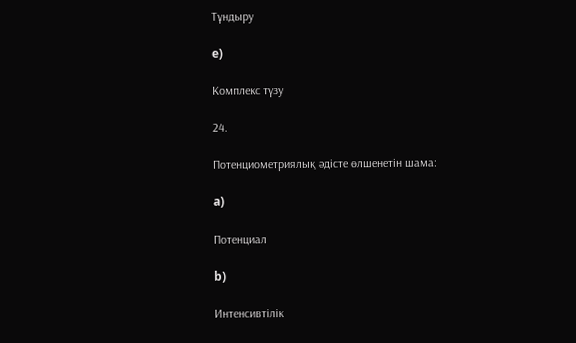Тұндыру

e)

Комплекс түзу

24.

Потенциометриялық әдісте өлшенетін шама:

a)

Потенциал

b)

Интенсивтілік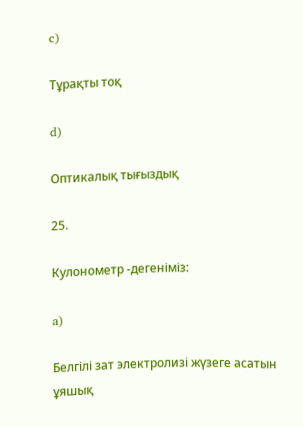c)

Тұрақты тоқ

d)

Оптикалық тығыздық

25.

Кулонометр -дегеніміз:

a)

Белгілі зат электролизі жүзеге асатын ұяшық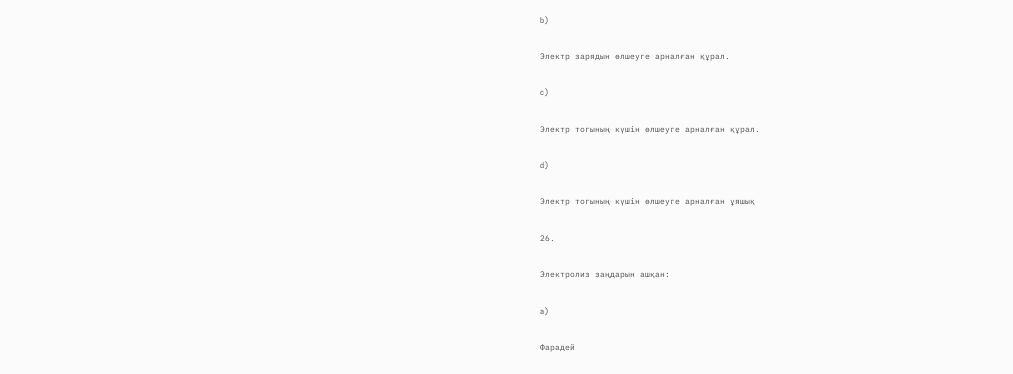b)

Электр зарядын өлшеуге арналған құрал.

c)

Электр тогының күшін өлшеуге арналған құрал.

d)

Электр тогының күшін өлшеуге арналған ұяшық

26.

Электролиз заңдарын ашқан:

a)

Фарадей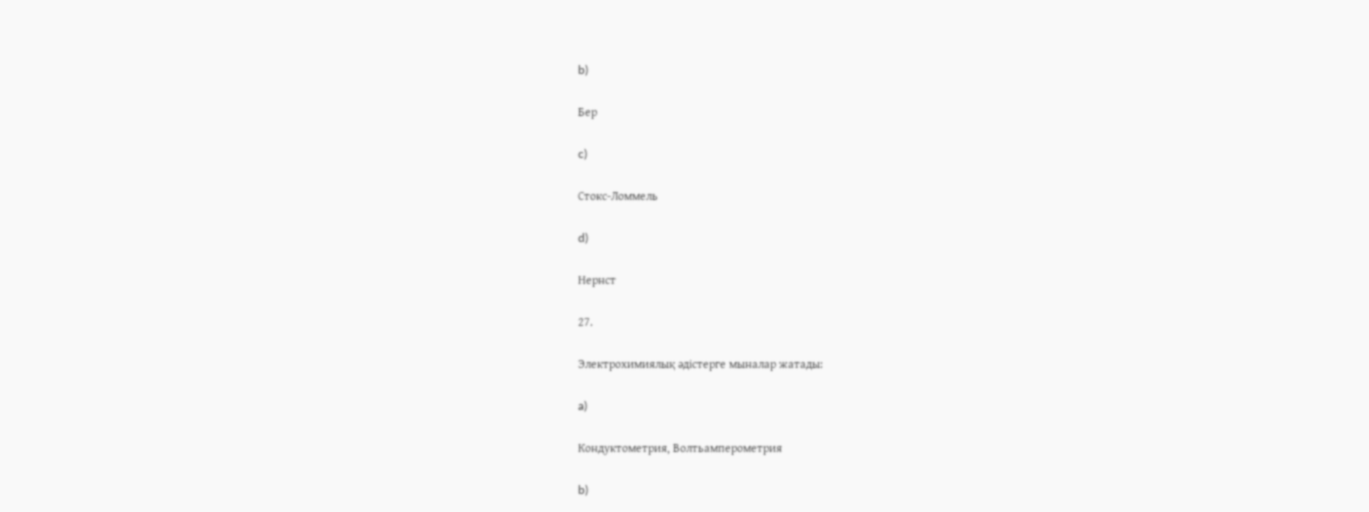b)

Бер

c)

Стокс-Ломмель

d)

Нернст

27.

Электрохимиялық әдістерге мыналар жатады:

a)

Кондуктометрия, Волтьамперометрия

b)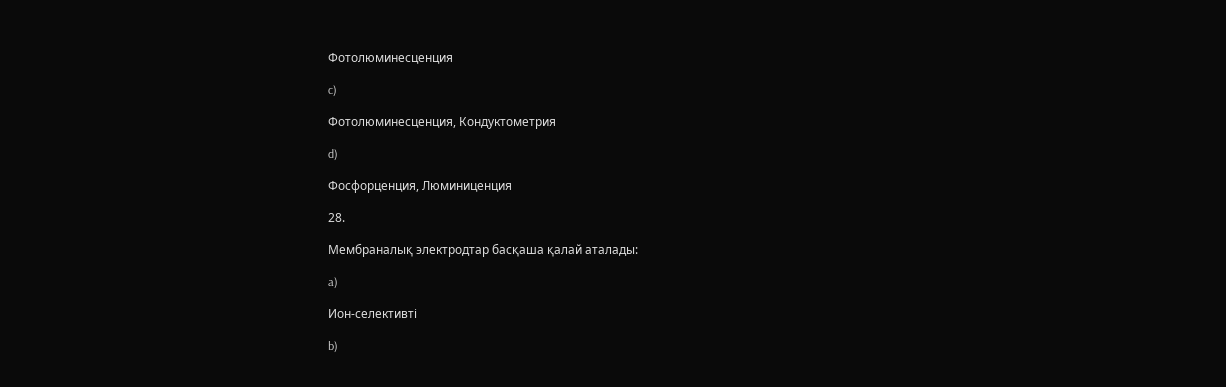Фотолюминесценция

c)

Фотолюминесценция, Кондуктометрия

d)

Фосфорценция, Люминиценция

28.

Мембраналық электродтар басқаша қалай аталады:

a)

Ион-селективті

b)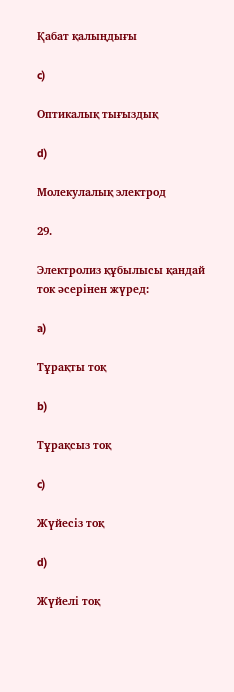Қабат қалыңдығы

c)

Оптикалық тығыздық

d)

Молекулалық электрод

29.

Электролиз құбылысы қандай ток әсерінен жүред:

a)

Тұрақты тоқ

b)

Тұрақсыз тоқ

c)

Жүйесіз тоқ

d)

Жүйелі тоқ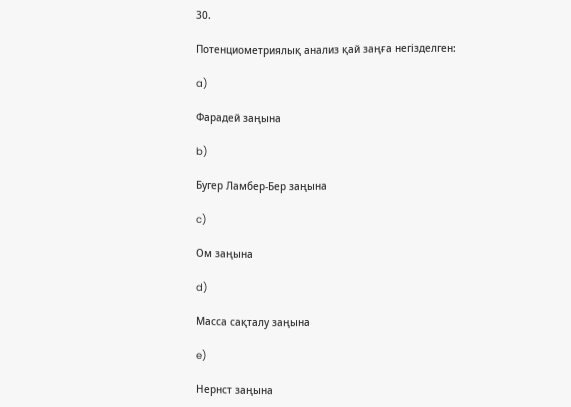30.

Потенциометриялық анализ қай заңға негізделген:

a)

Фарадей заңына

b)

Бугер Ламбер-Бер заңына

c)

Ом заңына

d)

Масса сақталу заңына

e)

Нернст заңына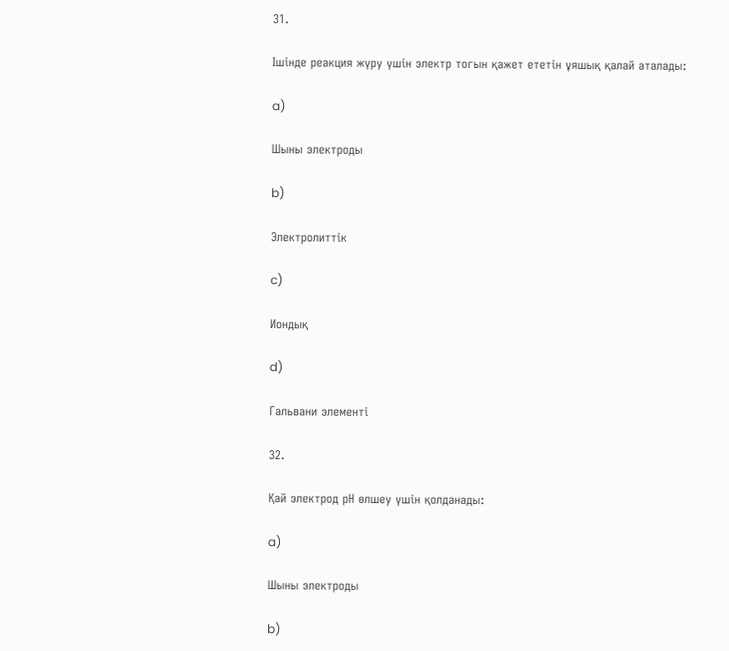31.

Ішінде реакция жүру үшін электр тогын қажет ететін ұяшық қалай аталады:

a)

Шыны электроды

b)

Электролиттік

c)

Иондық

d)

Гальвани элементі

32.

Қай электрод рН өлшеу үшін қолданады:

a)

Шыны электроды

b)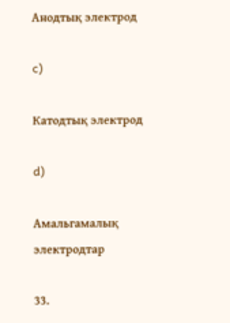Анодтық электрод

c)

Катодтық электрод

d)

Амальгамалық электродтар

33.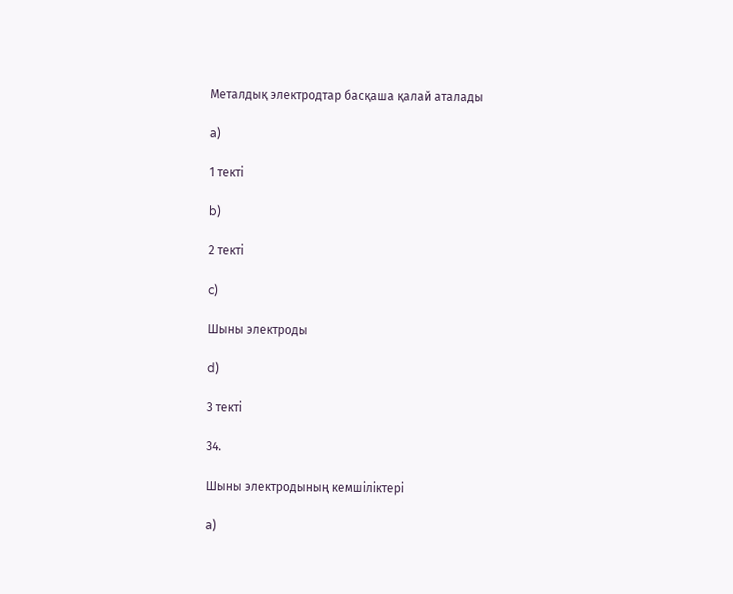Металдық электродтар басқаша қалай аталады

a)

1 текті

b)

2 текті

c)

Шыны электроды

d)

3 текті

34.

Шыны электродының кемшіліктері

a)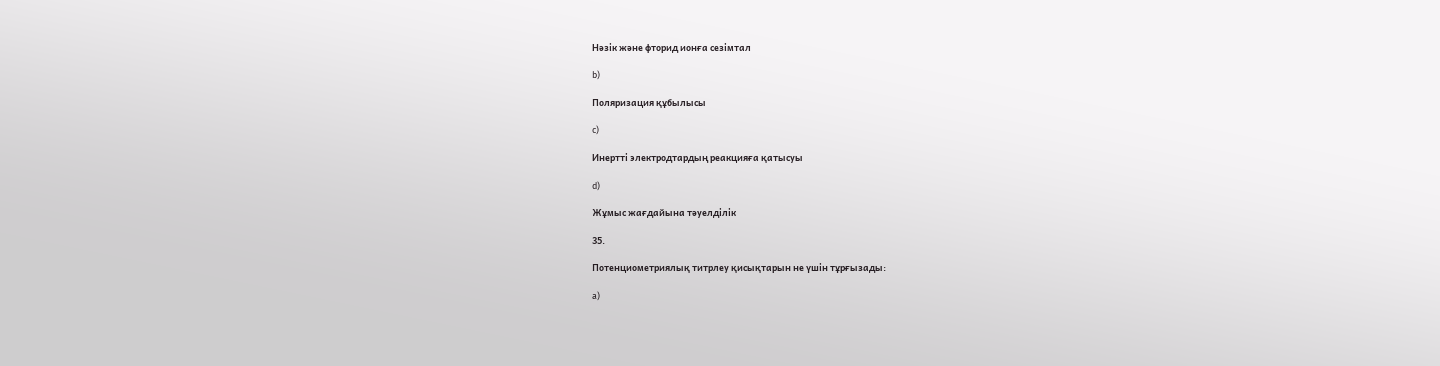Нәзік және фторид ионға сезімтал

b)

Поляризация құбылысы

c)

Инертті электродтардың реакцияға қатысуы

d)

Жұмыс жағдайына тәуелділік

35.

Потенциометриялық титрлеу қисықтарын не үшін тұрғызады:

a)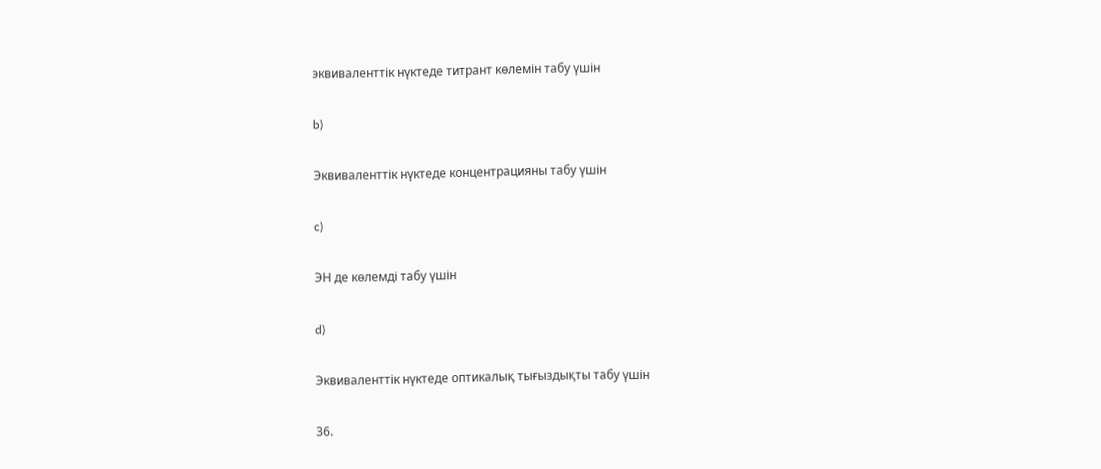эквиваленттік нүктеде титрант көлемін табу үшін

b)

Эквиваленттік нүктеде концентрацияны табу үшін

c)

ЭН де көлемді табу үшін

d)

Эквиваленттік нүктеде оптикалық тығыздықты табу үшін

36.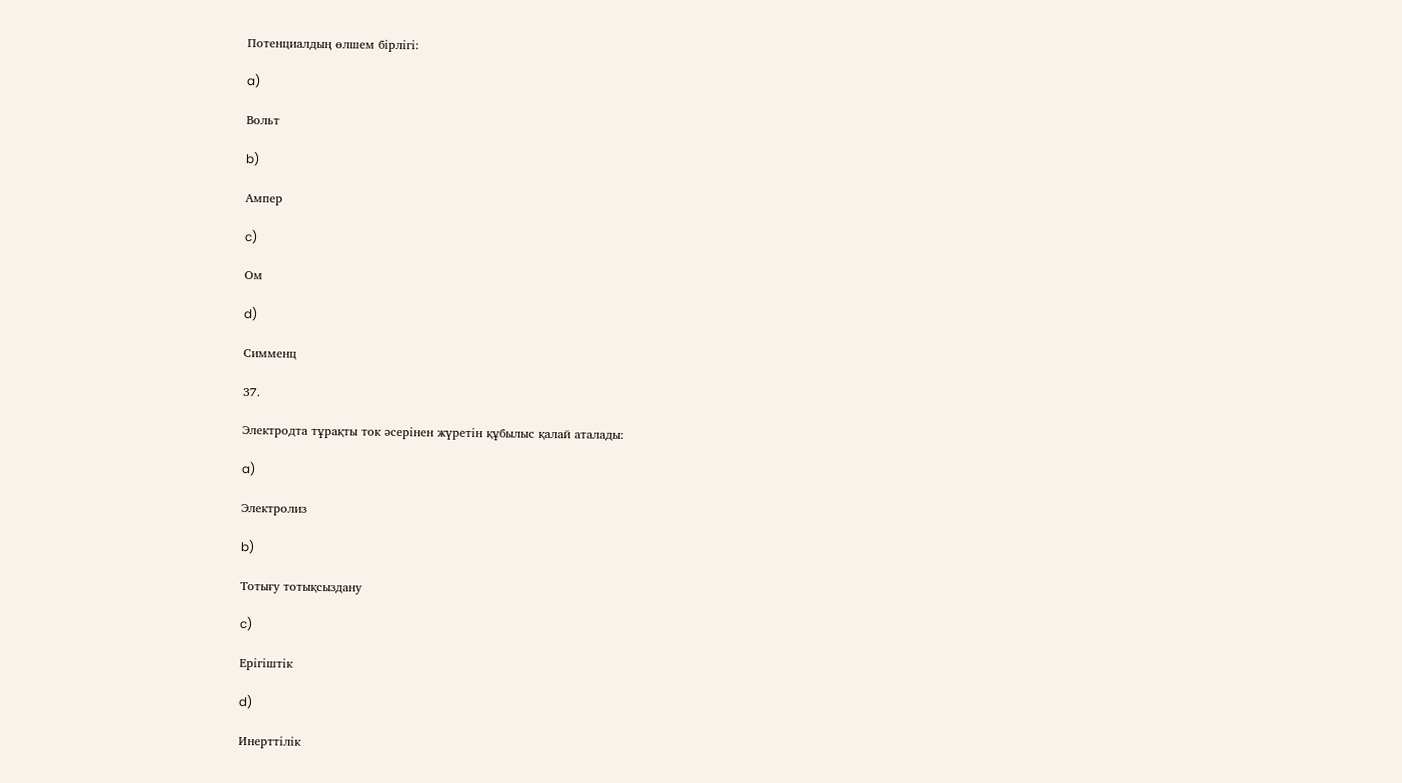Потенциалдың өлшем бірлігі:

a)

Вольт

b)

Ампер

c)

Ом

d)

Симменц

37.

Электродта тұрақты ток әсерінен жүретін құбылыс қалай аталады:

a)

Электролиз

b)

Тотығу тотықсыздану

c)

Ерігіштік

d)

Инерттілік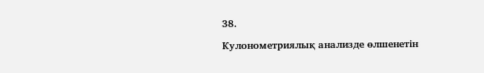38.

Кулонометриялық анализде өлшенетін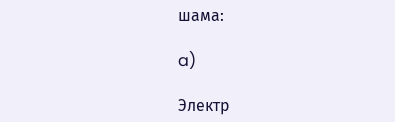шама:

a)

Электр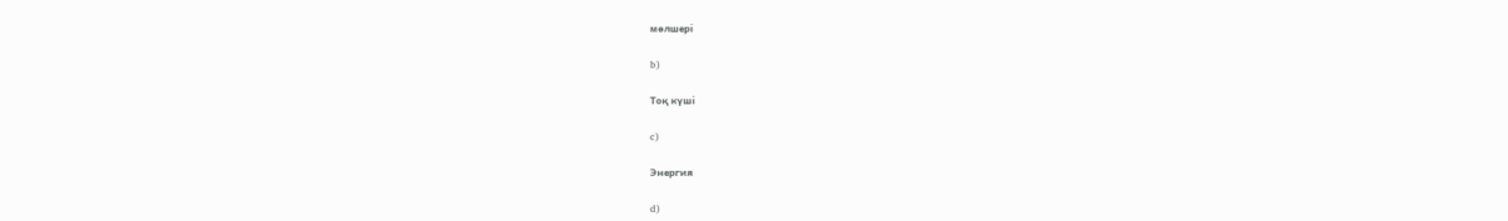мөлшері

b)

Тоқ күші

c)

Энергия

d)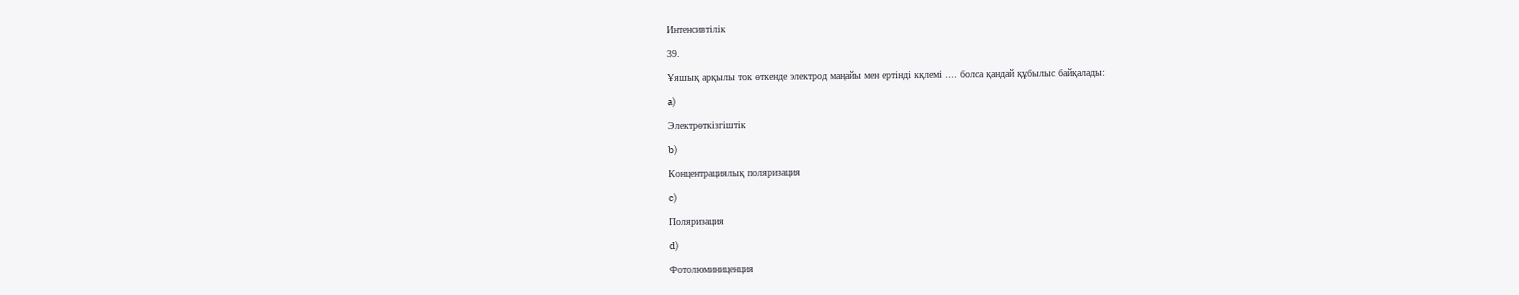Интенсивтілік

39.

Ұяшық арқылы ток өткенде электрод маңайы мен ертінді кқлемі .... болса қандай құбылыс байқалады:

a)

Электрөткізгіштік

b)

Концентрациялық поляризация

c)

Поляризация

d)

Фотолюминиценция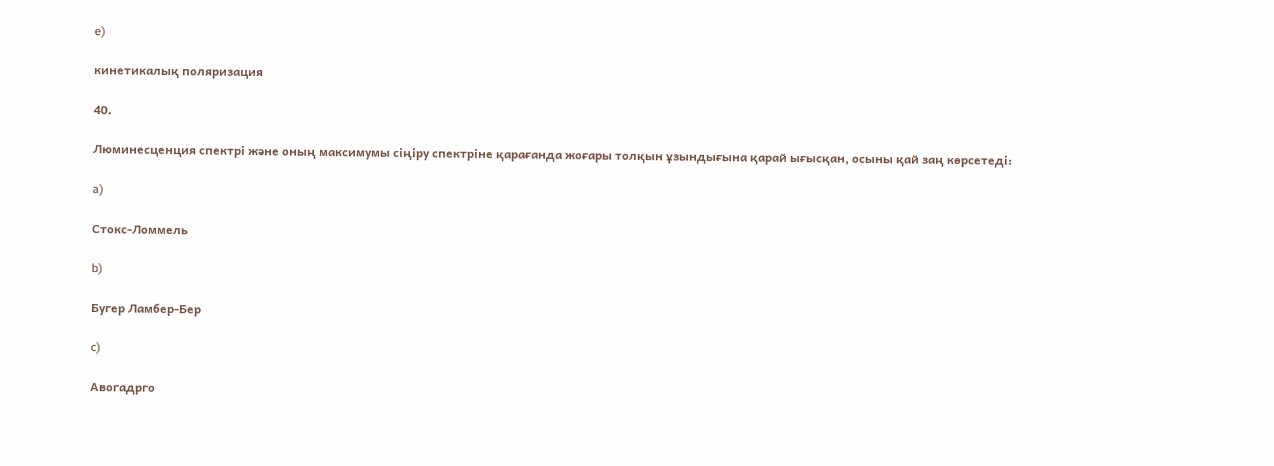e)

кинетикалық поляризация

40.

Люминесценция спектрі және оның максимумы сіңіру спектріне қарағанда жоғары толқын ұзындығына қарай ығысқан, осыны қай заң көрсетеді:

a)

Стокс-Ломмель

b)

Бугер Ламбер-Бер

c)

Авогадрго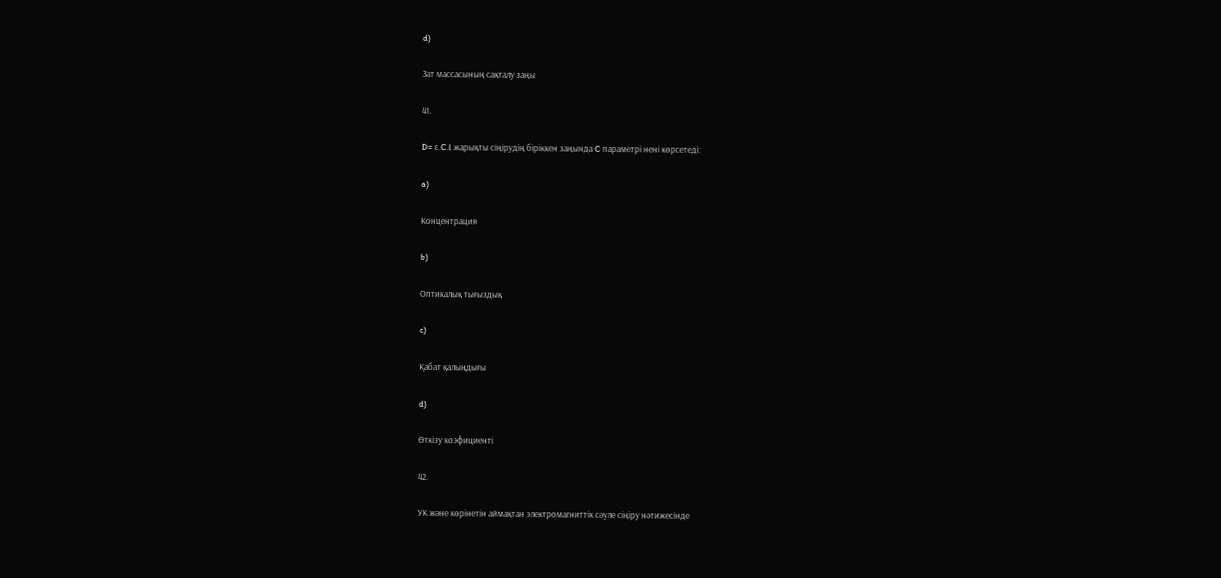d)

Зат массасының сақталу заңы

41.

D= ԑ.C.l жарықты сіңірудің біріккен заңында C параметрі нені көрсетеді:

a)

Концентрация

b)

Оптикалық тығыздық

c)

Қабат қалыңдығы

d)

Өткізу коэфициенті

42.

УК және көрінетін аймақтан электромагниттік сәуле сіңіру нәтижесінде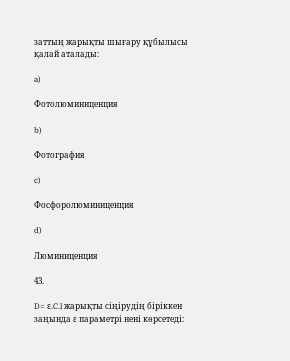заттың жарықты шығару құбылысы қалай аталады:

a)

Фотолюминиценция

b)

Фотография

c)

Фосфоролюминиценция

d)

Люминиценция

43.

D= ԑ.C.l жарықты сіңірудің біріккен заңында ԑ параметрі нені көрсетеді: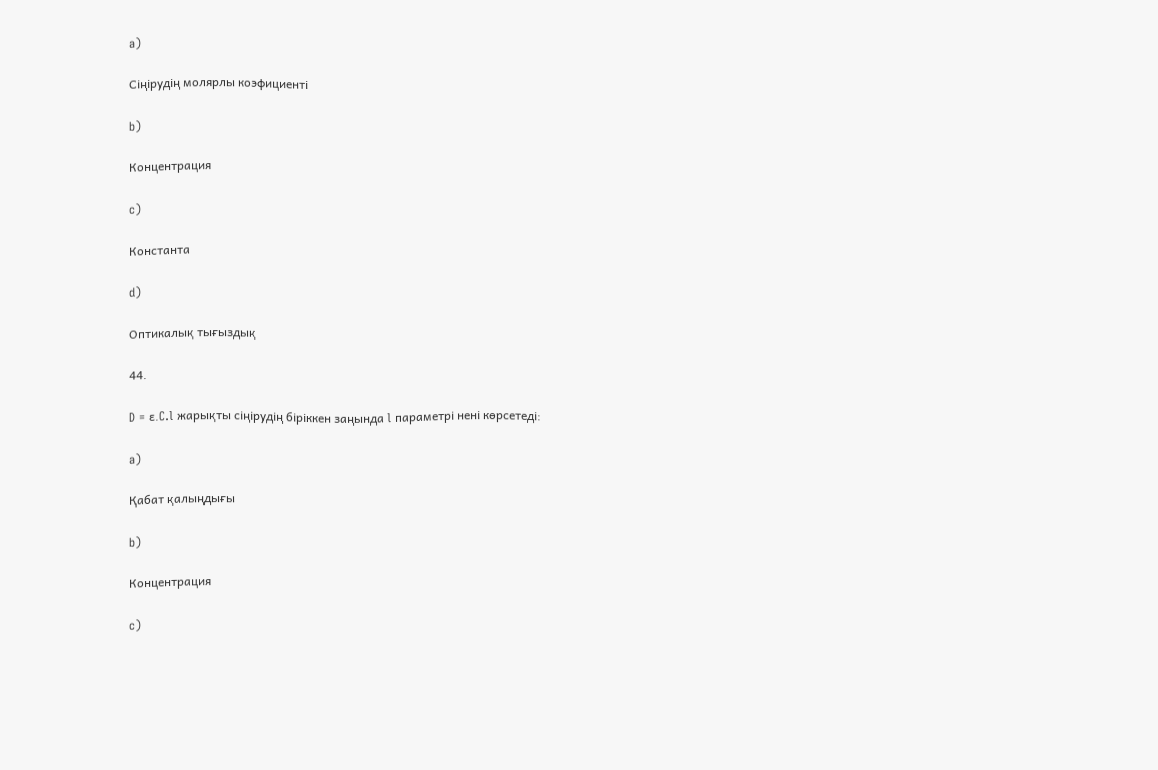a)

Сіңірудің молярлы коэфициенті

b)

Концентрация

c)

Константа

d)

Оптикалық тығыздық

44.

D = ԑ.C.l жарықты сіңірудің біріккен заңында l параметрі нені көрсетеді:

a)

Қабат қалыңдығы

b)

Концентрация

c)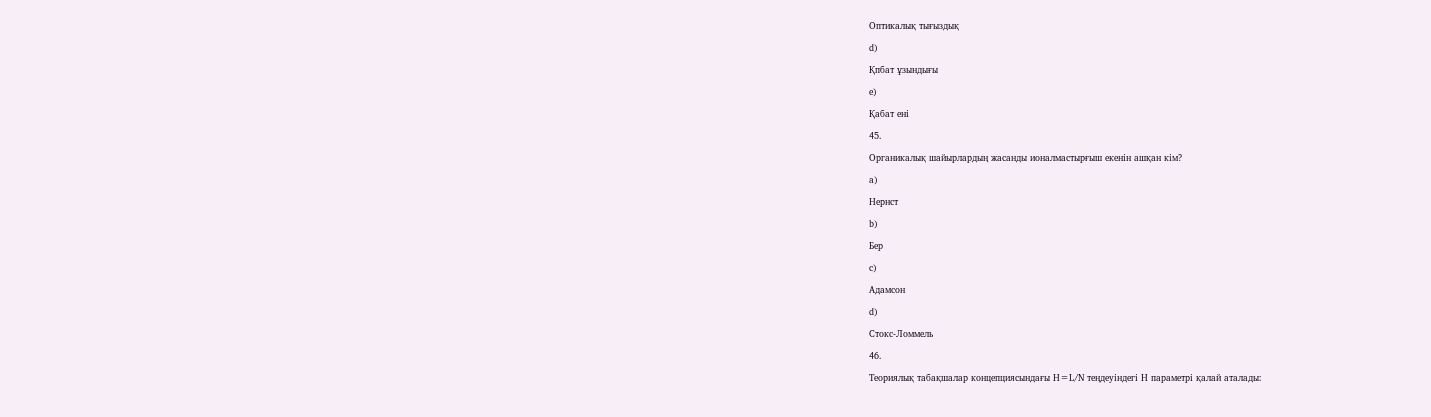Оптикалық тығыздық

d)

Қпбат ұзындығы

e)

Қабат ені

45.

Органикалық шайырлардың жасанды ионалмастырғыш екенін ашқан кім?

a)

Нернст

b)

Бер

c)

Адамсон

d)

Стокс-Ломмель

46.

Теориялық табақшалар концепциясындағы Н=L/N теңдеуіндегі Н параметрі қалай аталады: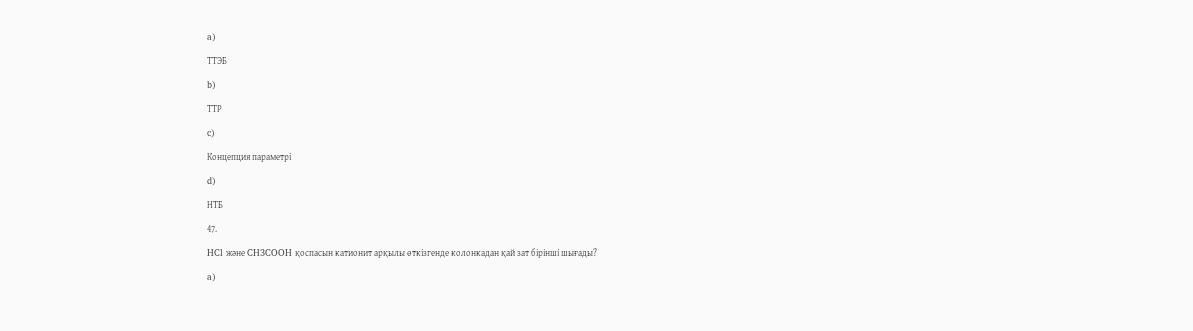a)

ТТЭБ

b)

ТТР

c)

Концепция параметрі

d)

НТБ

47.

HCl және CH3COOH қоспасын катионит арқылы өткізгенде колонкадан қай зат бірінші шығады?

a)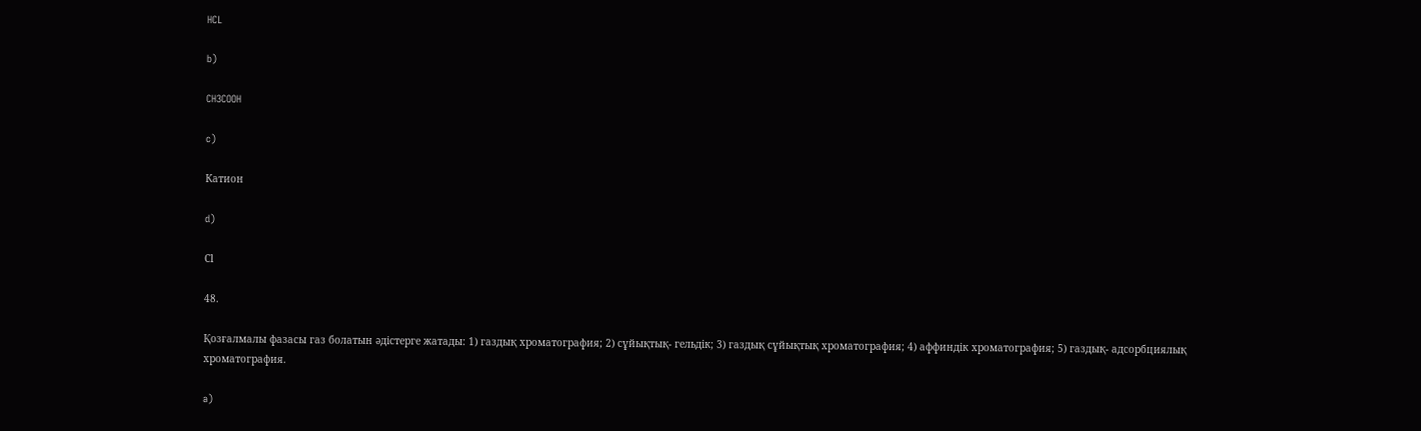HCL

b)

CH3COOH

c)

Катион

d)

Сl

48.

Қозғалмалы фазасы газ болатын әдістерге жатады: 1) газдық хроматография; 2) сұйықтық- гельдік; 3) газдық сұйықтық хроматография; 4) аффиндік хроматография; 5) газдық- адсорбциялық хроматография.

a)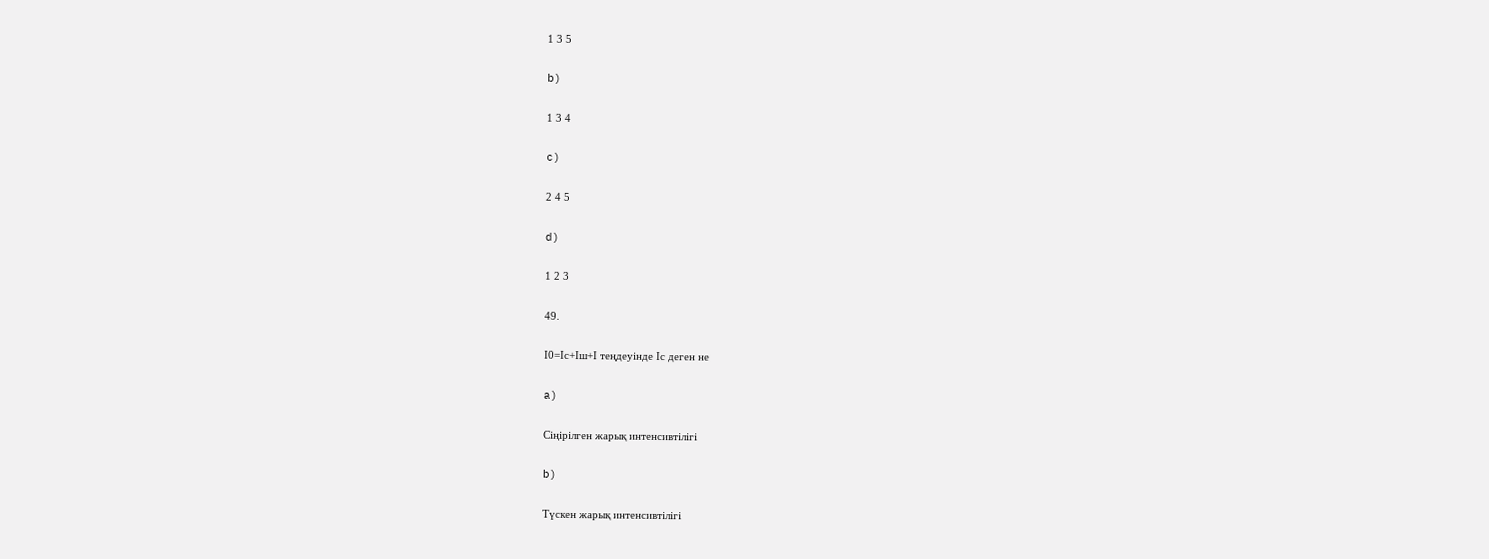1 3 5

b)

1 3 4

c)

2 4 5

d)

1 2 3

49.

І0=Іс+Іш+І теңдеуінде Іс деген не

a)

Сіңірілген жарық интенсивтілігі

b)

Түскен жарық интенсивтілігі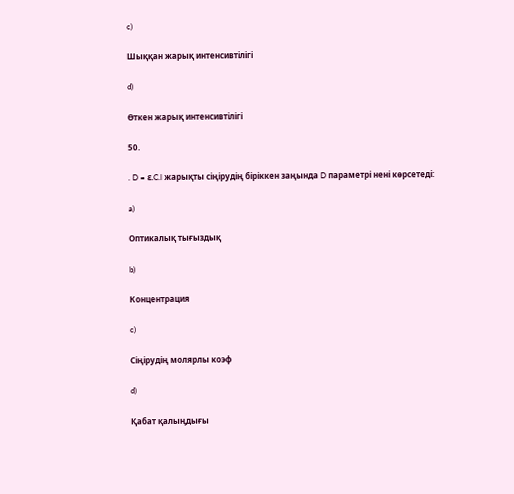c)

Шыққан жарық интенсивтілігі

d)

Өткен жарық интенсивтілігі

50.

. D = ԑ.C.l жарықты сіңірудің біріккен заңында D параметрі нені көрсетеді:

a)

Оптикалық тығыздық

b)

Концентрация

c)

Сіңірудің молярлы коэф

d)

Қабат қалыңдығы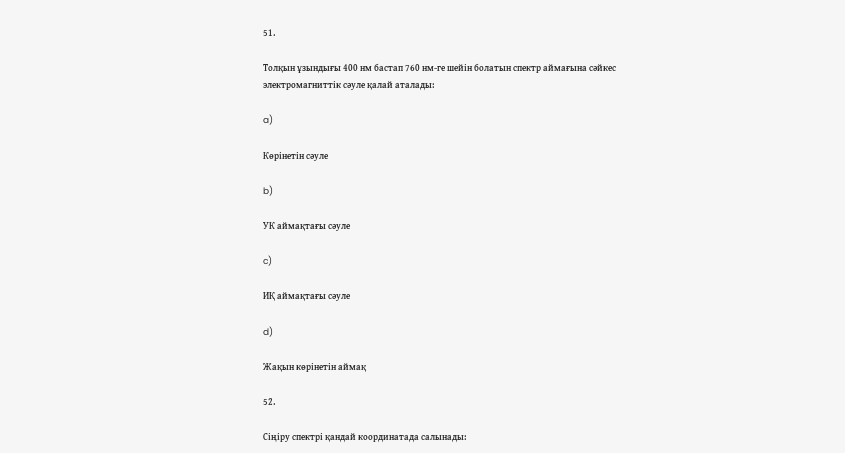51.

Толқын ұзындығы 400 нм бастап 760 нм-ге шейін болатын спектр аймағына сәйкес электромагниттік сәуле қалай аталады:

a)

Көрінетін сәуле

b)

УК аймақтағы сәуле

c)

ИҚ аймақтағы сәуле

d)

Жақын көрінетін аймақ

52.

Сіңіру спектрі қандай координатада салынады: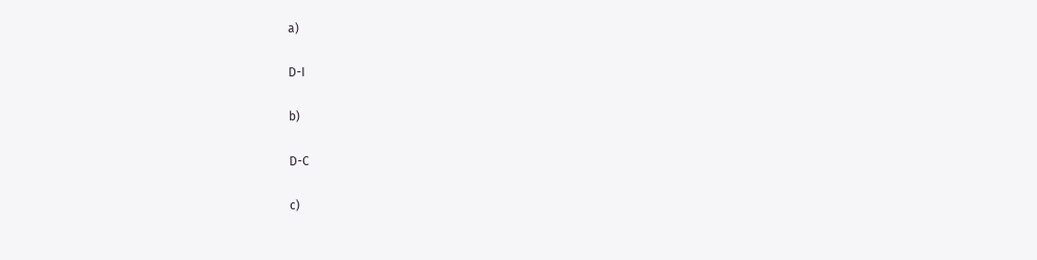a)

D-I

b)

D-C

c)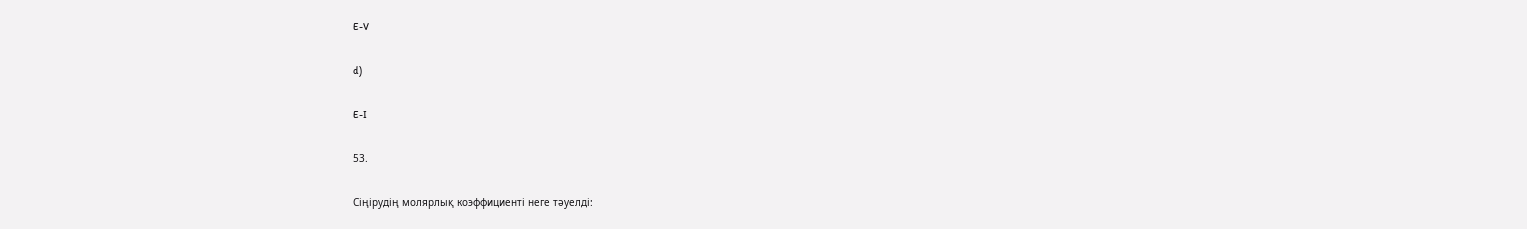E-V

d)

E-I

53.

Сіңірудің молярлық коэффициенті неге тәуелді: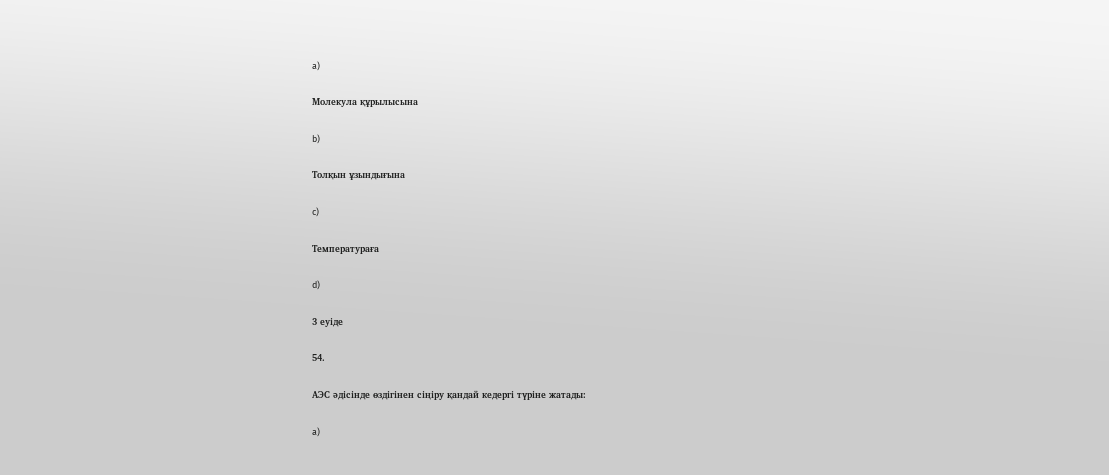a)

Молекула құрылысына

b)

Толқын ұзындығына

c)

Температураға

d)

3 еуіде

54.

АЭС әдісінде өздігінен сіңіру қандай кедергі түріне жатады:

a)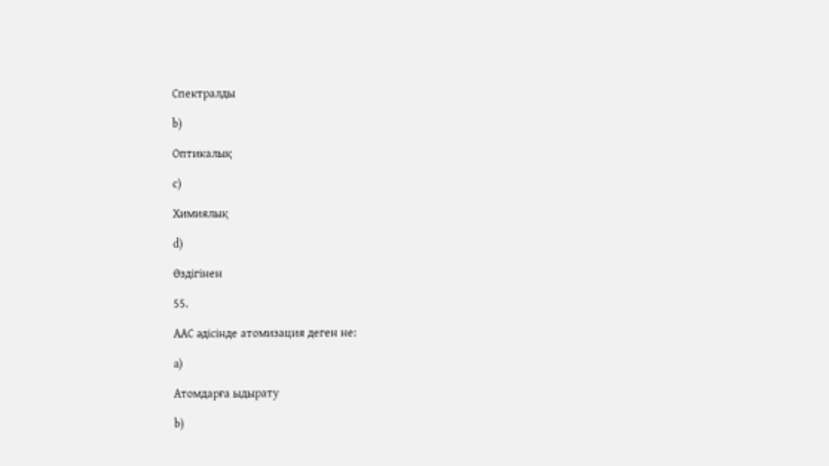Спектралды

b)

Оптикалық

c)

Химиялық

d)

Өздігінен

55.

ААС әдісінде атомизация деген не:

a)

Атомдарға ыдырату

b)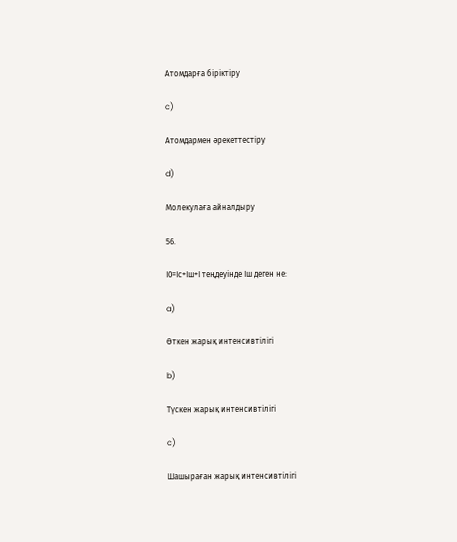Атомдарға біріктіру

c)

Атомдармен әрекеттестіру

d)

Молекулаға айналдыру

56.

І0=Іс+Іш+І теңдеуінде Іш деген не:

a)

Өткен жарық интенсивтілігі

b)

Түскен жарық интенсивтілігі

c)

Шашыраған жарық интенсивтілігі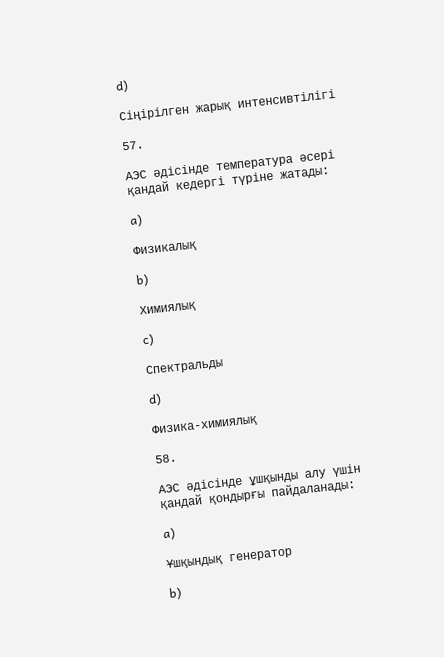d)

Сіңірілген жарық интенсивтілігі

57.

АЭС әдісінде температура әсері қандай кедергі түріне жатады:

a)

Физикалық

b)

Химиялық

c)

Спектральды

d)

Физика-химиялық

58.

АЭС әдісінде ұшқынды алу үшін қандай қондырғы пайдаланады:

a)

Ұшқындық генератор

b)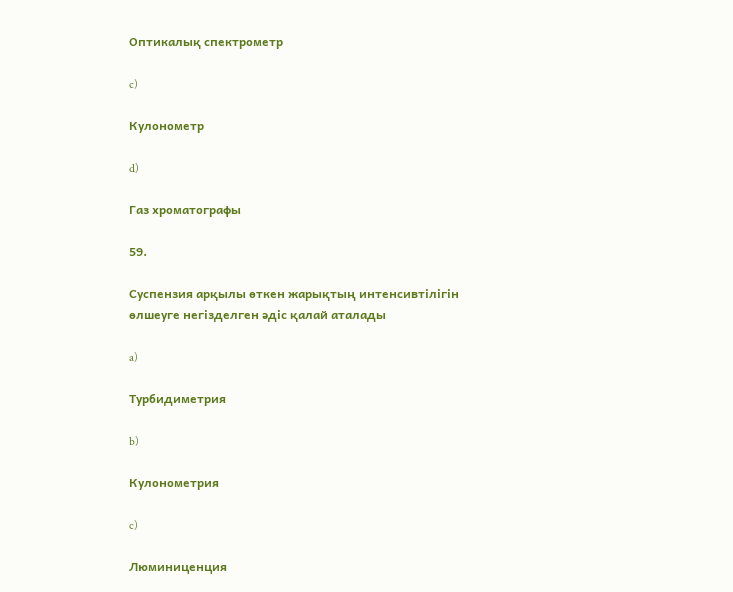Оптикалық спектрометр

c)

Кулонометр

d)

Газ хроматографы

59.

Суспензия арқылы өткен жарықтың интенсивтілігін өлшеуге негізделген әдіс қалай аталады

a)

Турбидиметрия

b)

Кулонометрия

c)

Люминиценция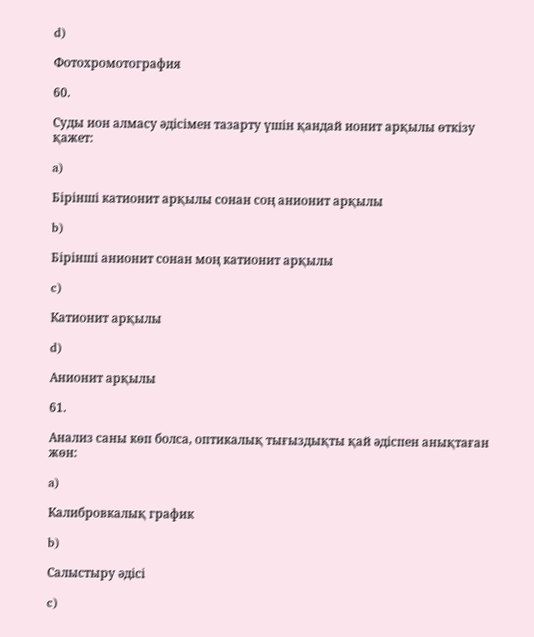d)

Фотохромотография

60.

Суды ион алмасу әдісімен тазарту үшін қандай ионит арқылы өткізу қажет:

a)

Бірінші катионит арқылы сонан соң анионит арқылы

b)

Бірінші анионит сонан моң катионит арқылы

c)

Катионит арқылы

d)

Анионит арқылы

61.

Анализ саны көп болса, оптикалық тығыздықты қай әдіспен анықтаған жөн:

a)

Калибровкалық график

b)

Салыстыру әдісі

c)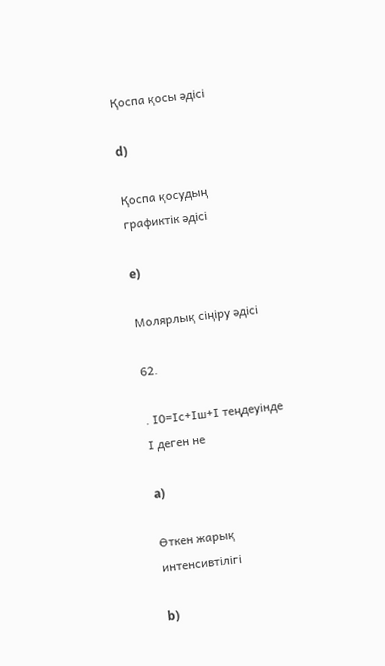Қоспа қосы әдісі

d)

Қоспа қосудың графиктік әдісі

e)

Молярлық сіңіру әдісі

62.

. І0=Іс+Іш+І теңдеуінде І деген не

a)

Өткен жарық интенсивтілігі

b)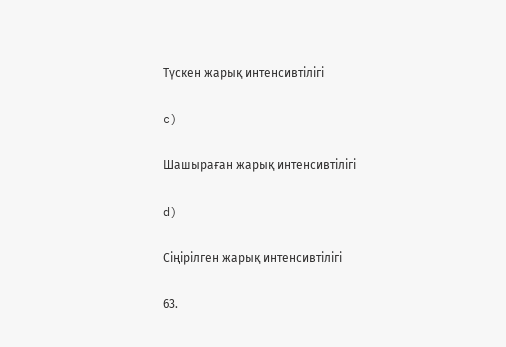Түскен жарық интенсивтілігі

c)

Шашыраған жарық интенсивтілігі

d)

Сіңірілген жарық интенсивтілігі

63.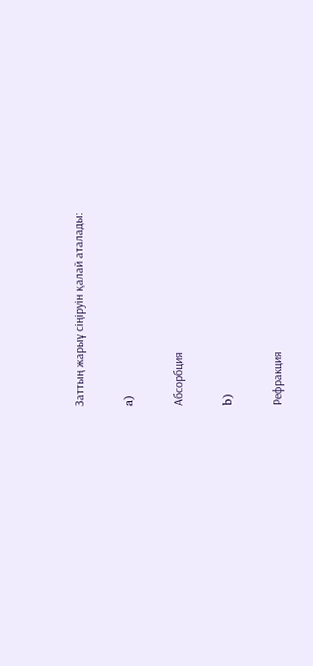Заттың жарыұ сіңіруін қалай аталады:

a)

Абсорбция

b)

Рефракция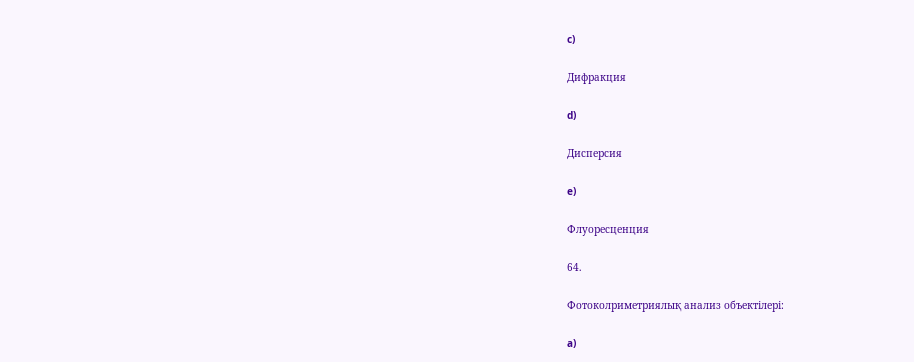c)

Дифракция

d)

Дисперсия

e)

Флуоресценция

64.

Фотоколриметриялық анализ объектілері:

a)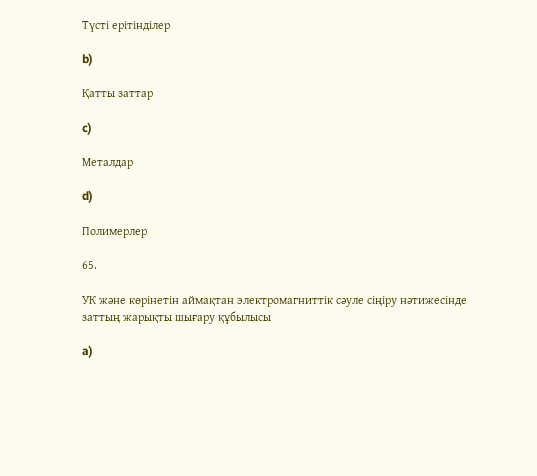Түсті ерітінділер

b)

Қатты заттар

c)

Металдар

d)

Полимерлер

65.

УК және көрінетін аймақтан электромагниттік сәуле сіңіру нәтижесінде заттың жарықты шығару құбылысы

a)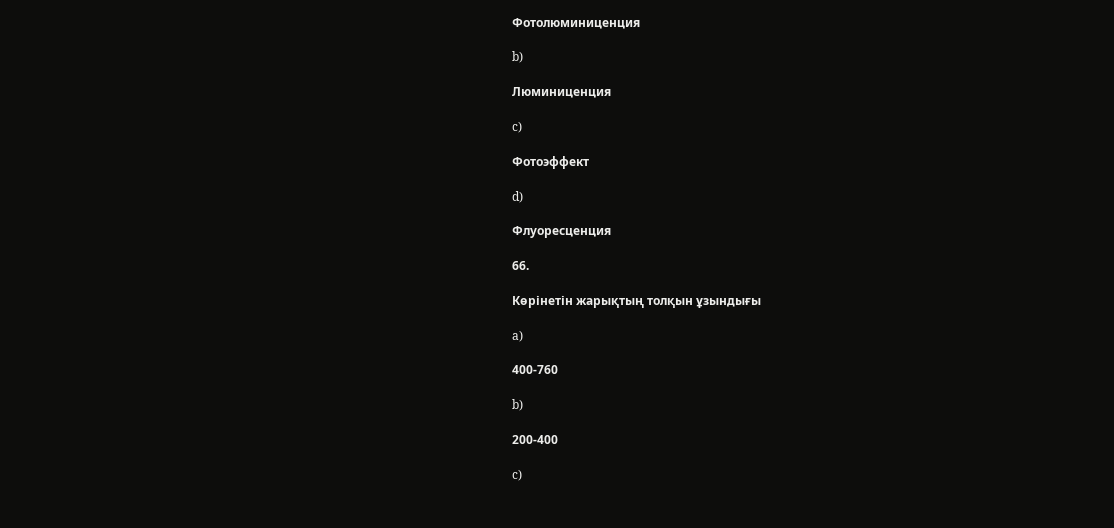Фотолюминиценция

b)

Люминиценция

c)

Фотоэффект

d)

Флуоресценция

66.

Көрінетін жарықтың толқын ұзындығы

a)

400-760

b)

200-400

c)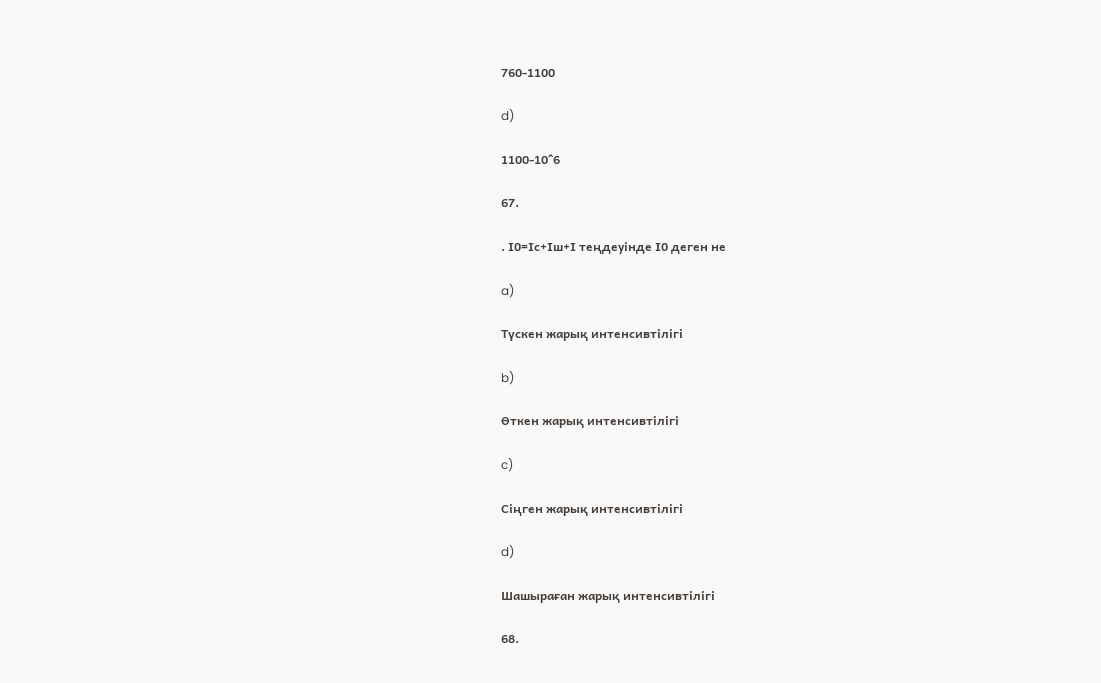760-1100

d)

1100-10^6

67.

. І0=Іс+Іш+І теңдеуінде І0 деген не

a)

Түскен жарық интенсивтілігі

b)

Өткен жарық интенсивтілігі

c)

Сіңген жарық интенсивтілігі

d)

Шашыраған жарық интенсивтілігі

68.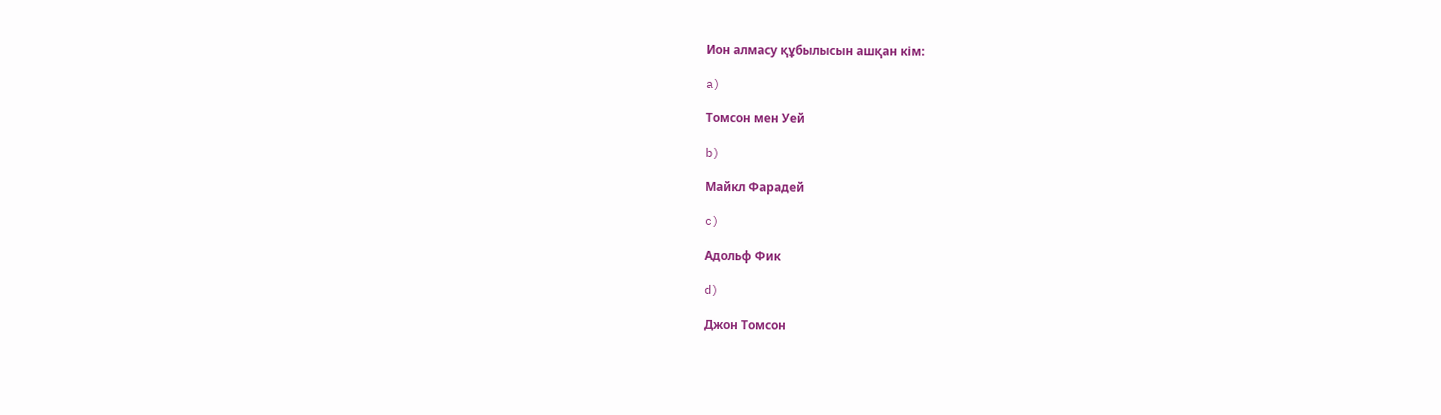Ион алмасу құбылысын ашқан кім:

a)

Томсон мен Уей

b)

Майкл Фарадей

c)

Адольф Фик

d)

Джон Томсон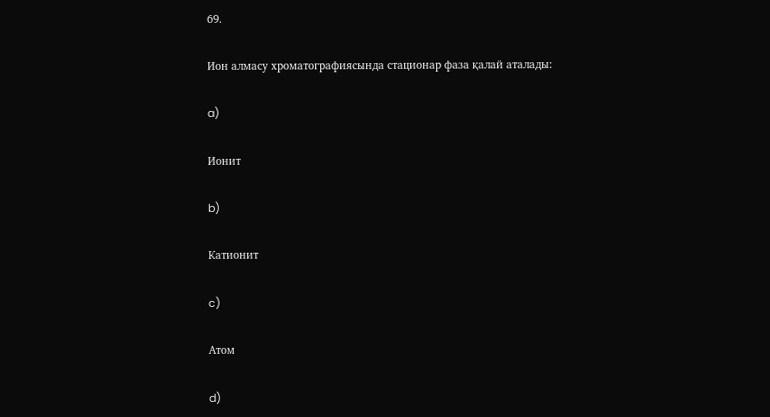69.

Ион алмасу хроматографиясында стационар фаза қалай аталады:

a)

Ионит

b)

Катионит

c)

Атом

d)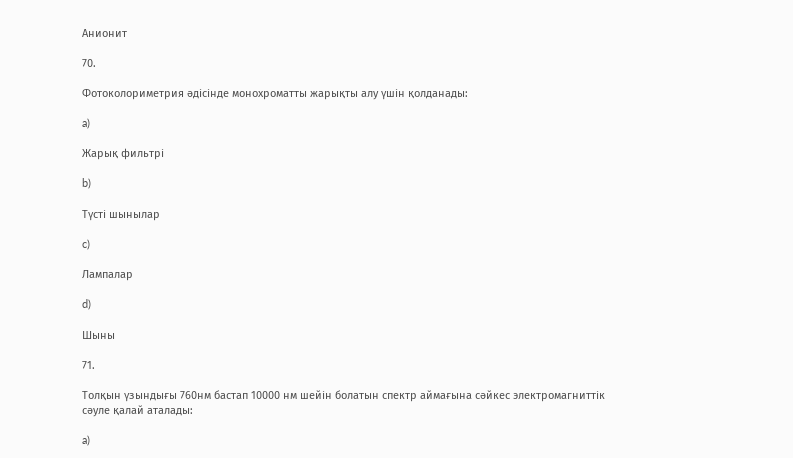Анионит

70.

Фотоколориметрия әдісінде монохроматты жарықты алу үшін қолданады:

a)

Жарық фильтрі

b)

Түсті шынылар

c)

Лампалар

d)

Шыны

71.

Толқын үзындығы 760нм бастап 10000 нм шейін болатын спектр аймағына сәйкес электромагниттік сәуле қалай аталады:

a)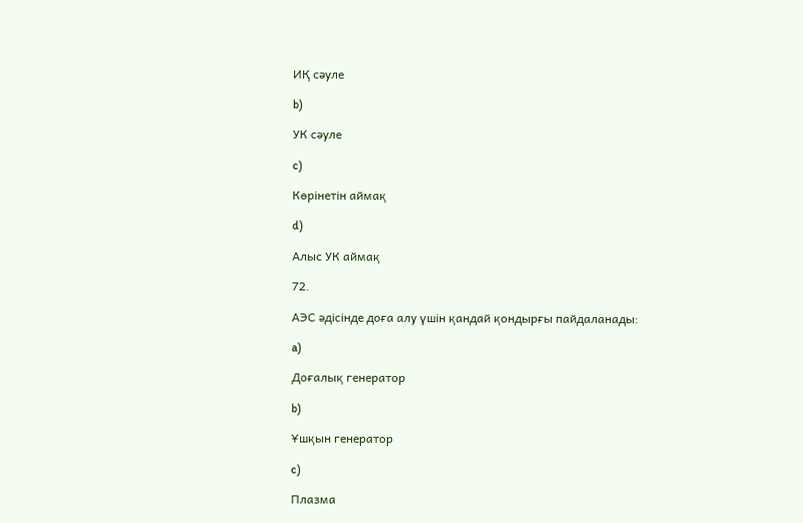ИҚ сәуле

b)

УК сәуле

c)

Көрінетін аймақ

d)

Алыс УК аймақ

72.

АЭС әдісінде доға алу үшін қандай қондырғы пайдаланады:

a)

Доғалық генератор

b)

Ұшқын генератор

c)

Плазма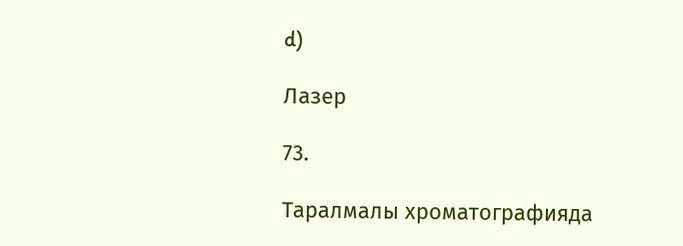d)

Лазер

73.

Таралмалы хроматографияда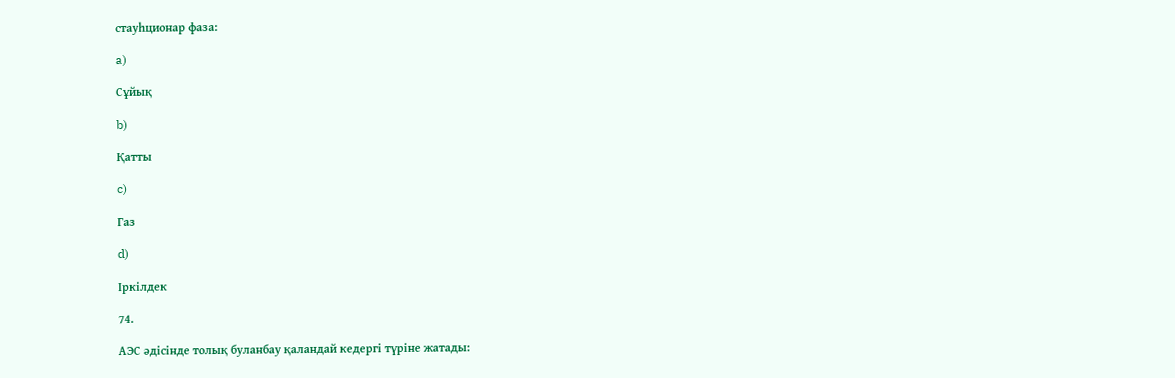стауһционар фаза:

a)

Сұйық

b)

Қатты

c)

Газ

d)

Іркілдек

74.

АЭС әдісінде толық буланбау қаландай кедергі түріне жатады: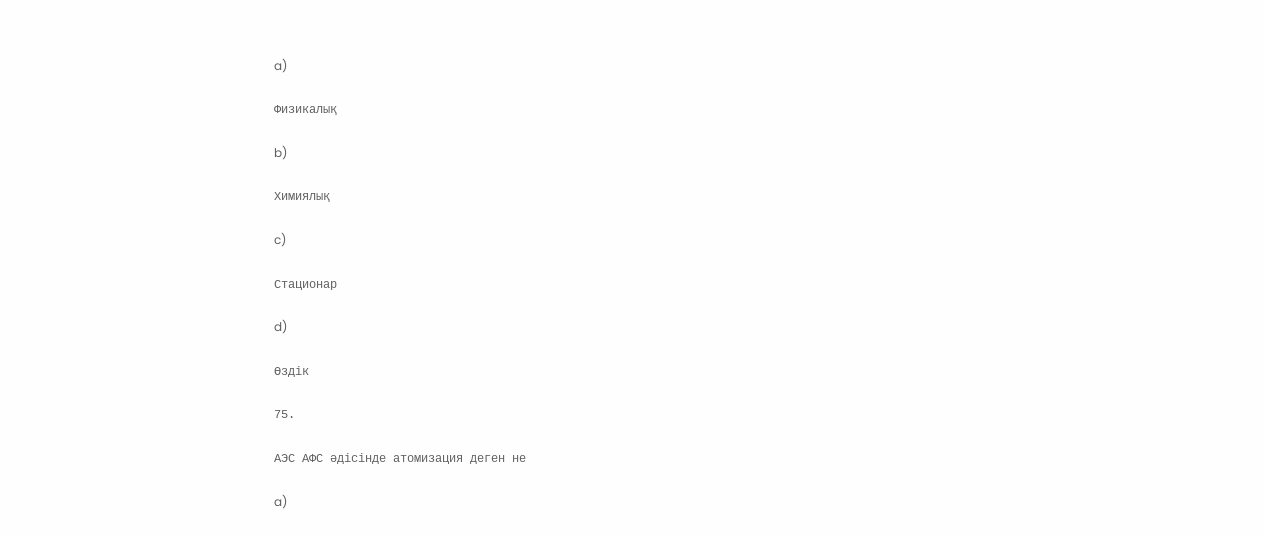a)

Физикалық

b)

Химиялық

c)

Стационар

d)

Өздік

75.

АЭС АФС әдісінде атомизация деген не

a)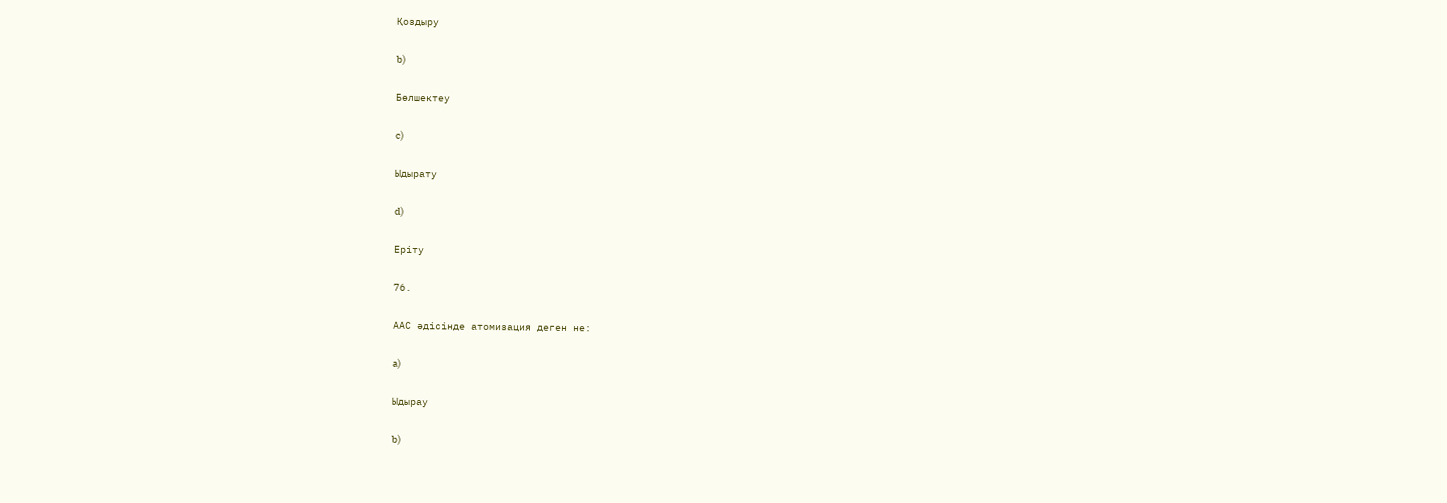Қоздыру

b)

Бөлшектеу

c)

Ыдырату

d)

Еріту

76.

ААС әдісінде атомизация деген не:

a)

Ыдырау

b)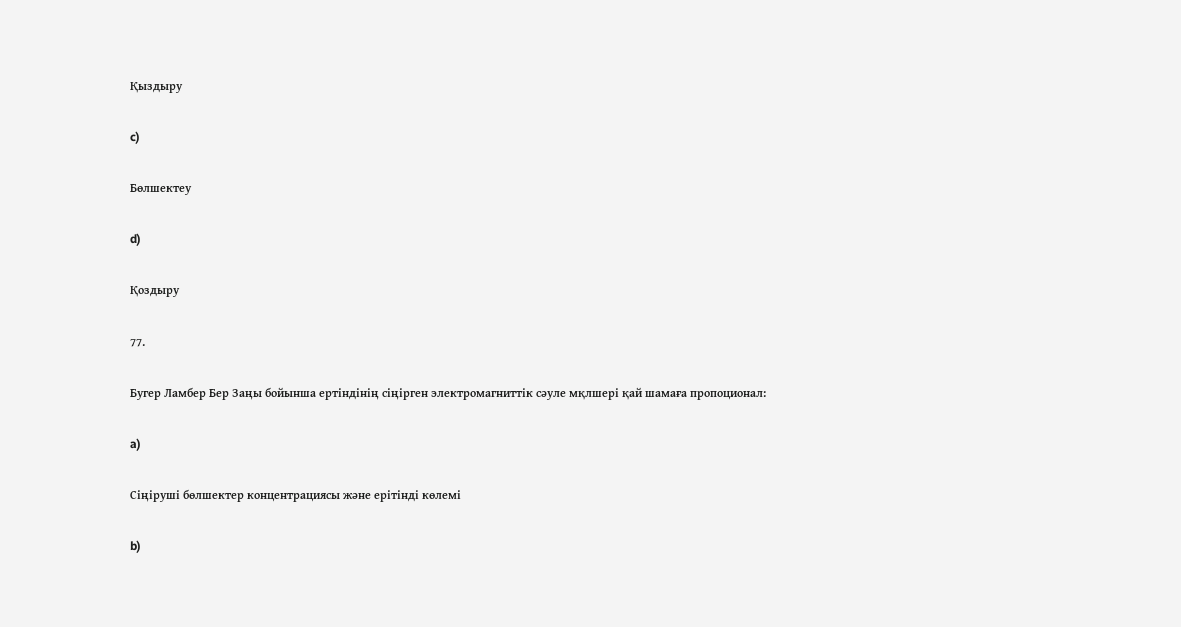Қыздыру

c)

Бөлшектеу

d)

Қоздыру

77.

Бугер Ламбер Бер Заңы бойынша ертіндінің сіңірген электромагниттік сәуле мқлшері қай шамаға пропоционал:

a)

Сіңіруші бөлшектер концентрациясы және ерітінді көлемі

b)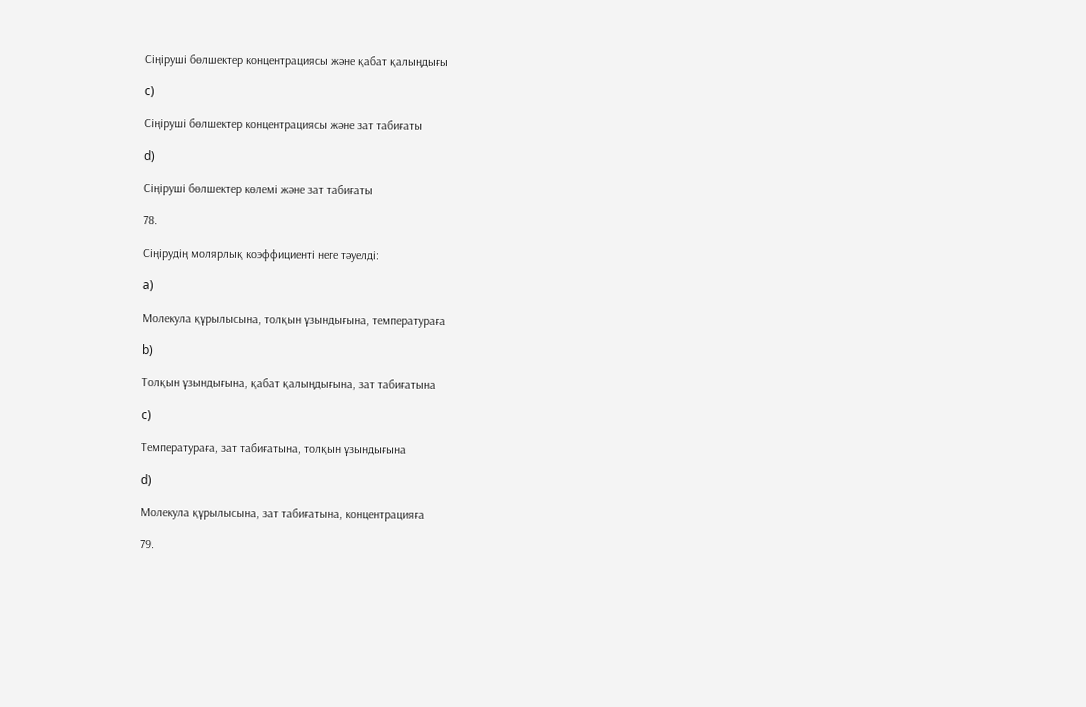Сіңіруші бөлшектер концентрациясы және қабат қалыңдығы

c)

Сіңіруші бөлшектер концентрациясы және зат табиғаты

d)

Сіңіруші бөлшектер көлемі және зат табиғаты

78.

Сіңірудің молярлық коэффициенті неге тәуелді:

a)

Молекула құрылысына, толқын ұзындығына, температураға

b)

Толқын ұзындығына, қабат қалыңдығына, зат табиғатына

c)

Температураға, зат табиғатына, толқын ұзындығына

d)

Молекула құрылысына, зат табиғатына, концентрацияға

79.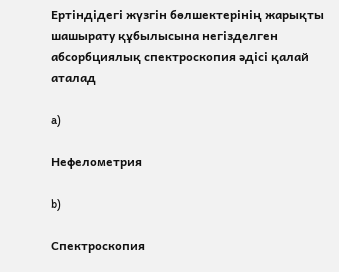Ертіндідегі жүзгін бөлшектерінің жарықты шашырату құбылысына негізделген абсорбциялық спектроскопия әдісі қалай аталад

a)

Нефелометрия

b)

Спектроскопия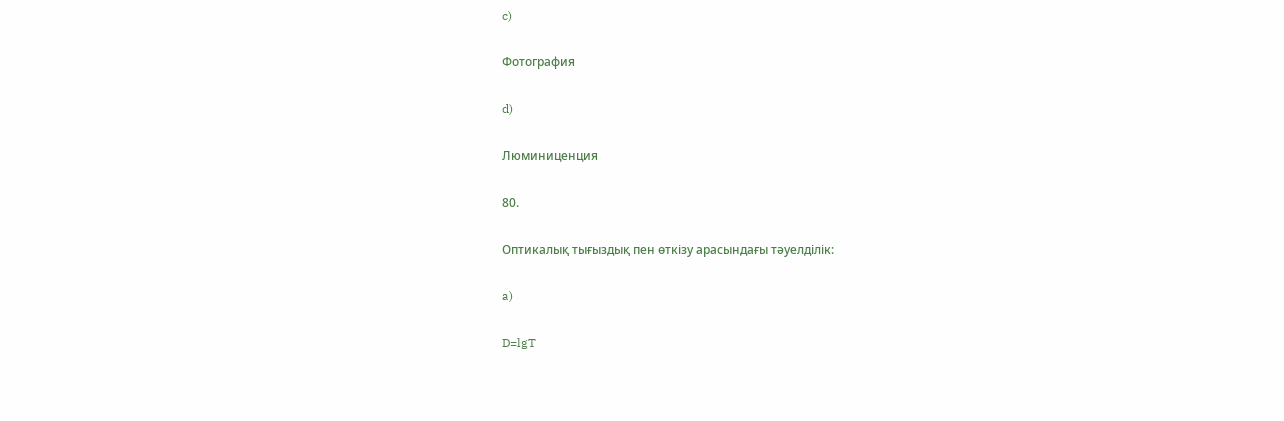c)

Фотография

d)

Люминиценция

80.

Оптикалық тығыздық пен өткізу арасындағы тәуелділік:

a)

D=lgT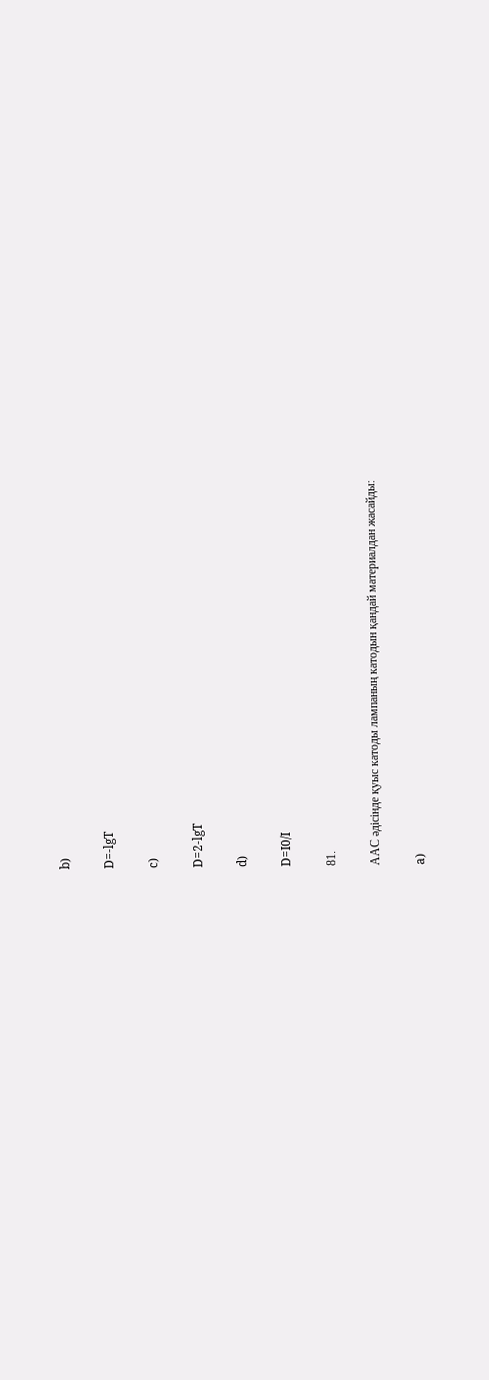b)

D=-lgT

c)

D=2-lgT

d)

D=I0/I

81.

ААС әдісінде қуыс катоды лампаның катодын қандай материалдан жасайды:

a)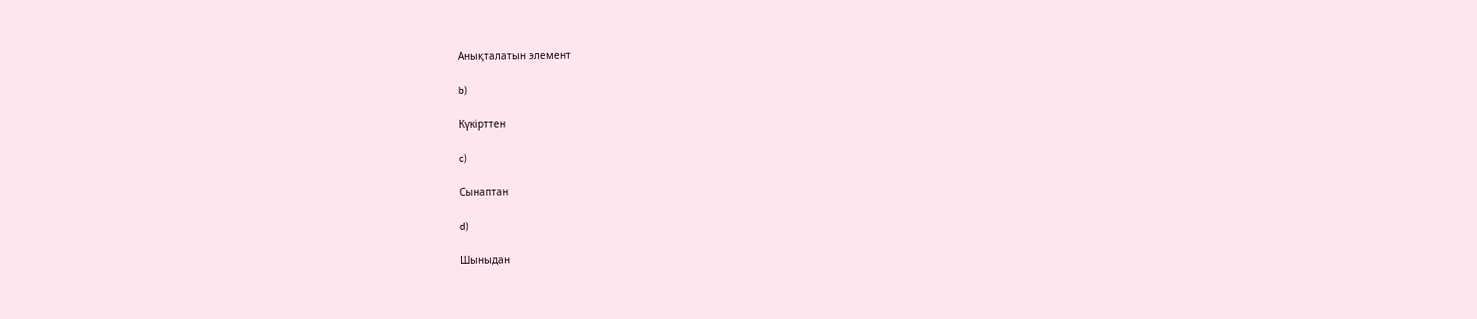Анықталатын элемент

b)

Күкірттен

c)

Сынаптан

d)

Шыныдан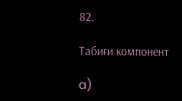82.

Табиғи компонент

a)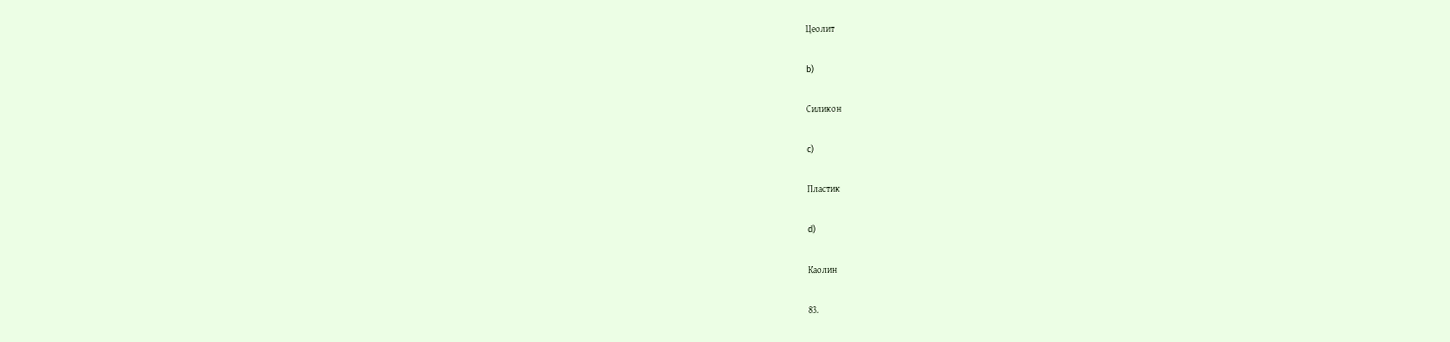Цеолит

b)

Силикон

c)

Пластик

d)

Каолин

83.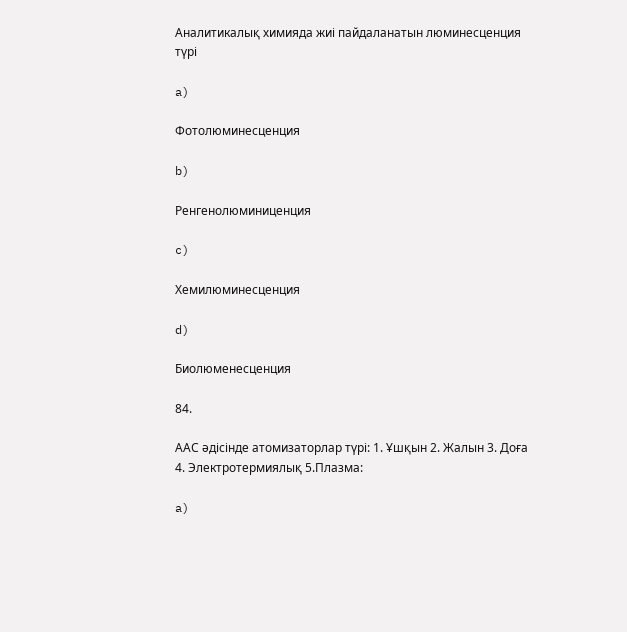Аналитикалық химияда жиі пайдаланатын люминесценция түрі

a)

Фотолюминесценция

b)

Ренгенолюминиценция

c)

Хемилюминесценция

d)

Биолюменесценция

84.

ААС әдісінде атомизаторлар түрі: 1. Ұшқын 2. Жалын 3. Доға 4. Электротермиялық 5.Плазма:

a)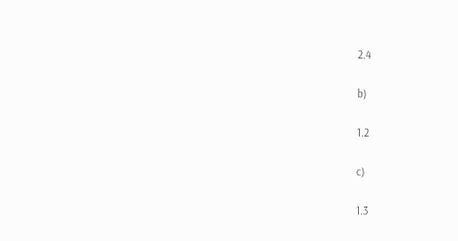2.4

b)

1.2

c)

1.3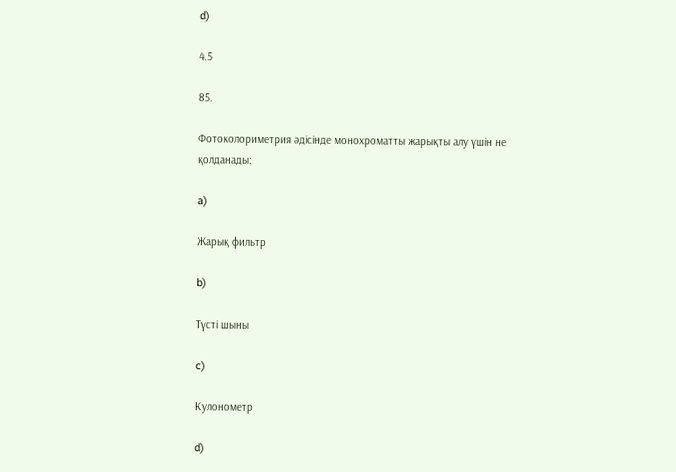d)

4.5

85.

Фотоколориметрия әдісінде монохроматты жарықты алу үшін не қолданады:

a)

Жарық фильтр

b)

Түсті шыны

c)

Кулонометр

d)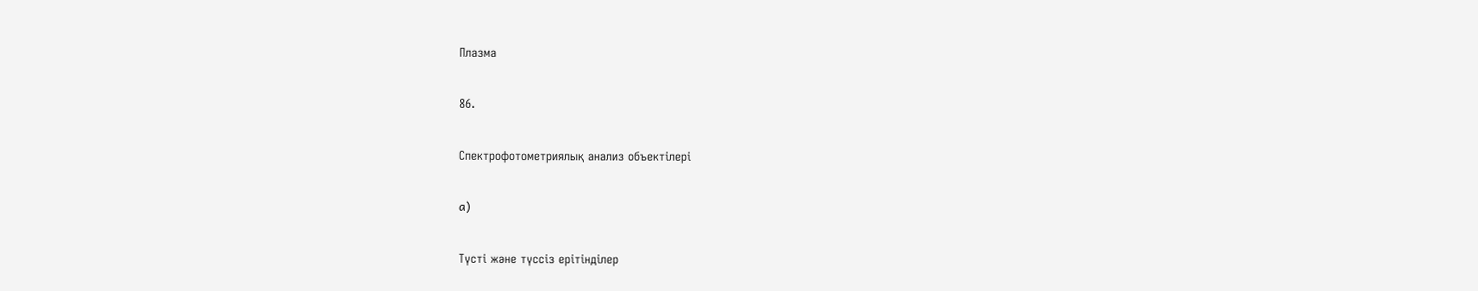Плазма

86.

Спектрофотометриялық анализ объектілері

a)

Түсті және түссіз ерітінділер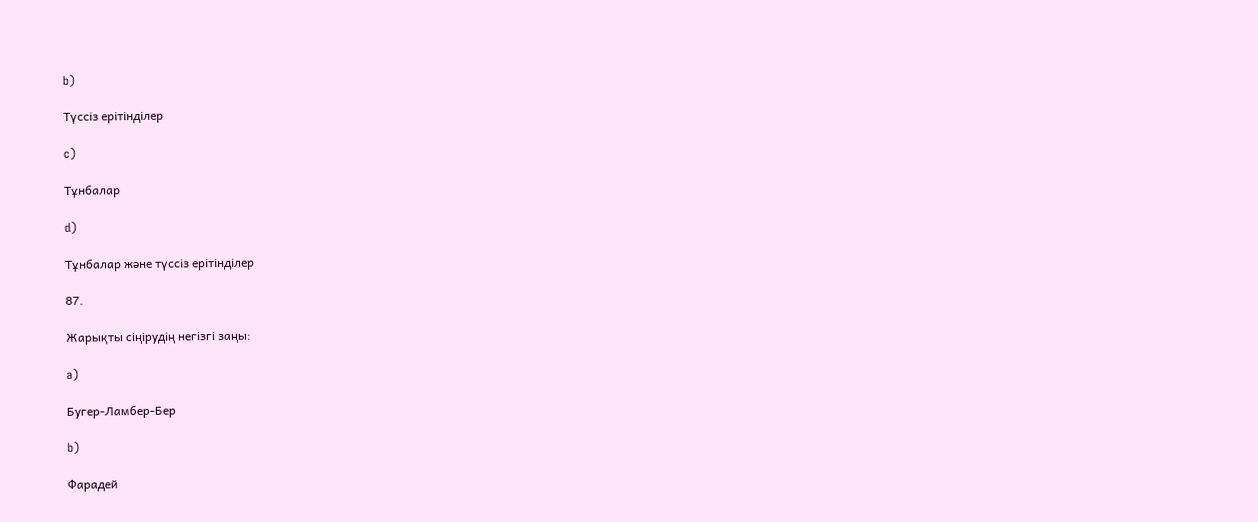b)

Түссіз ерітінділер

c)

Тұнбалар

d)

Тұнбалар және түссіз ерітінділер

87.

Жарықты сіңірудің негізгі заңы:

a)

Бугер-Ламбер-Бер

b)

Фарадей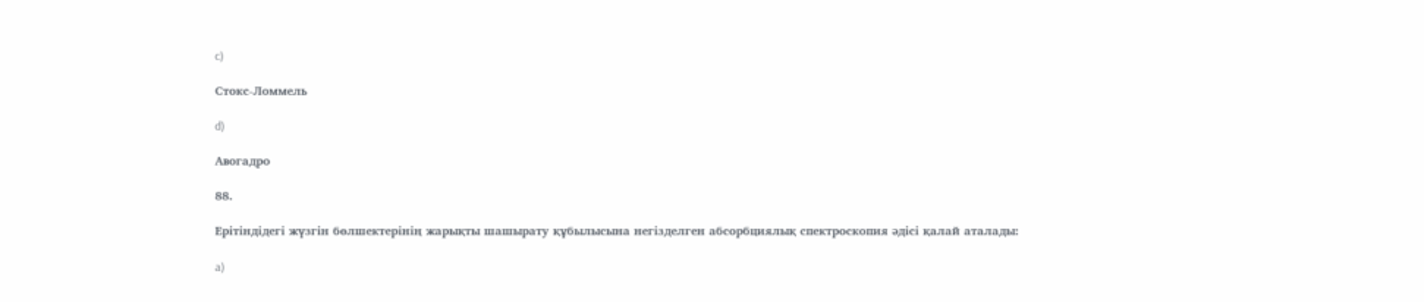c)

Стокс-Ломмель

d)

Авогадро

88.

Ерітіндідегі жүзгін бөлшектерінің жарықты шашырату құбылысына негізделген абсорбциялық спектроскопия әдісі қалай аталады:

a)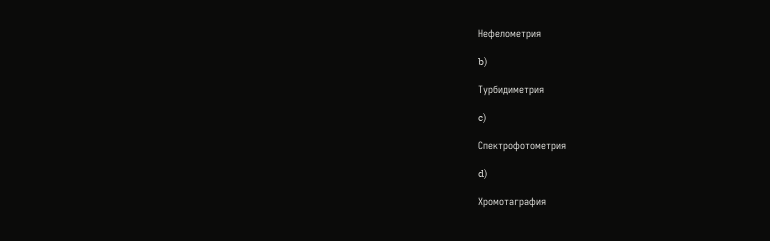Нефелометрия

b)

Турбидиметрия

c)

Спектрофотометрия

d)

Хромотаграфия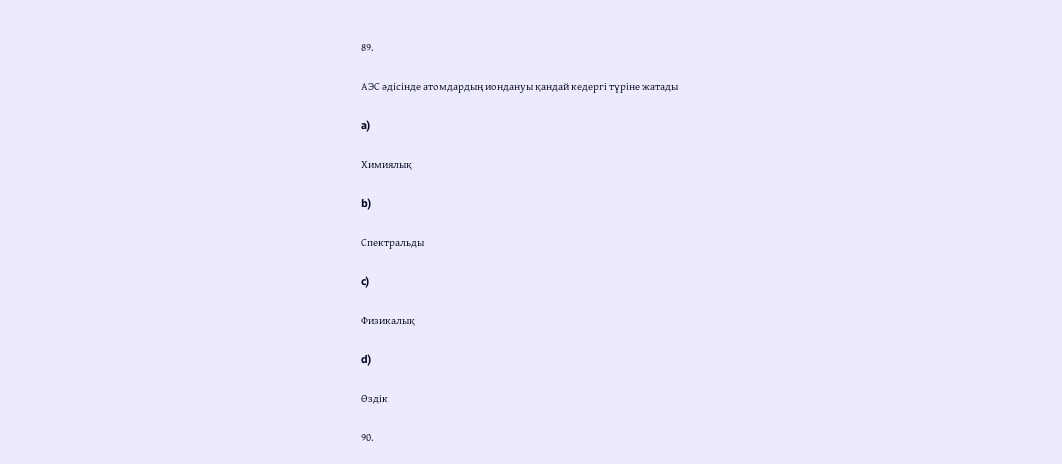89.

АЭС әдісінде атомдардың иондануы қандай кедергі түріне жатады

a)

Химиялық

b)

Спектральды

c)

Физикалық

d)

Өздік

90.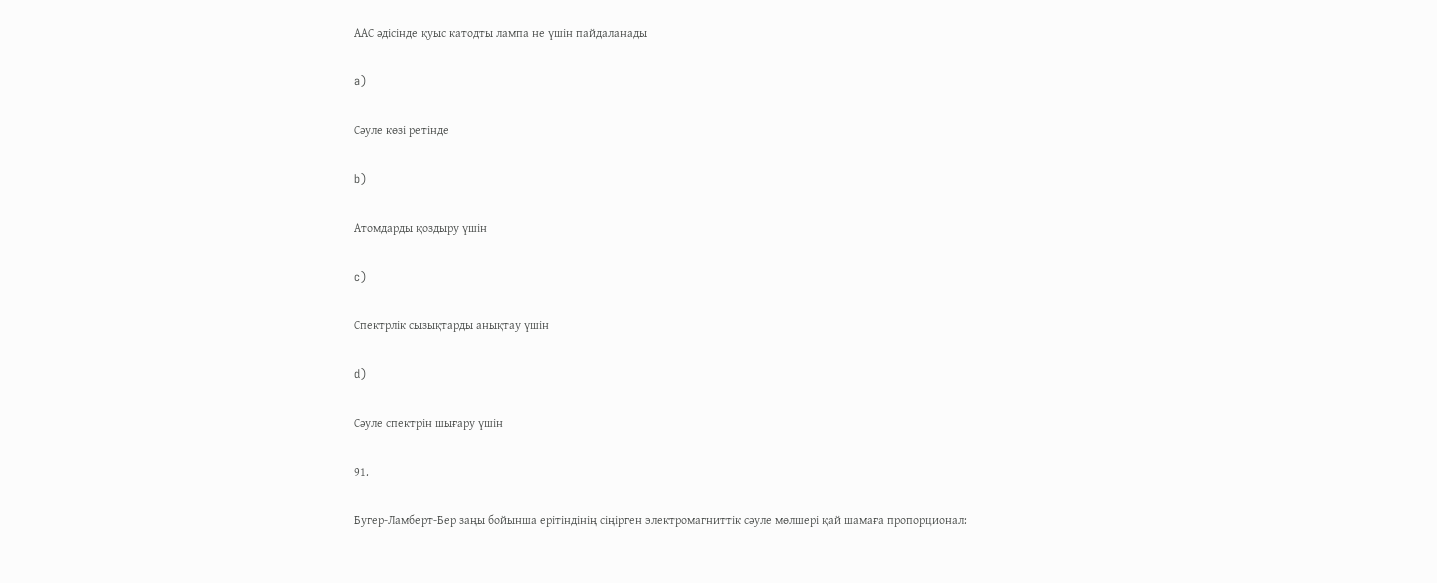ААС әдісінде қуыс катодты лампа не үшін пайдаланады

a)

Сәуле көзі ретінде

b)

Атомдарды қоздыру үшін

c)

Спектрлік сызықтарды анықтау үшін

d)

Сәуле спектрін шығару үшін

91.

Бугер-Ламберт-Бер заңы бойынша ерітіндінің сіңірген электромагниттік сәуле мөлшері қай шамаға пропорционал: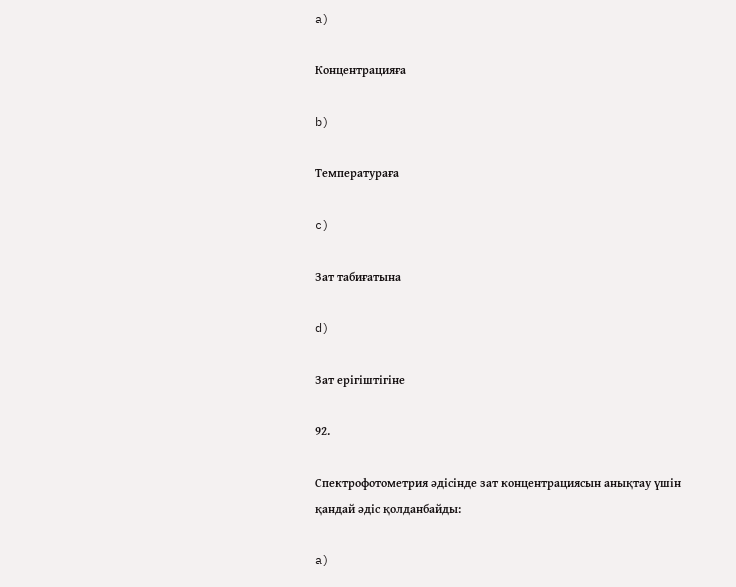a)

Концентрацияға

b)

Температураға

c)

Зат табиғатына

d)

Зат ерігіштігіне

92.

Спектрофотометрия әдісінде зат концентрациясын анықтау үшін қандай әдіс қолданбайды:

a)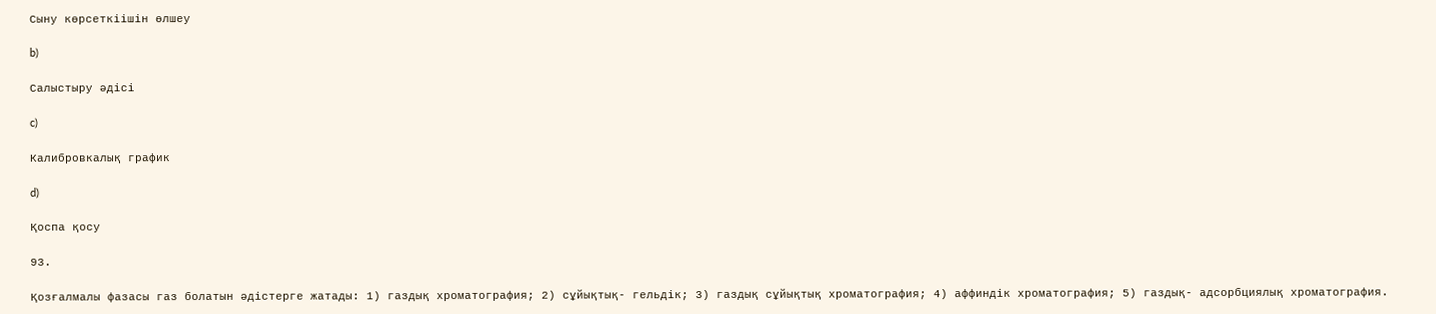Сыну көрсеткіішін өлшеу

b)

Салыстыру әдісі

c)

Калибровкалық график

d)

Қоспа қосу

93.

Қозғалмалы фазасы газ болатын әдістерге жатады: 1) газдық хроматография; 2) сұйықтық- гельдік; 3) газдық сұйықтық хроматография; 4) аффиндік хроматография; 5) газдық- адсорбциялық хроматография.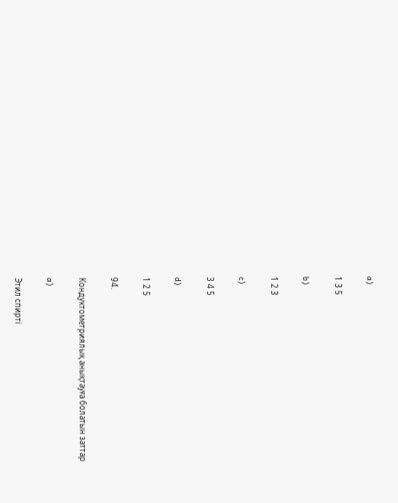a)

1 3 5

b)

1 2 3

c)

3 4 5

d)

1 2 5

94.

Кондуктометриялық анықтауға болатын заттар

a)

Этил спирті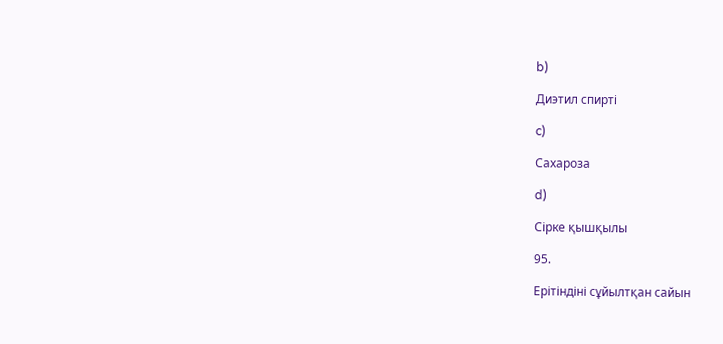b)

Диэтил спирті

c)

Сахароза

d)

Сірке қышқылы

95.

Ерітіндіні сұйылтқан сайын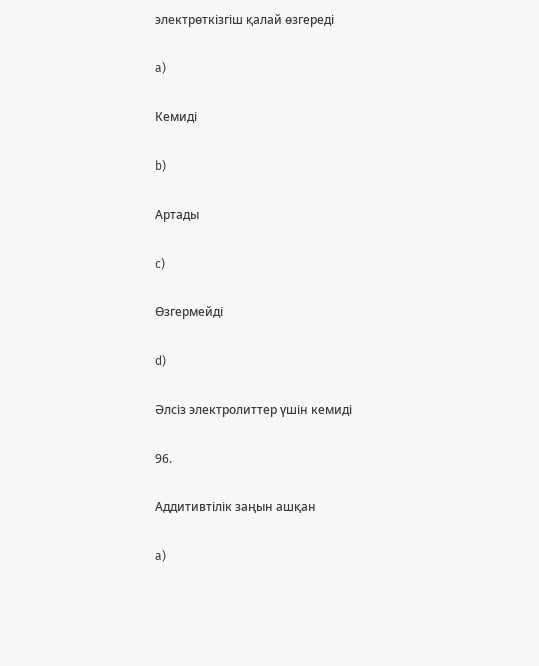электрөткізгіш қалай өзгереді

a)

Кемиді

b)

Артады

c)

Өзгермейді

d)

Әлсіз электролиттер үшін кемиді

96.

Аддитивтілік заңын ашқан

a)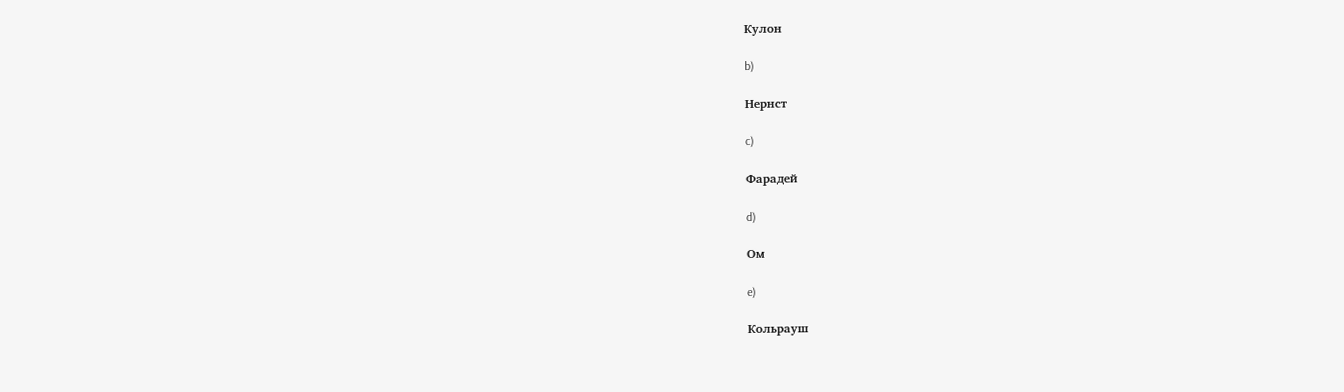Кулон

b)

Нернст

c)

Фарадей

d)

Ом

e)

Кольрауш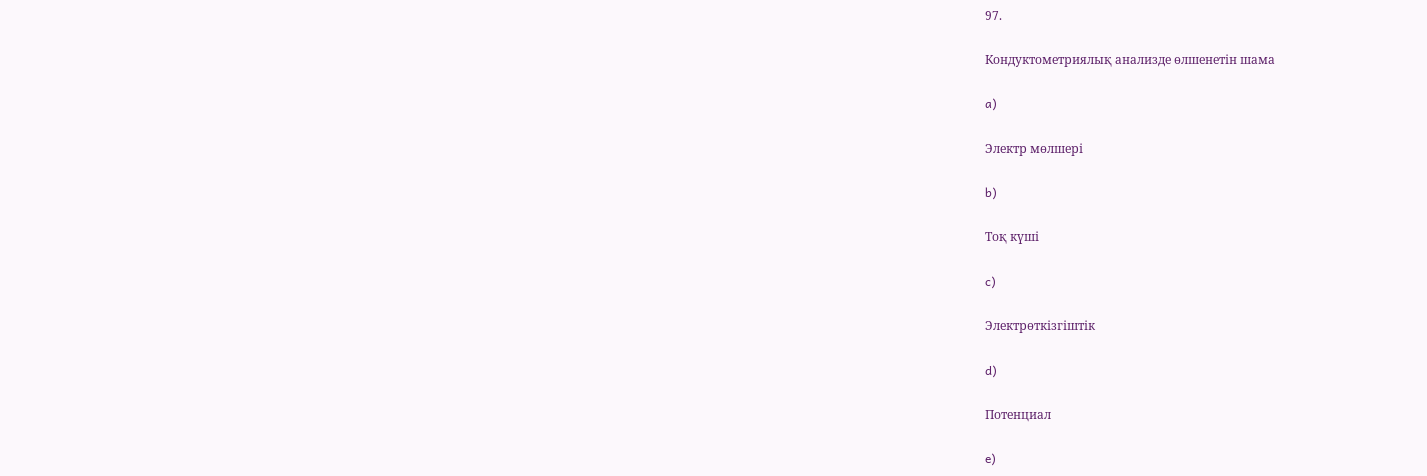97.

Кондуктометриялық анализде өлшенетін шама

a)

Электр мөлшері

b)

Тоқ күші

c)

Электрөткізгіштік

d)

Потенциал

e)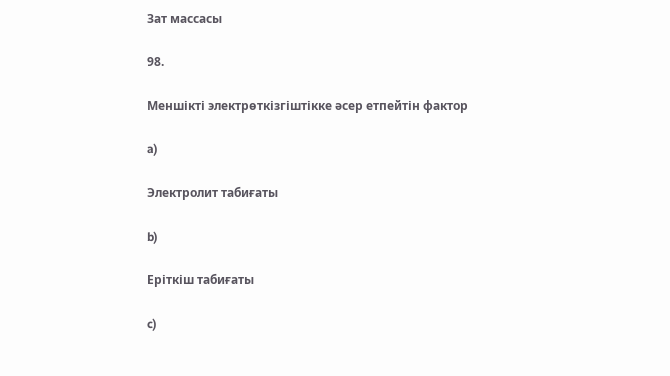Зат массасы

98.

Меншікті электрөткізгіштікке әсер етпейтін фактор

a)

Электролит табиғаты

b)

Еріткіш табиғаты

c)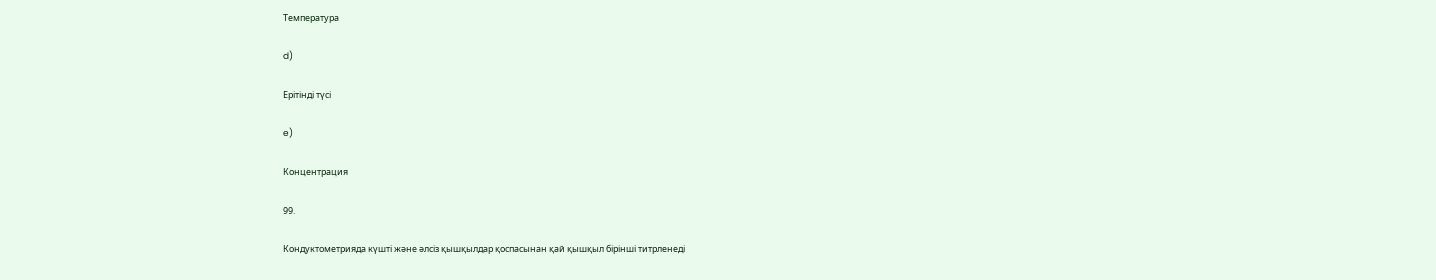Температура

d)

Ерітінді түсі

e)

Концентрация

99.

Кондуктометрияда күшті және әлсіз қышқылдар қоспасынан қай қышқыл бірінші титрленеді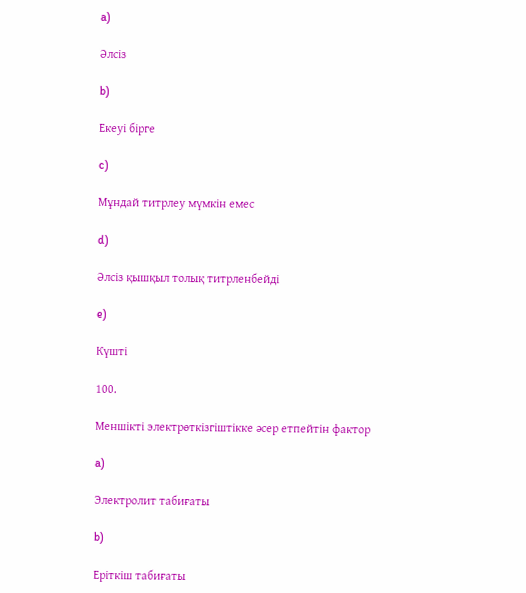a)

Әлсіз

b)

Екеуі бірге

c)

Мұндай титрлеу мүмкін емес

d)

Әлсіз қышқыл толық титрленбейді

e)

Күшті

100.

Меншікті электрөткізгіштікке әсер етпейтін фактор

a)

Электролит табиғаты

b)

Еріткіш табиғаты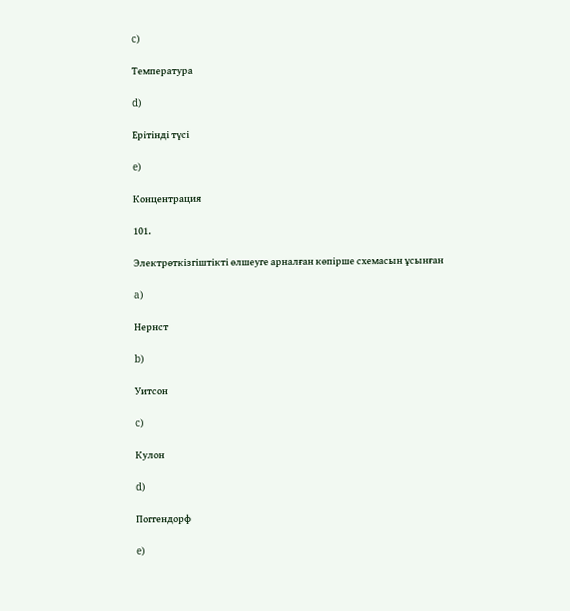c)

Температура

d)

Ерітінді түсі

e)

Концентрация

101.

Электрөткізгіштікті өлшеуге арналған көпірше схемасын ұсынған

a)

Нернст

b)

Уитсон

c)

Кулон

d)

Поггендорф

e)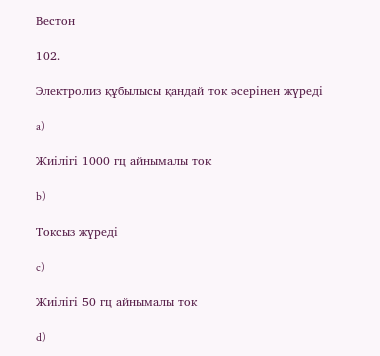Вестон

102.

Электролиз құбылысы қандай ток әсерінен жүреді

a)

Жиілігі 1000 гц айнымалы ток

b)

Токсыз жүреді

c)

Жиілігі 50 гц айнымалы ток

d)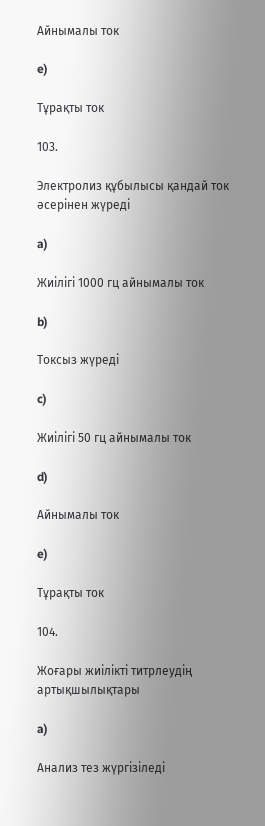Айнымалы ток

e)

Тұрақты ток

103.

Электролиз құбылысы қандай ток әсерінен жүреді

a)

Жиілігі 1000 гц айнымалы ток

b)

Токсыз жүреді

c)

Жиілігі 50 гц айнымалы ток

d)

Айнымалы ток

e)

Тұрақты ток

104.

Жоғары жиілікті титрлеудің артықшылықтары

a)

Анализ тез жүргізіледі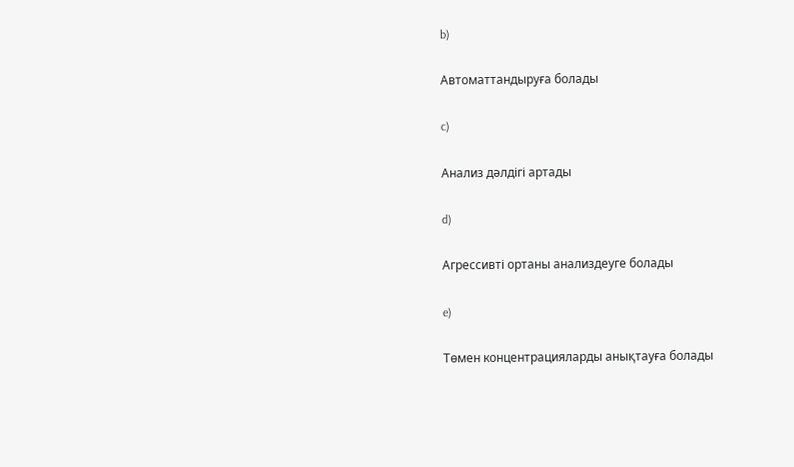b)

Автоматтандыруға болады

c)

Анализ дәлдігі артады

d)

Агрессивті ортаны анализдеуге болады

e)

Төмен концентрацияларды анықтауға болады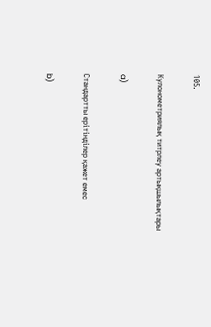105.

Кулонометриялық титрлеу артықшылықтары

a)

Стандартты ерітінділер қажет емес

b)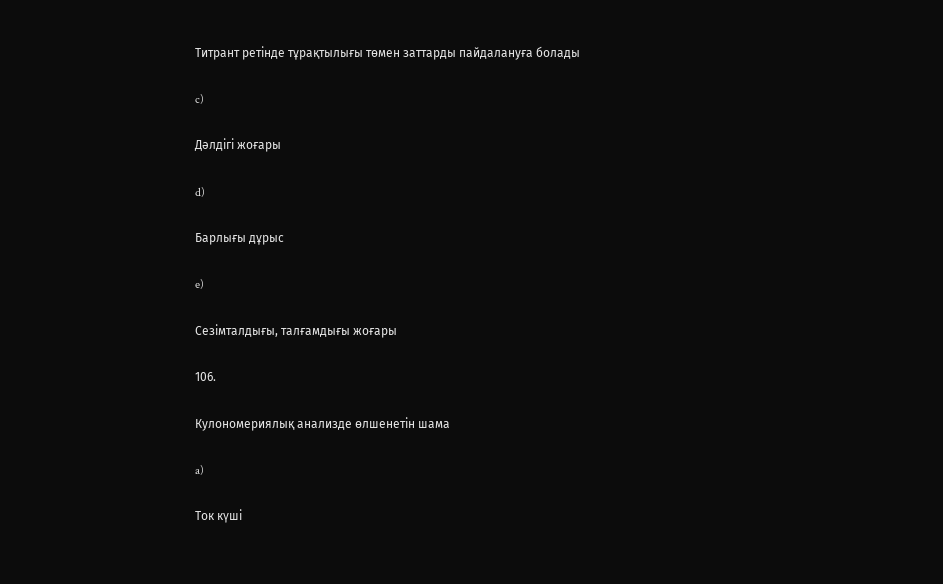Титрант ретінде тұрақтылығы төмен заттарды пайдалануға болады

c)

Дәлдігі жоғары

d)

Барлығы дұрыс

e)

Сезімталдығы, талғамдығы жоғары

106.

Кулономериялық анализде өлшенетін шама

a)

Ток күші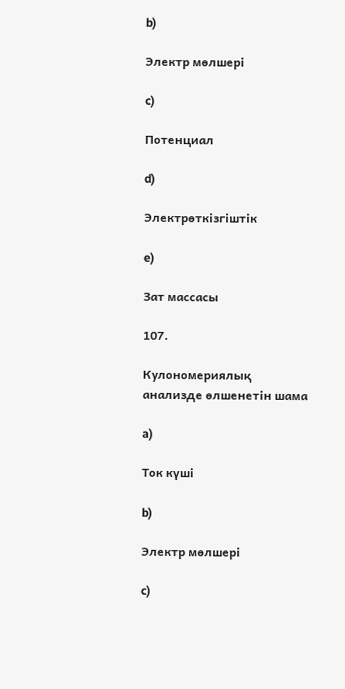b)

Электр мөлшері

c)

Потенциал

d)

Электрөткізгіштік

e)

Зат массасы

107.

Кулономериялық анализде өлшенетін шама

a)

Ток күші

b)

Электр мөлшері

c)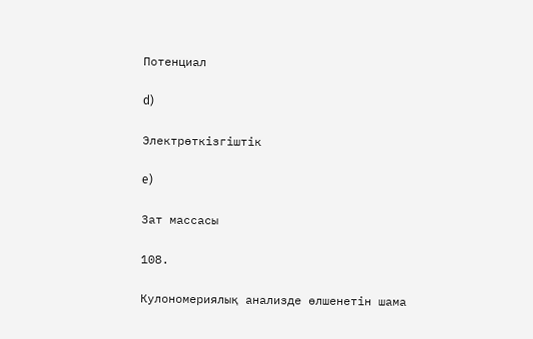Потенциал

d)

Электрөткізгіштік

e)

Зат массасы

108.

Кулономериялық анализде өлшенетін шама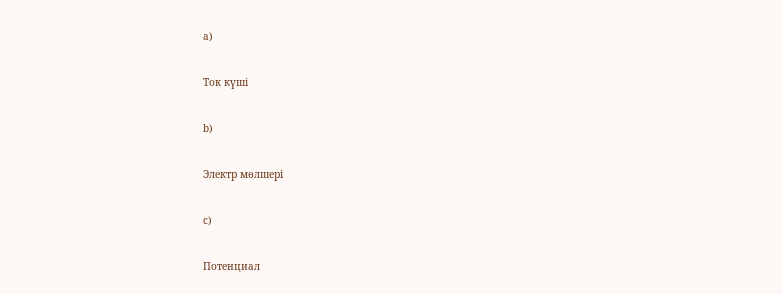a)

Ток күші

b)

Электр мөлшері

c)

Потенциал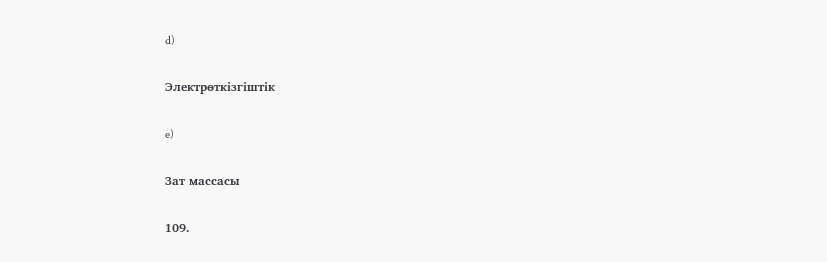d)

Электрөткізгіштік

e)

Зат массасы

109.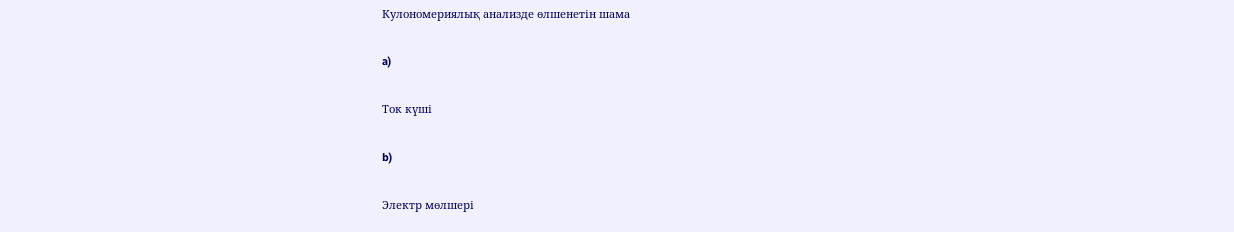Кулономериялық анализде өлшенетін шама

a)

Ток күші

b)

Электр мөлшері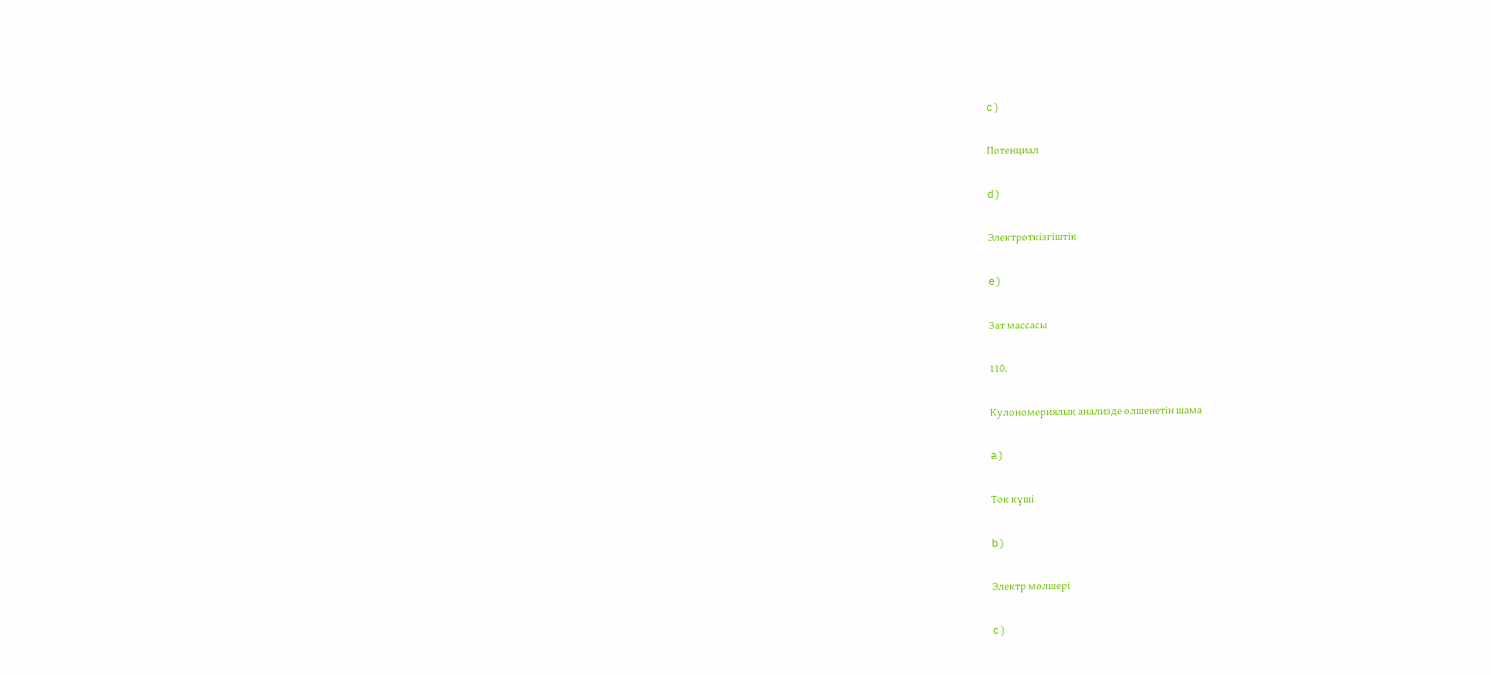c)

Потенциал

d)

Электрөткізгіштік

e)

Зат массасы

110.

Кулономериялық анализде өлшенетін шама

a)

Ток күші

b)

Электр мөлшері

c)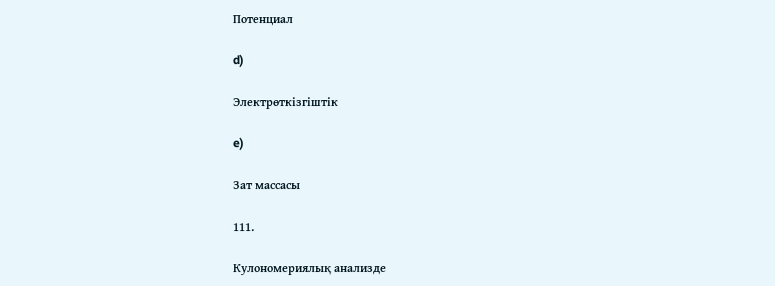Потенциал

d)

Электрөткізгіштік

e)

Зат массасы

111.

Кулономериялық анализде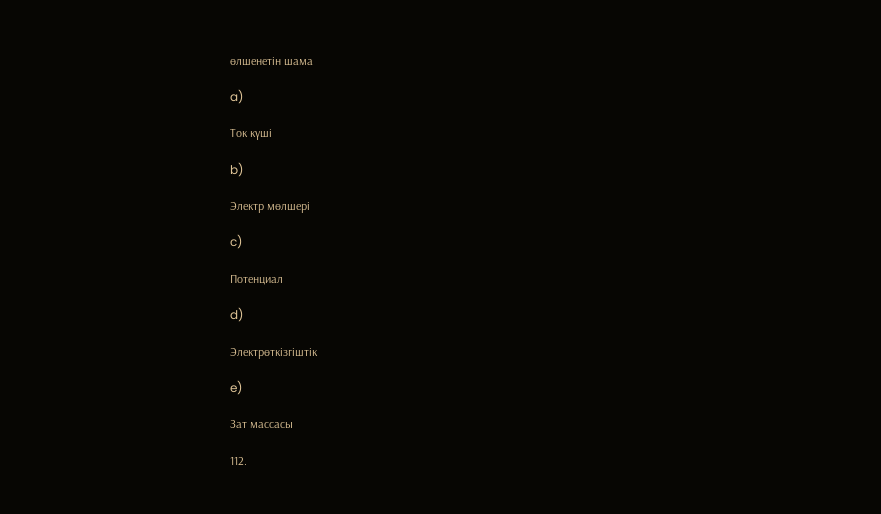өлшенетін шама

a)

Ток күші

b)

Электр мөлшері

c)

Потенциал

d)

Электрөткізгіштік

e)

Зат массасы

112.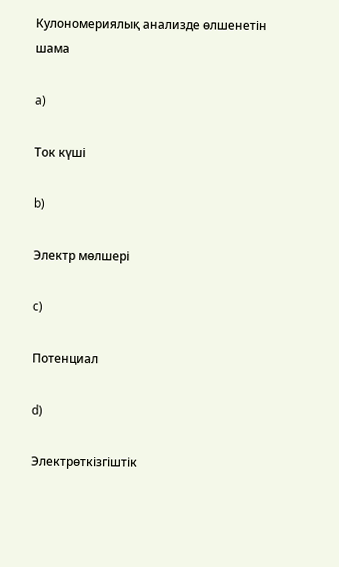Кулономериялық анализде өлшенетін шама

a)

Ток күші

b)

Электр мөлшері

c)

Потенциал

d)

Электрөткізгіштік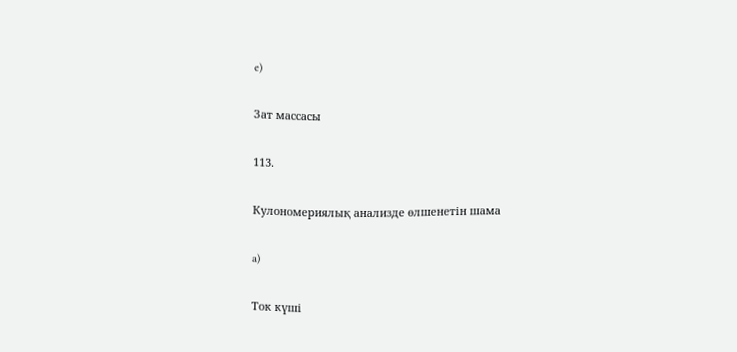e)

Зат массасы

113.

Кулономериялық анализде өлшенетін шама

a)

Ток күші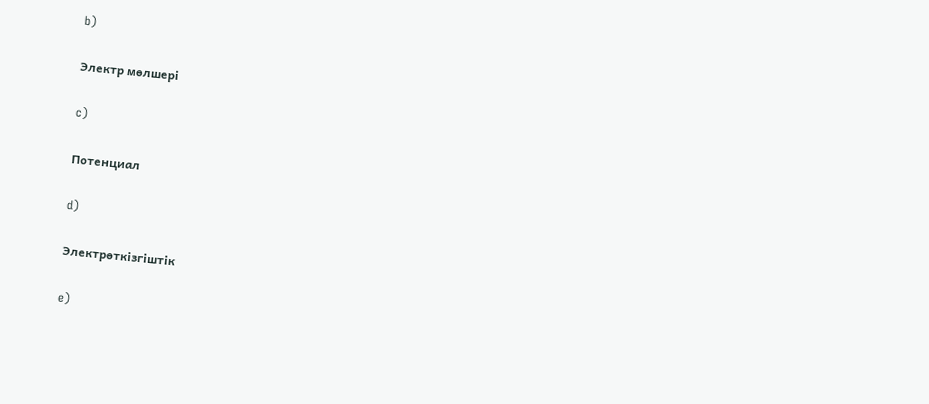b)

Электр мөлшері

c)

Потенциал

d)

Электрөткізгіштік

e)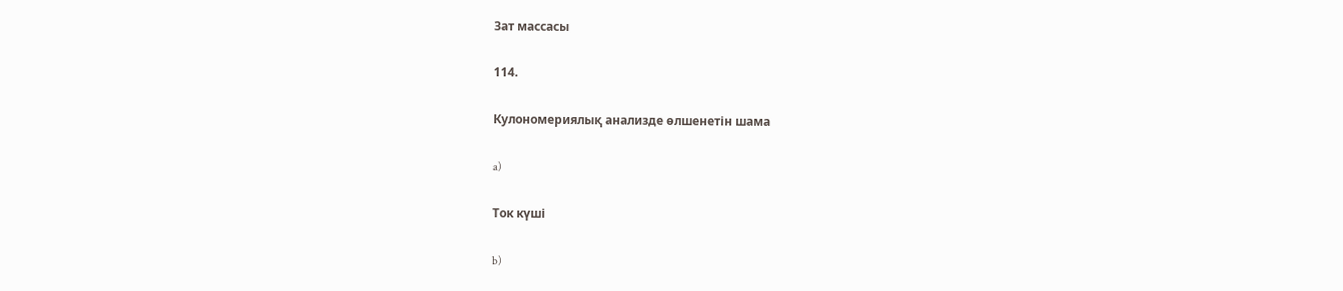Зат массасы

114.

Кулономериялық анализде өлшенетін шама

a)

Ток күші

b)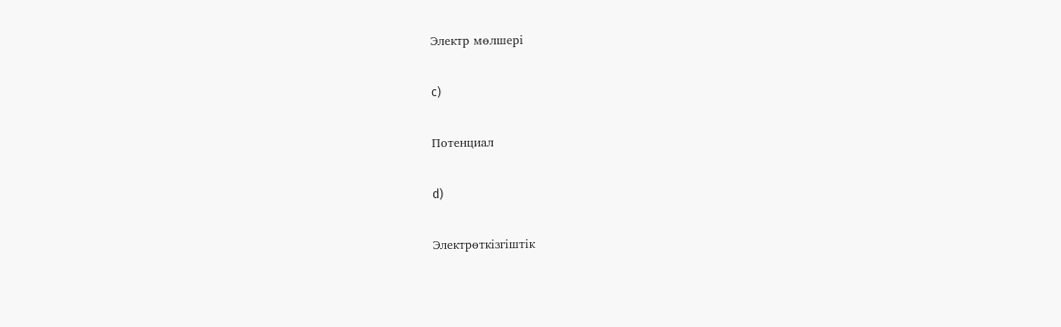Электр мөлшері

c)

Потенциал

d)

Электрөткізгіштік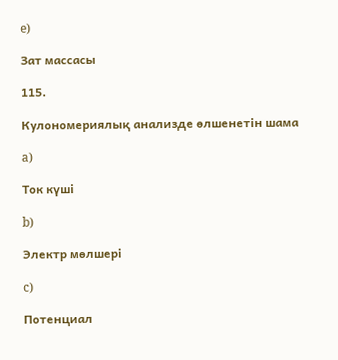e)

Зат массасы

115.

Кулономериялық анализде өлшенетін шама

a)

Ток күші

b)

Электр мөлшері

c)

Потенциал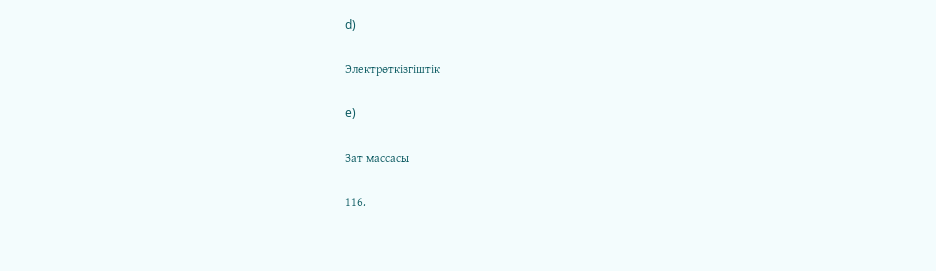d)

Электрөткізгіштік

e)

Зат массасы

116.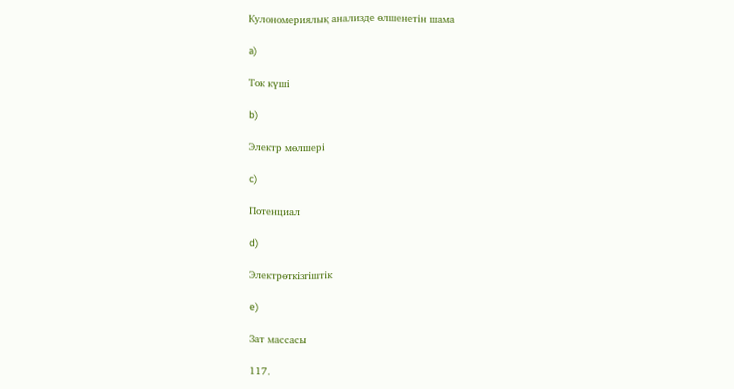Кулономериялық анализде өлшенетін шама

a)

Ток күші

b)

Электр мөлшері

c)

Потенциал

d)

Электрөткізгіштік

e)

Зат массасы

117.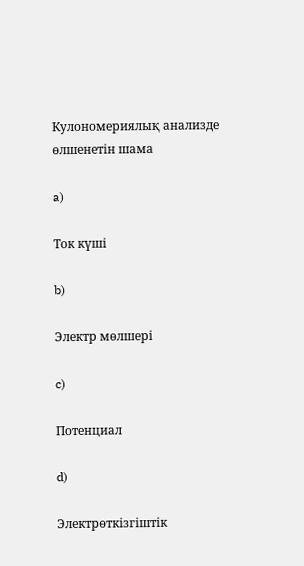Кулономериялық анализде өлшенетін шама

a)

Ток күші

b)

Электр мөлшері

c)

Потенциал

d)

Электрөткізгіштік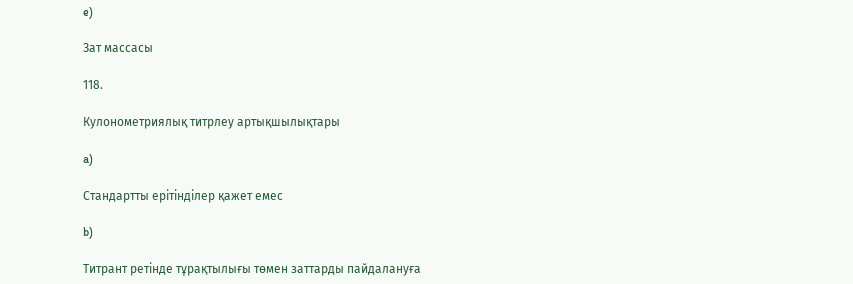e)

Зат массасы

118.

Кулонометриялық титрлеу артықшылықтары

a)

Стандартты ерітінділер қажет емес

b)

Титрант ретінде тұрақтылығы төмен заттарды пайдалануға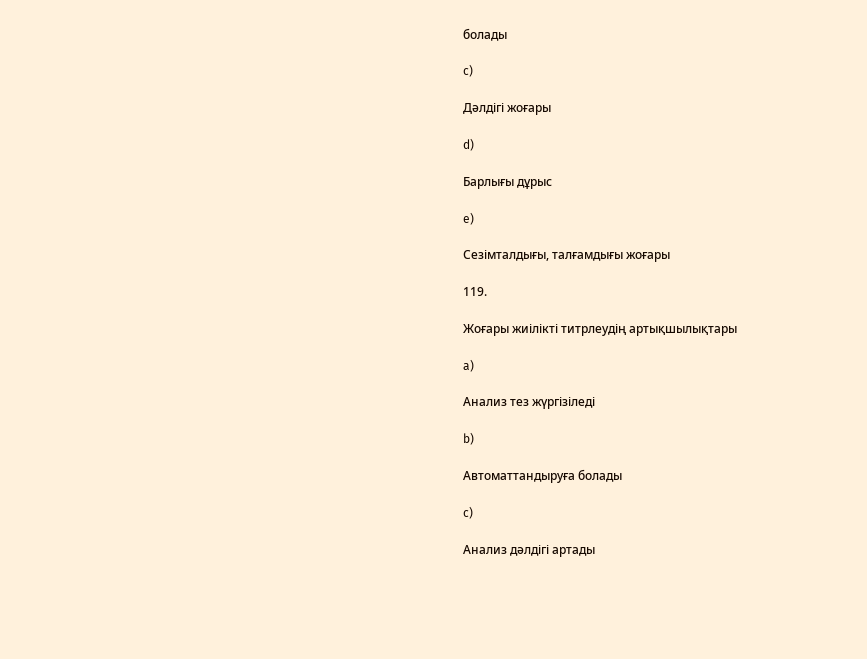болады

c)

Дәлдігі жоғары

d)

Барлығы дұрыс

e)

Сезімталдығы, талғамдығы жоғары

119.

Жоғары жиілікті титрлеудің артықшылықтары

a)

Анализ тез жүргізіледі

b)

Автоматтандыруға болады

c)

Анализ дәлдігі артады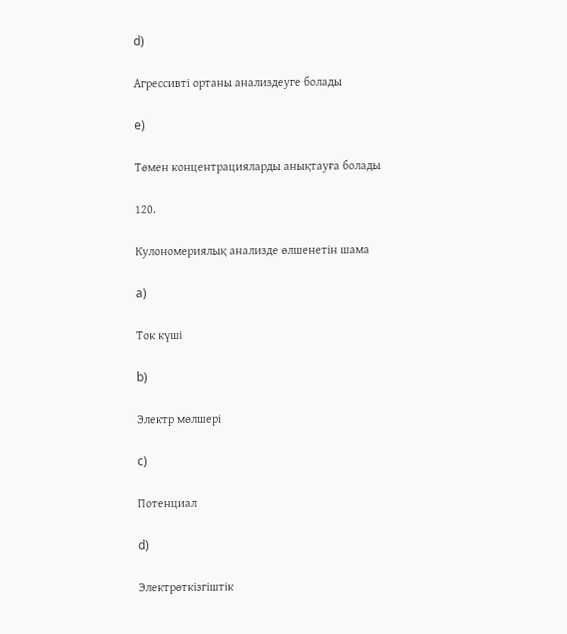d)

Агрессивті ортаны анализдеуге болады

e)

Төмен концентрацияларды анықтауға болады

120.

Кулономериялық анализде өлшенетін шама

a)

Ток күші

b)

Электр мөлшері

c)

Потенциал

d)

Электрөткізгіштік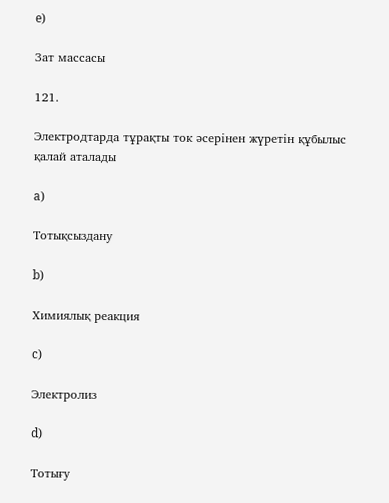e)

Зат массасы

121.

Электродтарда тұрақты ток әсерінен жүретін құбылыс қалай аталады

a)

Тотықсыздану

b)

Химиялық реакция

c)

Электролиз

d)

Тотығу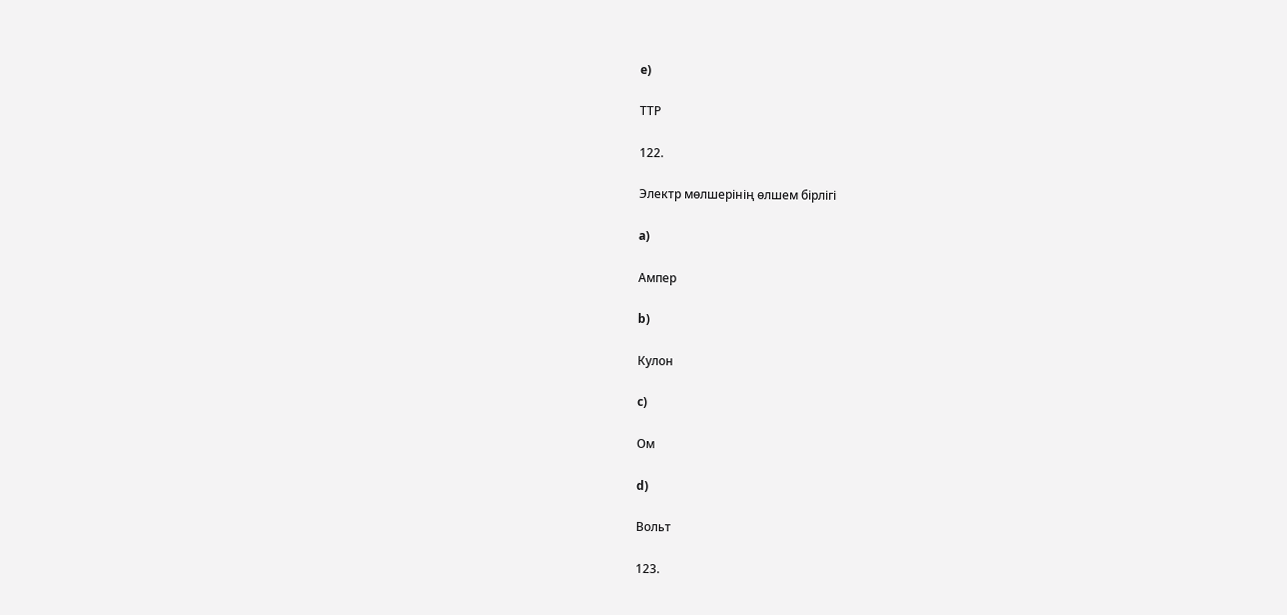e)

ТТР

122.

Электр мөлшерінің өлшем бірлігі

a)

Ампер

b)

Кулон

c)

Ом

d)

Вольт

123.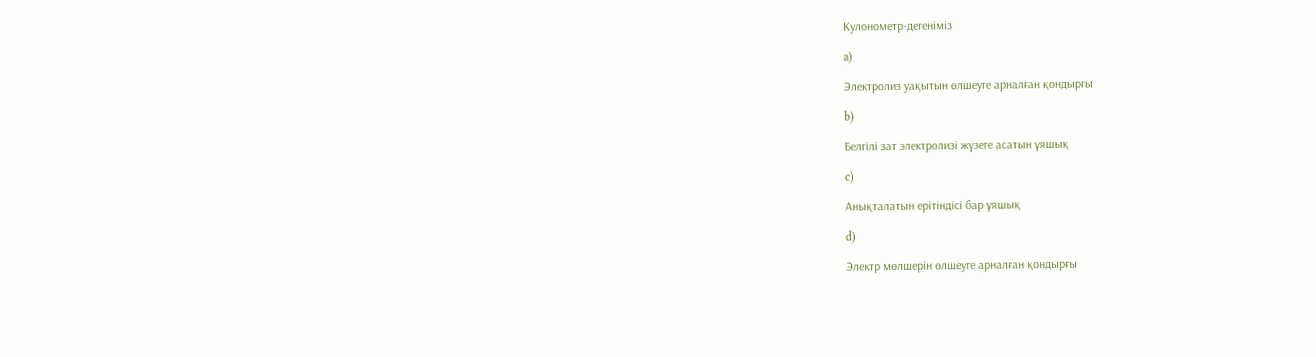Кулонометр-дегеніміз

a)

Электролиз уақытын өлшеуге арналған қондырғы

b)

Белгілі зат электролизі жүзеге асатын ұяшық

c)

Анықталатын ерітіндісі бар ұяшық

d)

Электр мөлшерін өлшеуге арналған қондырғы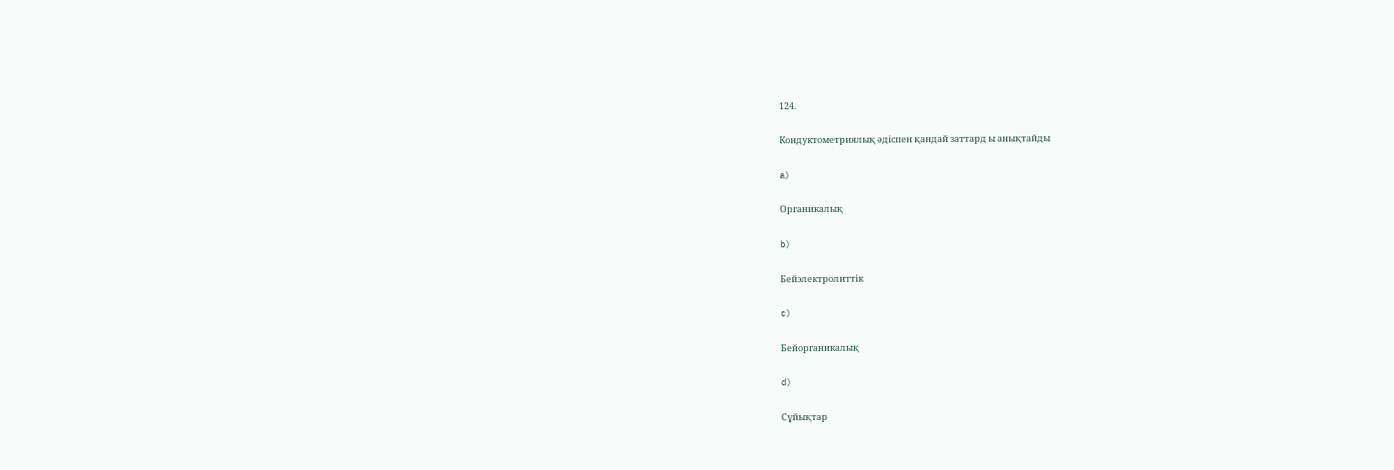124.

Кондуктометриялық әдіспен қандай заттард ы анықтайды

a)

Органикалық

b)

Бейэлектролиттік

c)

Бейорганикалық

d)

Сұйықтар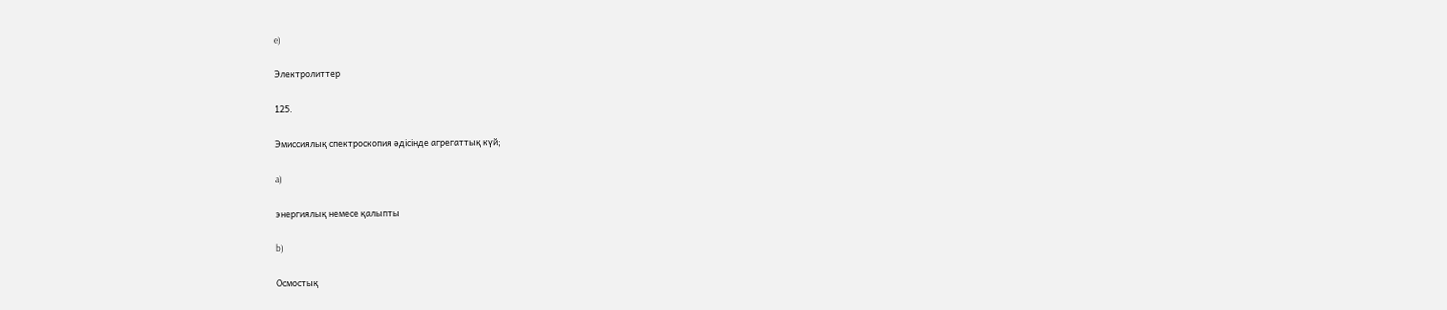e)

Электролиттер

125.

Эмиссиялық спектроскопия әдісінде агрегаттық күй;

a)

энергиялық немесе қалыпты

b)

Осмостық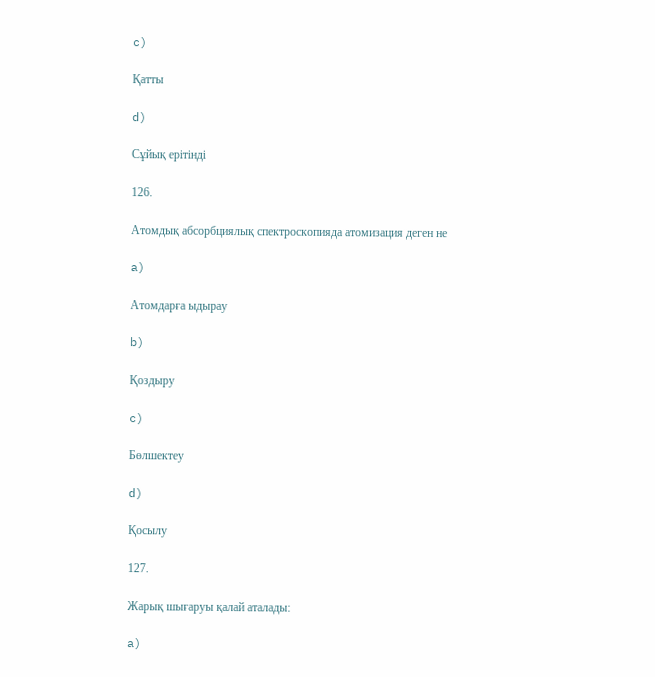c)

Қатты

d)

Сұйық ерітінді

126.

Атомдық абсорбциялық спектроскопияда атомизация деген не

a)

Атомдарға ыдырау

b)

Қоздыру

c)

Бөлшектеу

d)

Қосылу

127.

Жарық шығаруы қалай аталады:

a)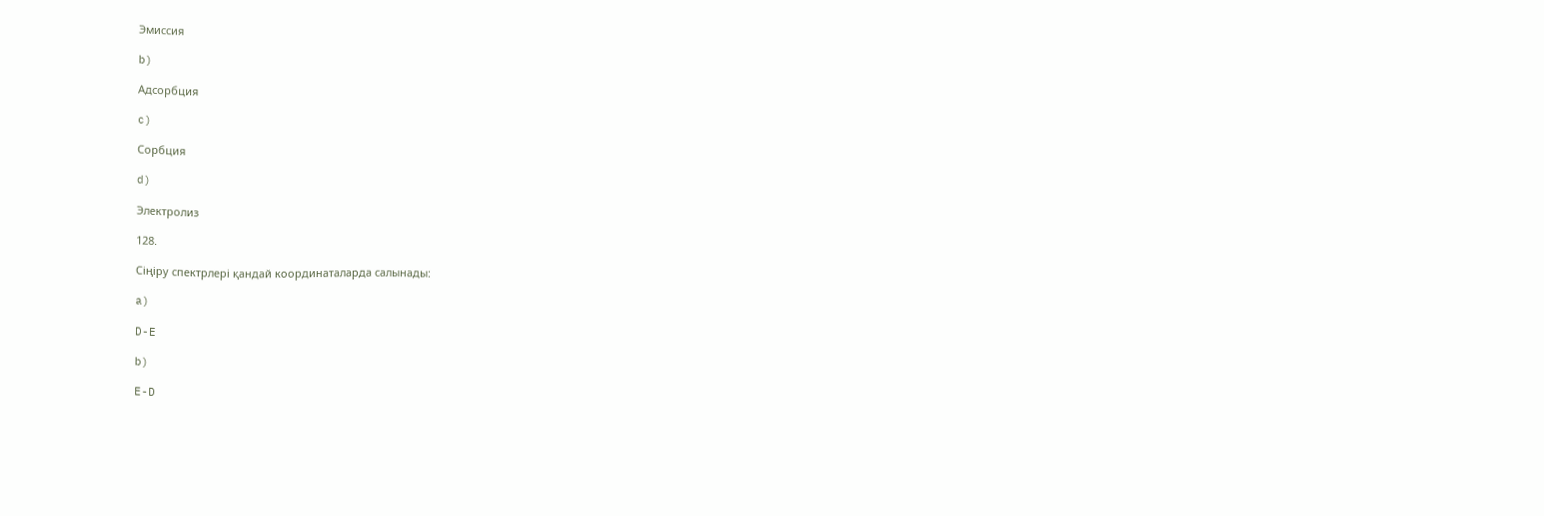Эмиссия

b)

Адсорбция

c)

Сорбция

d)

Электролиз

128.

Сіңіру спектрлері қандай координаталарда салынады:

a)

D-E

b)

E-D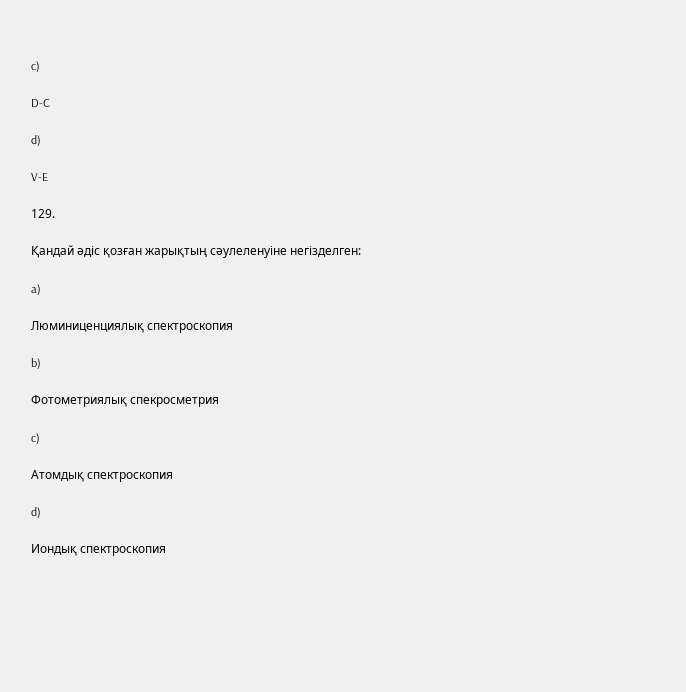c)

D-C

d)

V-E

129.

Қандай әдіс қозған жарықтың сәулеленуіне негізделген:

a)

Люминиценциялық спектроскопия

b)

Фотометриялық спекросметрия

c)

Атомдық спектроскопия

d)

Иондық спектроскопия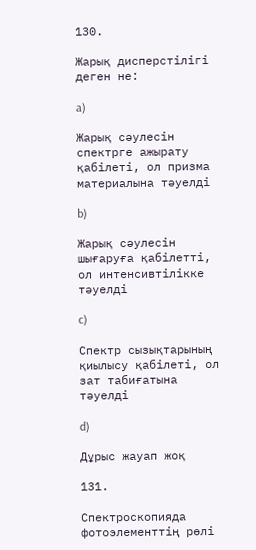130.

Жарық дисперстілігі деген не:

a)

Жарық сәулесін спектрге ажырату қабілеті, ол призма материалына тәуелді

b)

Жарық сәулесін шығаруға қабілетті, ол интенсивтілікке тәуелді

c)

Спектр сызықтарының қиылысу қабілеті, ол зат табиғатына тәуелді

d)

Дұрыс жауап жоқ

131.

Спектроскопияда фотоэлементтің рөлі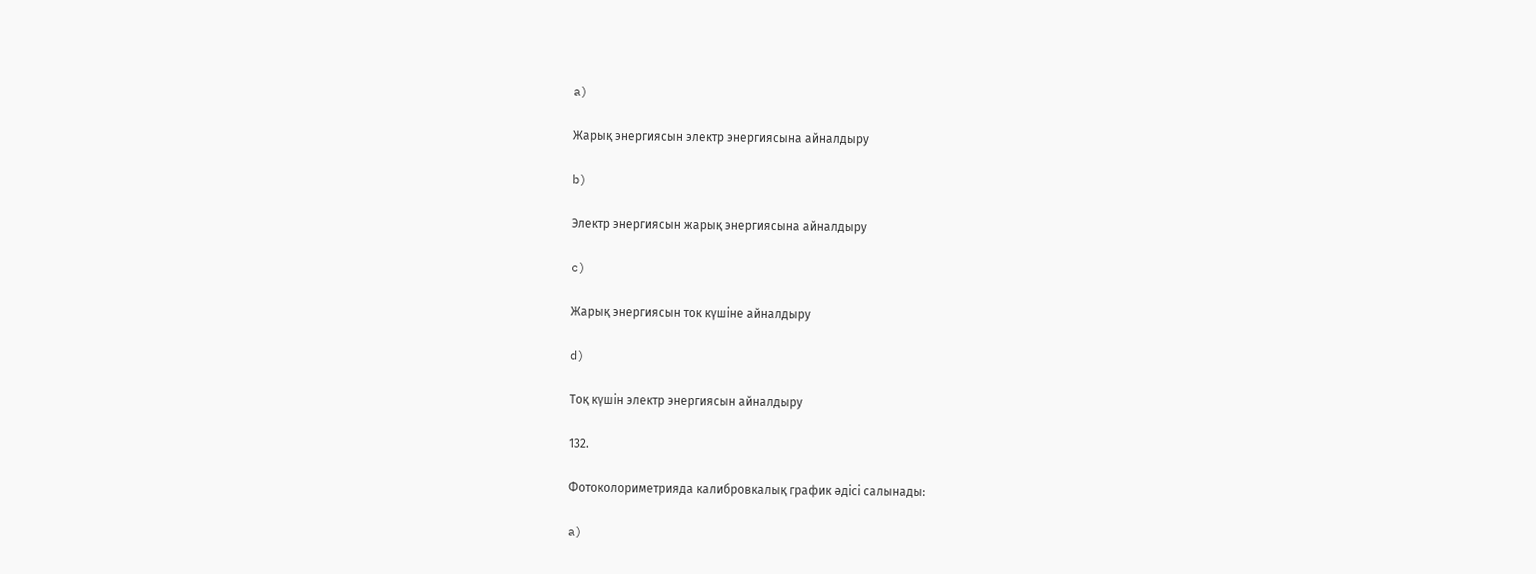a)

Жарық энергиясын электр энергиясына айналдыру

b)

Электр энергиясын жарық энергиясына айналдыру

c)

Жарық энергиясын ток күшіне айналдыру

d)

Тоқ күшін электр энергиясын айналдыру

132.

Фотоколориметрияда калибровкалық график әдісі салынады:

a)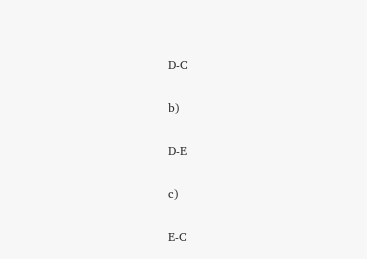D-C

b)

D-E

c)

E-C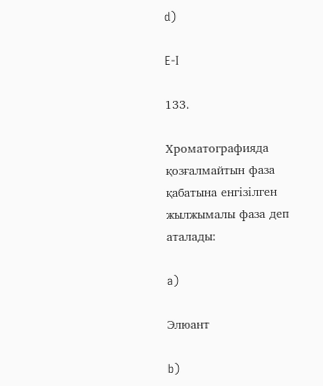d)

E-I

133.

Хроматографияда қозғалмайтын фаза қабатына енгізілген жылжымалы фаза деп аталады:

a)

Элюант

b)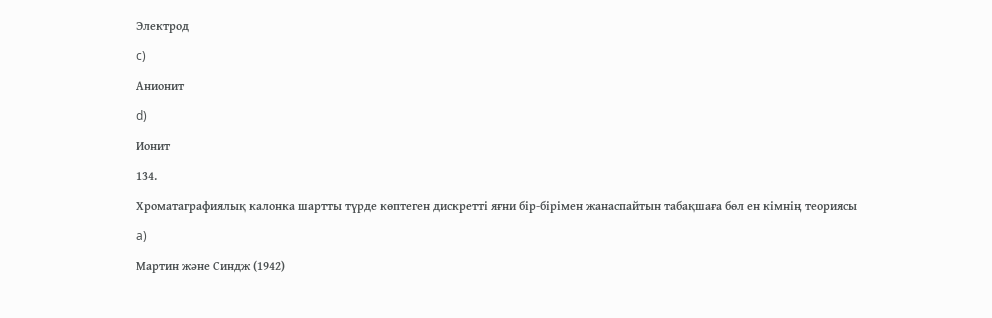Электрод

c)

Анионит

d)

Ионит

134.

Хроматаграфиялық калонка шартты түрде көптеген дискретті яғни бір-бірімен жанаспайтын табақшаға бөл ен кімнің теориясы

a)

Мартин және Синдж (1942)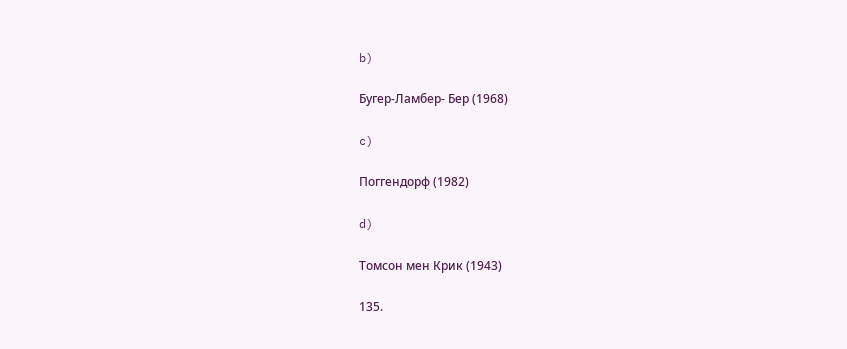b)

Бугер-Ламбер- Бер (1968)

c)

Поггендорф (1982)

d)

Томсон мен Крик (1943)

135.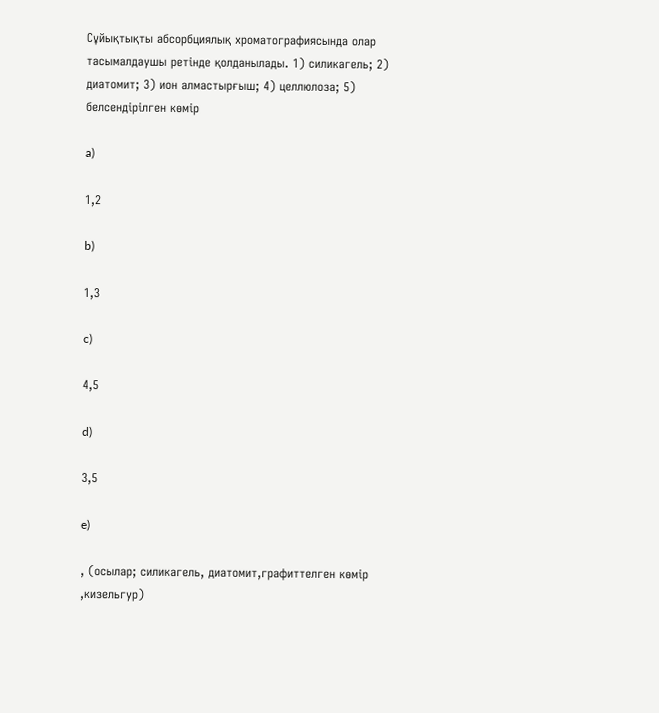Сұйықтықты абсорбциялық хроматографиясында олар тасымалдаушы ретінде қолданылады. 1) силикагель; 2) диатомит; 3) ион алмастырғыш; 4) целлюлоза; 5) белсендірілген көмір

a)

1,2

b)

1,3

c)

4,5

d)

3,5

e)

, (осылар; силикагель, диатомит,графиттелген көмір ,кизельгур)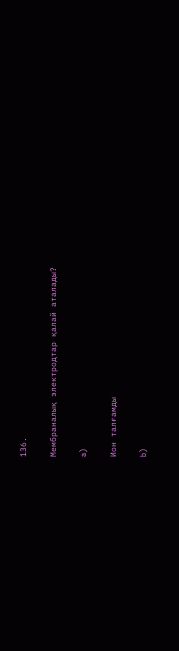136.

Мембраналық электродтар қалай аталады?

a)

Ион талғамды

b)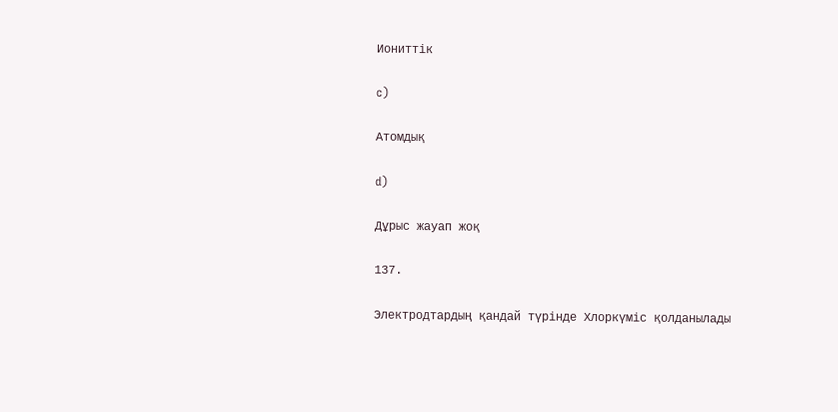Иониттік

c)

Атомдық

d)

Дұрыс жауап жоқ

137.

Электродтардың қандай түрінде Хлоркүміс қолданылады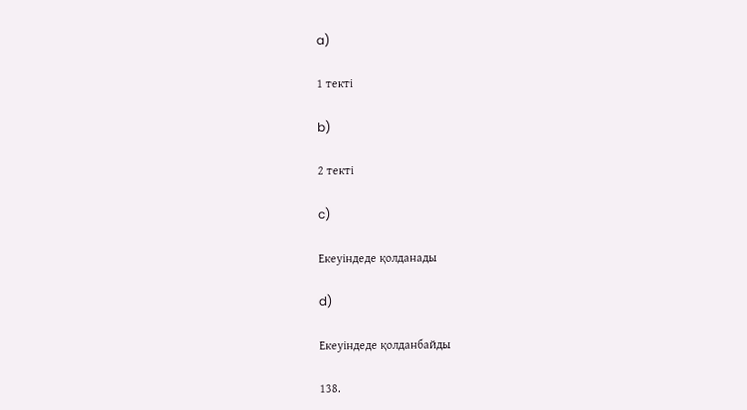a)

1 текті

b)

2 текті

c)

Екеуіндеде қолданады

d)

Екеуіндеде қолданбайды

138.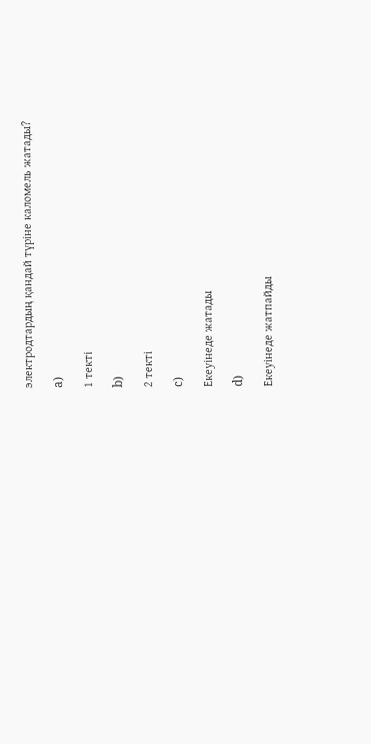электродтардың қандай түріне каломель жатады?

a)

1 текті

b)

2 текті

c)

Екеуінеде жатады

d)

Екеуінеде жатпайды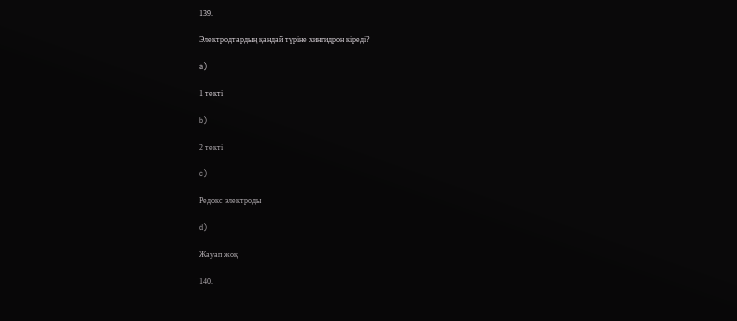139.

Электродтардың қандай түріне хингидрон кіреді?

a)

1 текті

b)

2 текті

c)

Редокс электроды

d)

Жауап жоқ

140.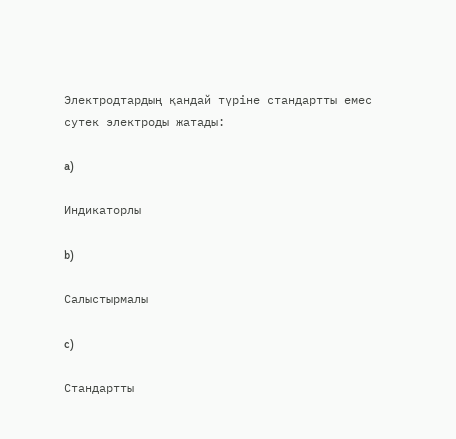Электродтардың қандай түріне стандартты емес сутек электроды жатады:

a)

Индикаторлы

b)

Салыстырмалы

c)

Стандартты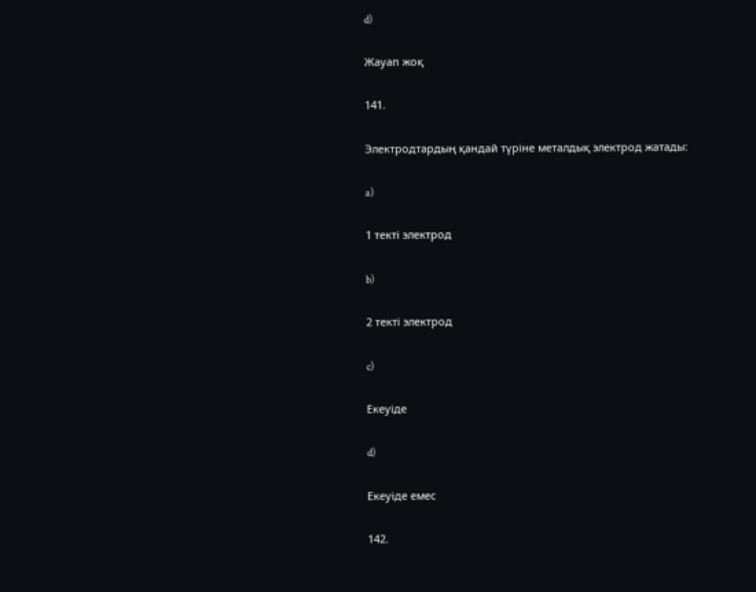d)

Жауап жоқ

141.

Электродтардың қандай түріне металдық электрод жатады:

a)

1 текті электрод

b)

2 текті электрод

c)

Екеуіде

d)

Екеуіде емес

142.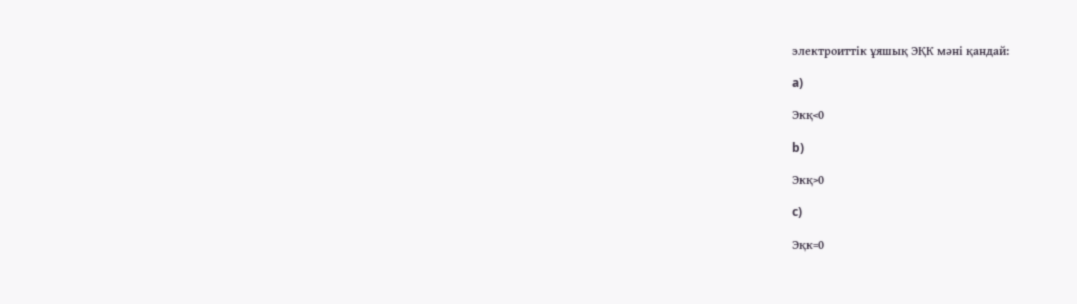электроиттік ұяшық ЭҚК мәні қандай:

a)

Экқ<0

b)

Экқ>0

c)

Эқк=0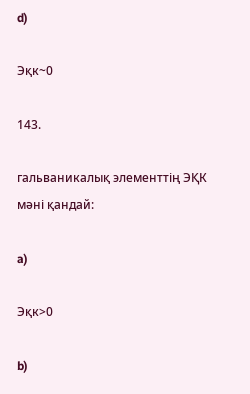d)

Эқк~0

143.

гальваникалық элементтің ЭҚК мәні қандай:

a)

Эқк>0

b)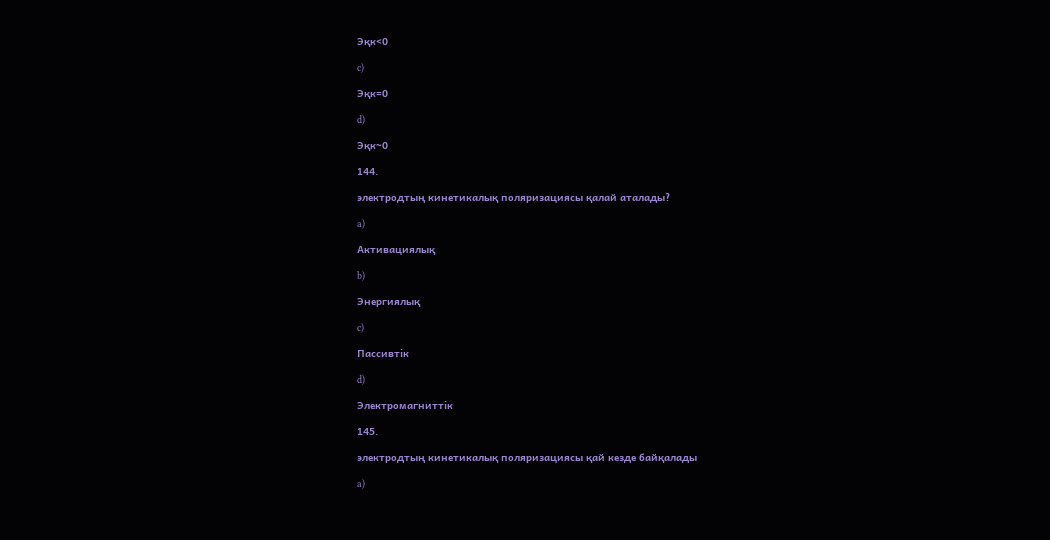Эқк<0

c)

Эқк=0

d)

Эқк~0

144.

электродтың кинетикалық поляризациясы қалай аталады?

a)

Активациялық

b)

Энергиялық

c)

Пассивтік

d)

Электромагниттік

145.

электродтың кинетикалық поляризациясы қай кезде байқалады

a)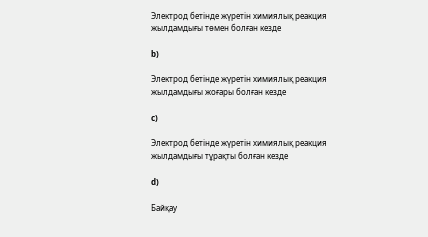Электрод бетінде жүретін химиялық реакция жылдамдығы төмен болған кезде

b)

Электрод бетінде жүретін химиялық реакция жылдамдығы жоғары болған кезде

c)

Электрод бетінде жүретін химиялық реакция жылдамдығы тұрақты болған кезде

d)

Байқау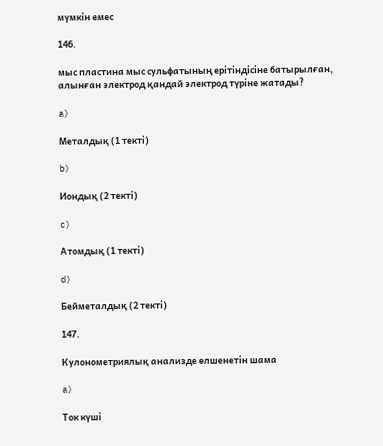мүмкін емес

146.

мыс пластина мыс сульфатының ерітіндісіне батырылған, алынған электрод қандай электрод түріне жатады?

a)

Металдық (1 текті)

b)

Иондық (2 текті)

c)

Атомдық (1 текті)

d)

Бейметалдық (2 текті)

147.

Кулонометриялық анализде өлшенетін шама

a)

Ток күші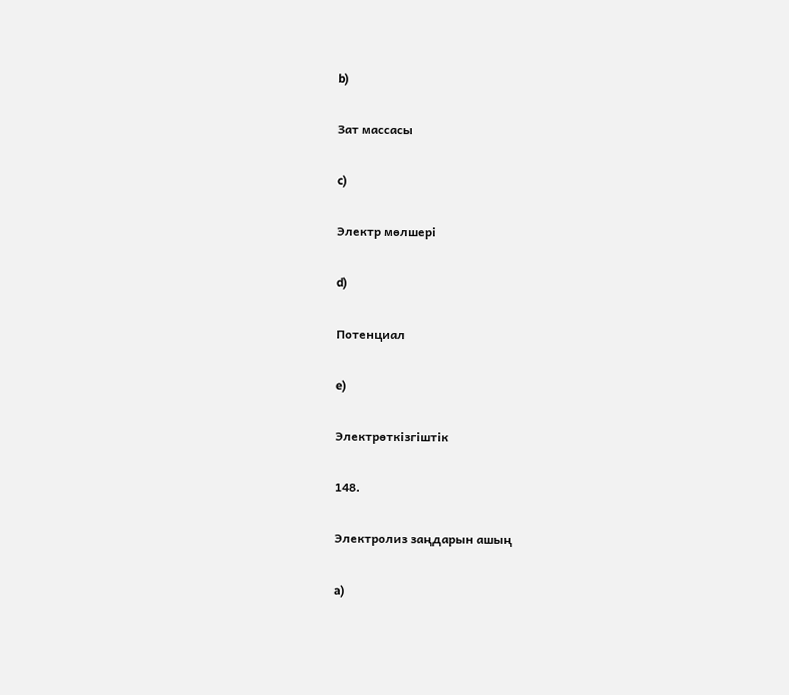b)

Зат массасы

c)

Электр мөлшері

d)

Потенциал

e)

Электрөткізгіштік

148.

Электролиз заңдарын ашың

a)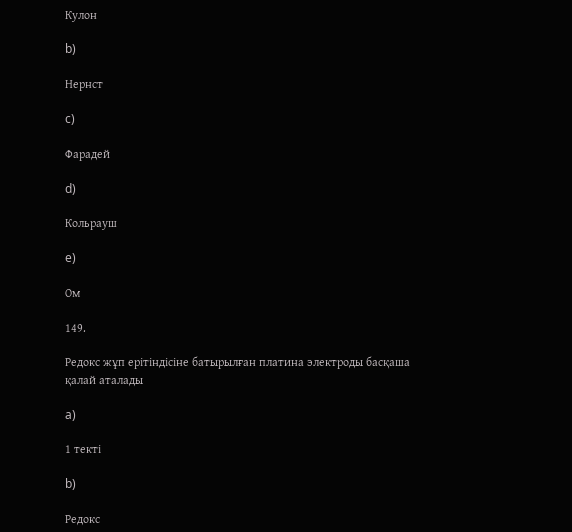Кулон

b)

Нернст

c)

Фарадей

d)

Кольрауш

e)

Ом

149.

Редокс жұп ерітіндісіне батырылған платина электроды басқаша қалай аталады

a)

1 текті

b)

Редокс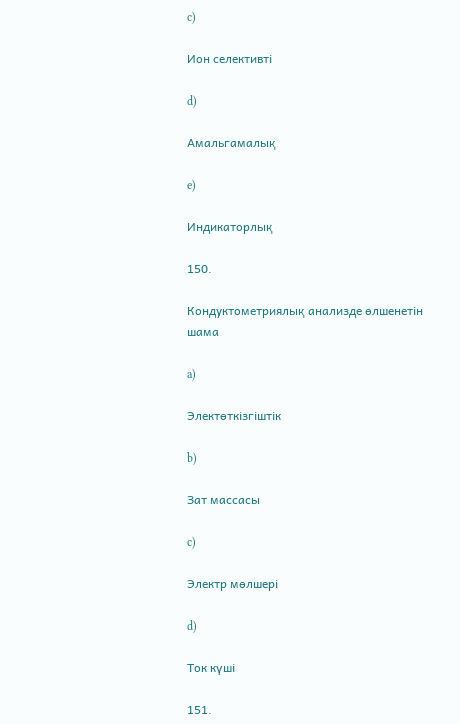c)

Ион селективті

d)

Амальгамалық

e)

Индикаторлық

150.

Кондуктометриялық анализде өлшенетін шама

a)

Электөткізгіштік

b)

Зат массасы

c)

Электр мөлшері

d)

Ток күші

151.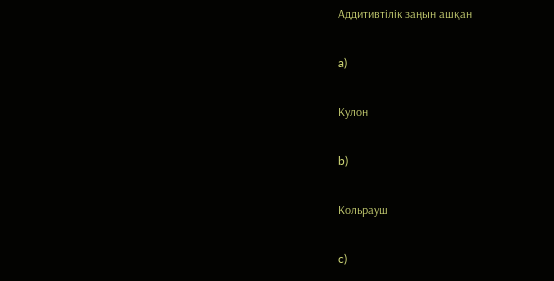Аддитивтілік заңын ашқан

a)

Кулон

b)

Кольрауш

c)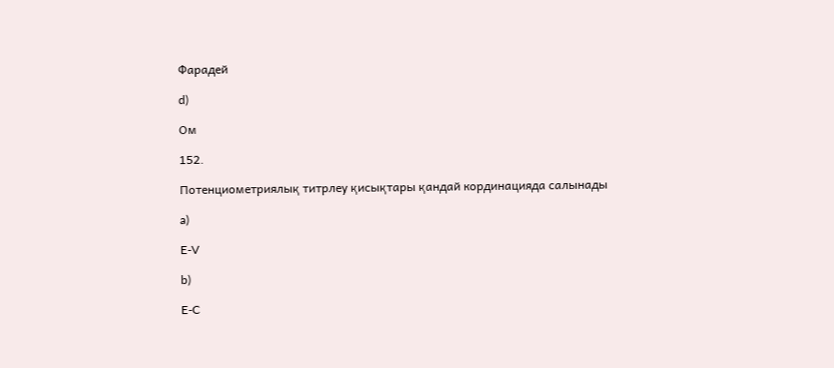Фарадей

d)

Ом

152.

Потенциометриялық титрлеу қисықтары қандай кординацияда салынады

a)

E-V

b)

E-C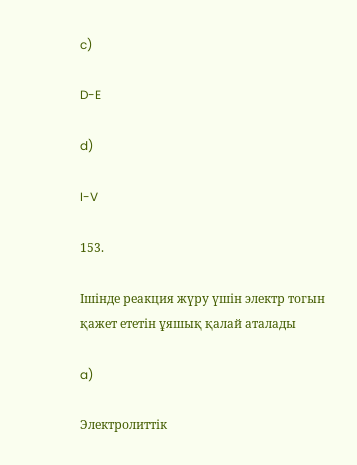c)

D-E

d)

I-V

153.

Ішінде реакция жүру үшін электр тогын қажет ететін ұяшық қалай аталады

a)

Электролиттік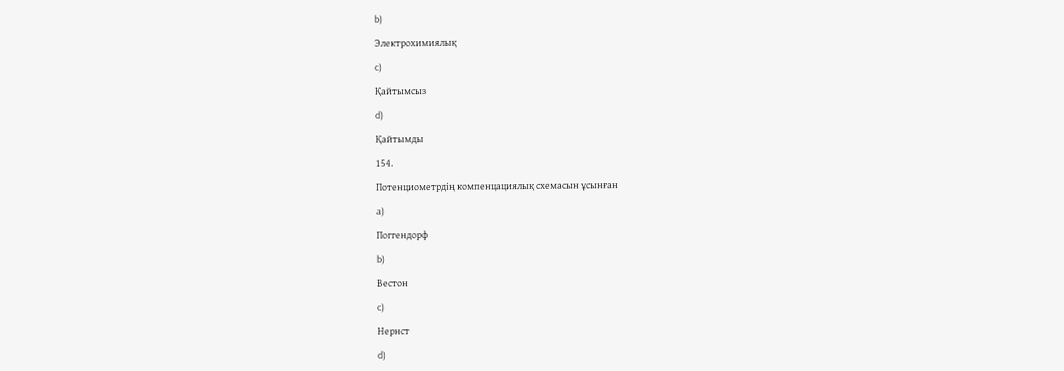b)

Электрохимиялық

c)

Қайтымсыз

d)

Қайтымды

154.

Потенциометрдің компенцациялық схемасын ұсынған

a)

Поггендорф

b)

Вестон

c)

Нернст

d)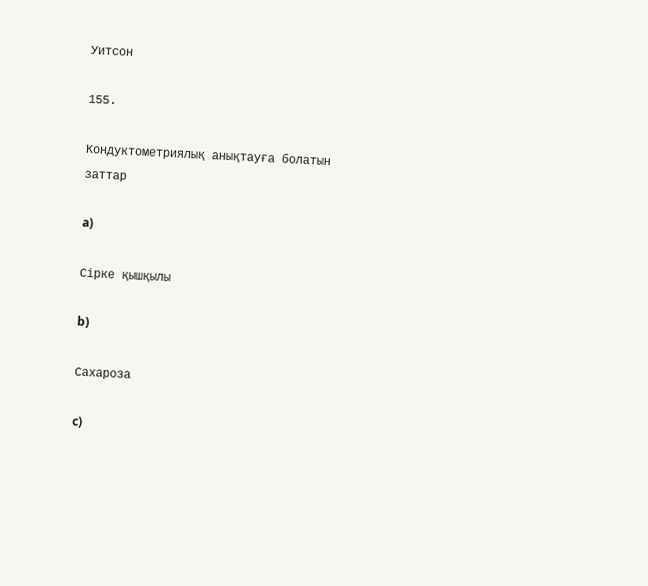Уитсон

155.

Кондуктометриялық анықтауға болатын заттар

a)

Сірке қышқылы

b)

Сахароза

c)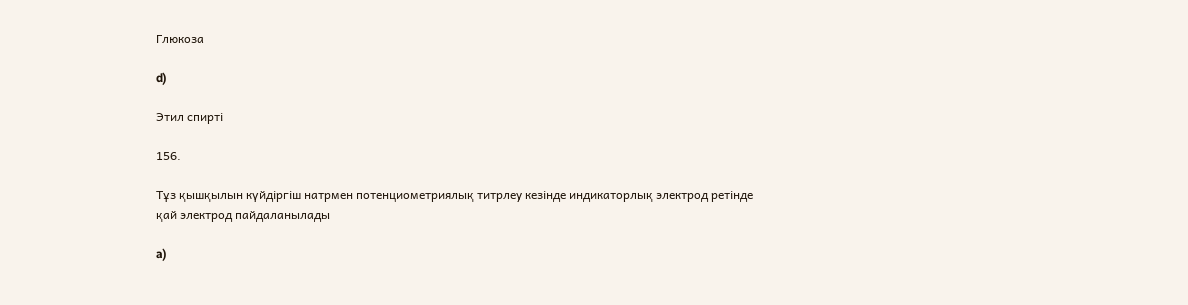Глюкоза

d)

Этил спирті

156.

Тұз қышқылын күйдіргіш натрмен потенциометриялық титрлеу кезінде индикаторлық электрод ретінде қай электрод пайдаланылады

a)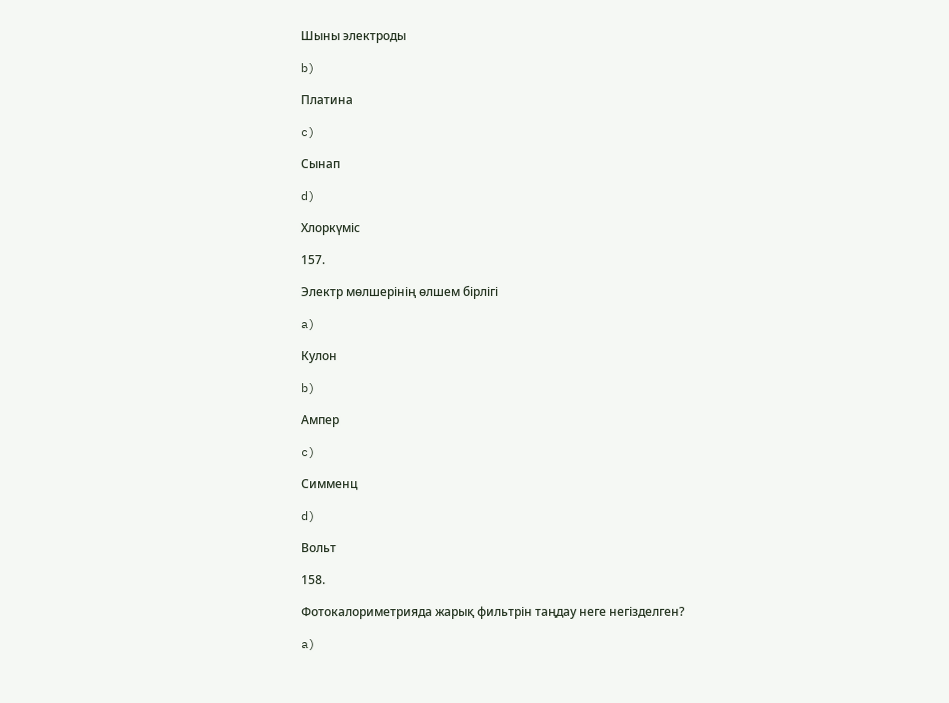Шыны электроды

b)

Платина

c)

Сынап

d)

Хлоркүміс

157.

Электр мөлшерінің өлшем бірлігі

a)

Кулон

b)

Ампер

c)

Симменц

d)

Вольт

158.

Фотокалориметрияда жарық фильтрін таңдау неге негізделген?

a)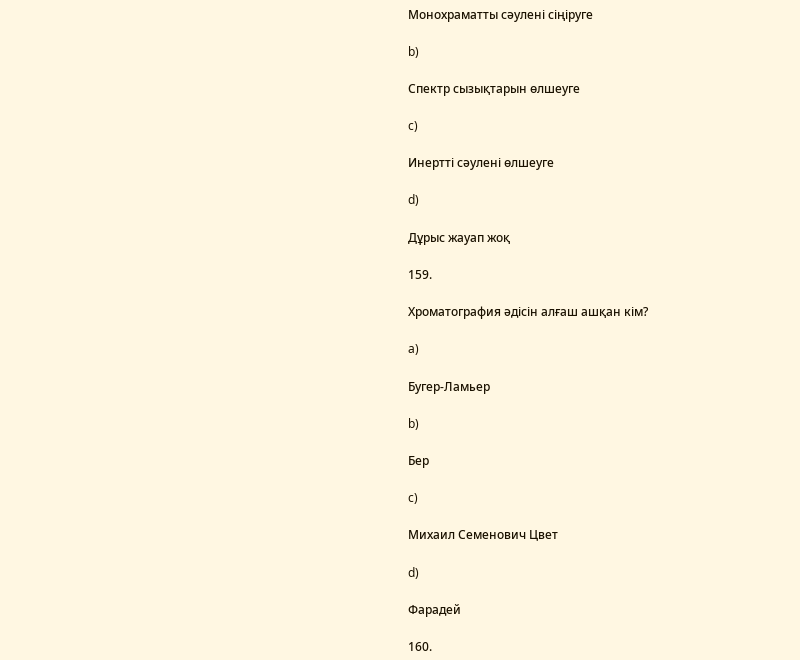Монохраматты сәулені сіңіруге

b)

Спектр сызықтарын өлшеуге

c)

Инертті сәулені өлшеуге

d)

Дұрыс жауап жоқ

159.

Хроматография әдісін алғаш ашқан кім?

a)

Бугер-Ламьер

b)

Бер

c)

Михаил Семенович Цвет

d)

Фарадей

160.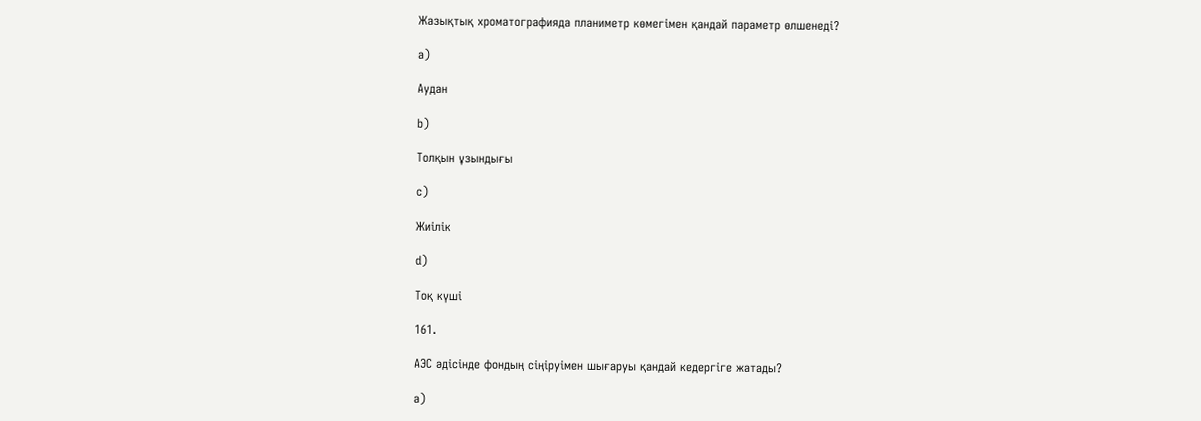Жазықтық хроматографияда планиметр көмегімен қандай параметр өлшенеді?

a)

Аудан

b)

Толқын ұзындығы

c)

Жиілік

d)

Тоқ күші

161.

АЭС әдісінде фондың сіңіруімен шығаруы қандай кедергіге жатады?

a)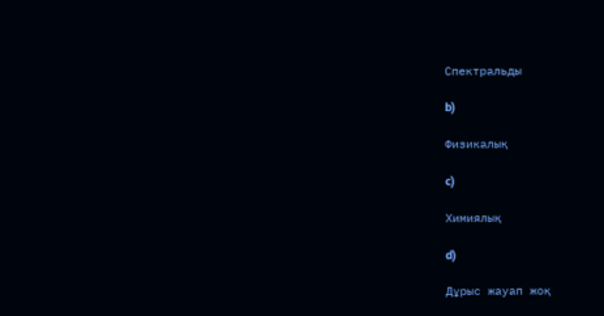Спектральды

b)

Физикалық

c)

Химиялық

d)

Дұрыс жауап жоқ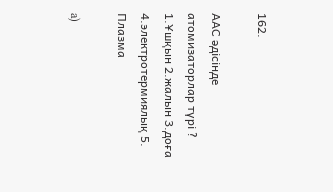162.

ААС әдісінде атомизаторлар түрі ? 1.Ұшқын 2.жалын 3.доға 4.электротермиялық 5. Плазма

a)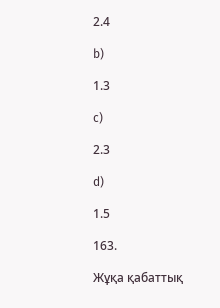2.4

b)

1.3

c)

2.3

d)

1.5

163.

Жұқа қабаттық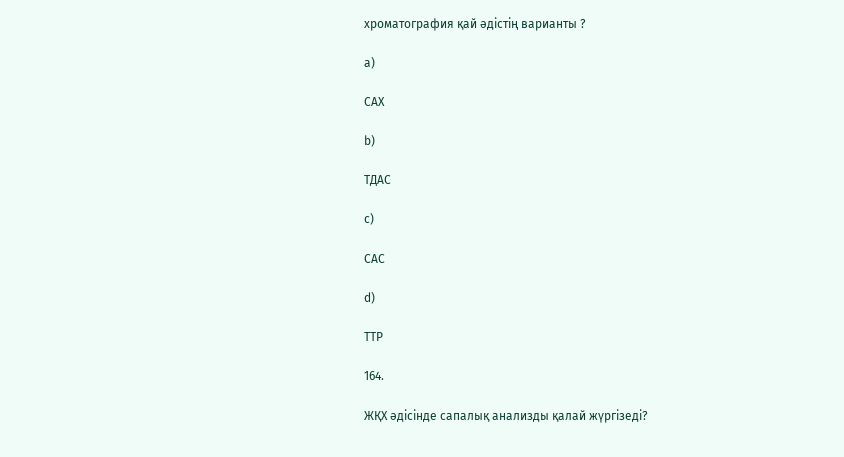хроматография қай әдістің варианты ?

a)

САХ

b)

ТДАС

c)

САС

d)

ТТР

164.

ЖҚХ әдісінде сапалық анализды қалай жүргізеді?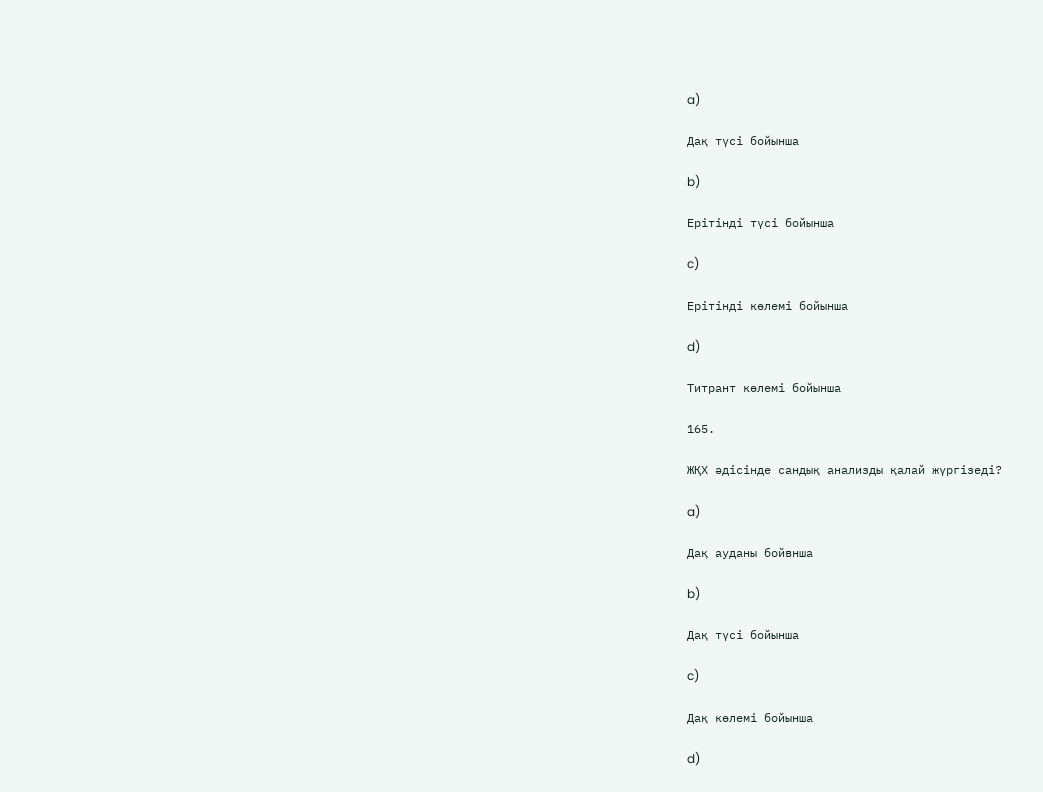a)

Дақ түсі бойынша

b)

Ерітінді түсі бойынша

c)

Ерітінді көлемі бойынша

d)

Титрант көлемі бойынша

165.

ЖҚХ әдісінде сандық анализды қалай жүргізеді?

a)

Дақ ауданы бойвнша

b)

Дақ түсі бойынша

c)

Дақ көлемі бойынша

d)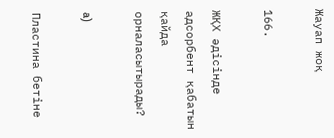Жауап жоқ

166.

ЖҚХ әдісінде адсорбент қабатын қайда орналасытырады?

a)

Пластина бетіне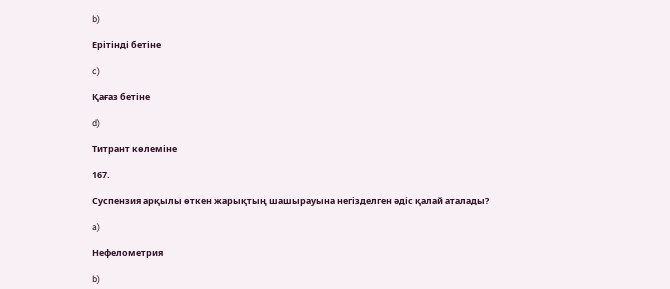b)

Ерітінді бетіне

c)

Қағаз бетіне

d)

Титрант көлеміне

167.

Суспензия арқылы өткен жарықтың шашырауына негізделген әдіс қалай аталады?

a)

Нефелометрия

b)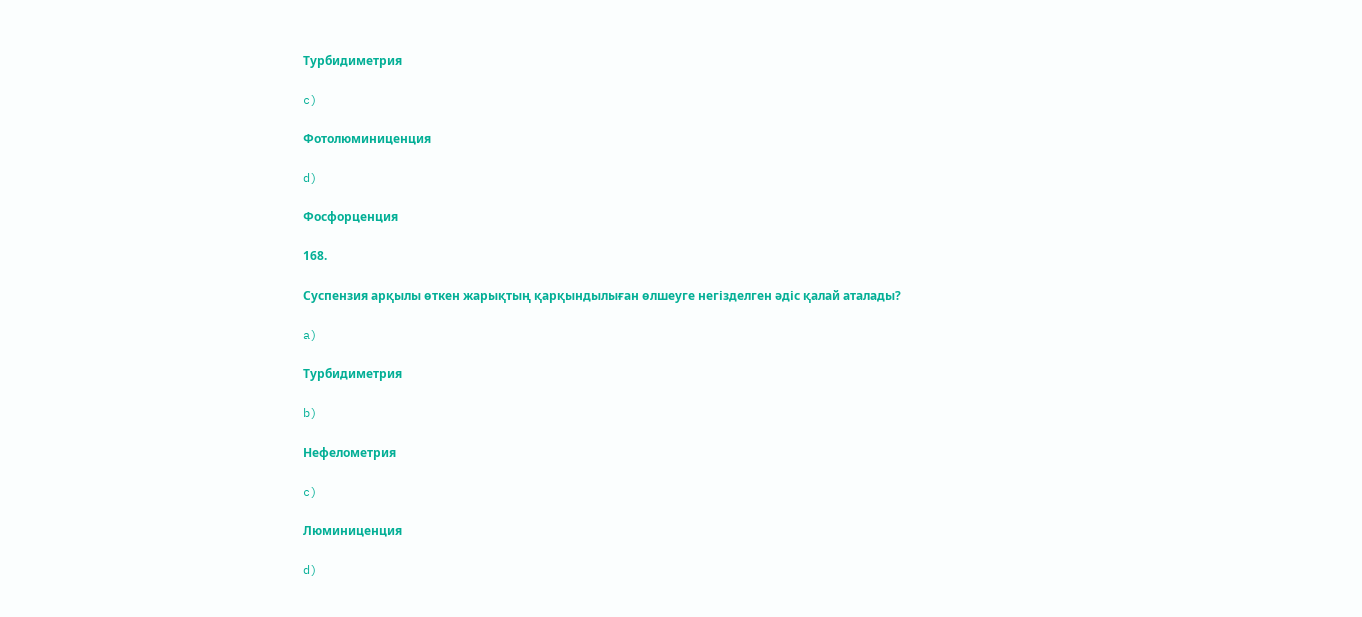Турбидиметрия

c)

Фотолюминиценция

d)

Фосфорценция

168.

Суспензия арқылы өткен жарықтың қарқындылыған өлшеуге негізделген әдіс қалай аталады?

a)

Турбидиметрия

b)

Нефелометрия

c)

Люминиценция

d)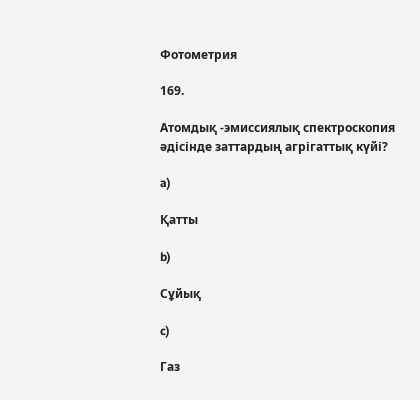Фотометрия

169.

Атомдық -эмиссиялық спектроскопия әдісінде заттардың агрігаттық күйі?

a)

Қатты

b)

Сұйық

c)

Газ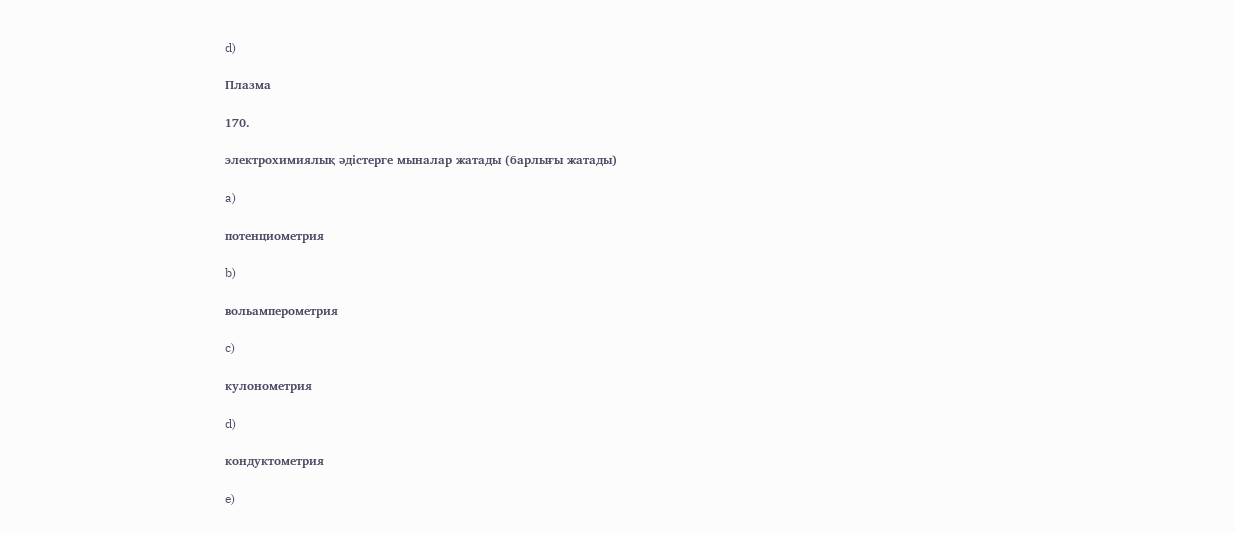d)

Плазма

170.

электрохимиялық әдістерге мыналар жатады (барлығы жатады)

a)

потенциометрия

b)

вольамперометрия

c)

кулонометрия

d)

кондуктометрия

e)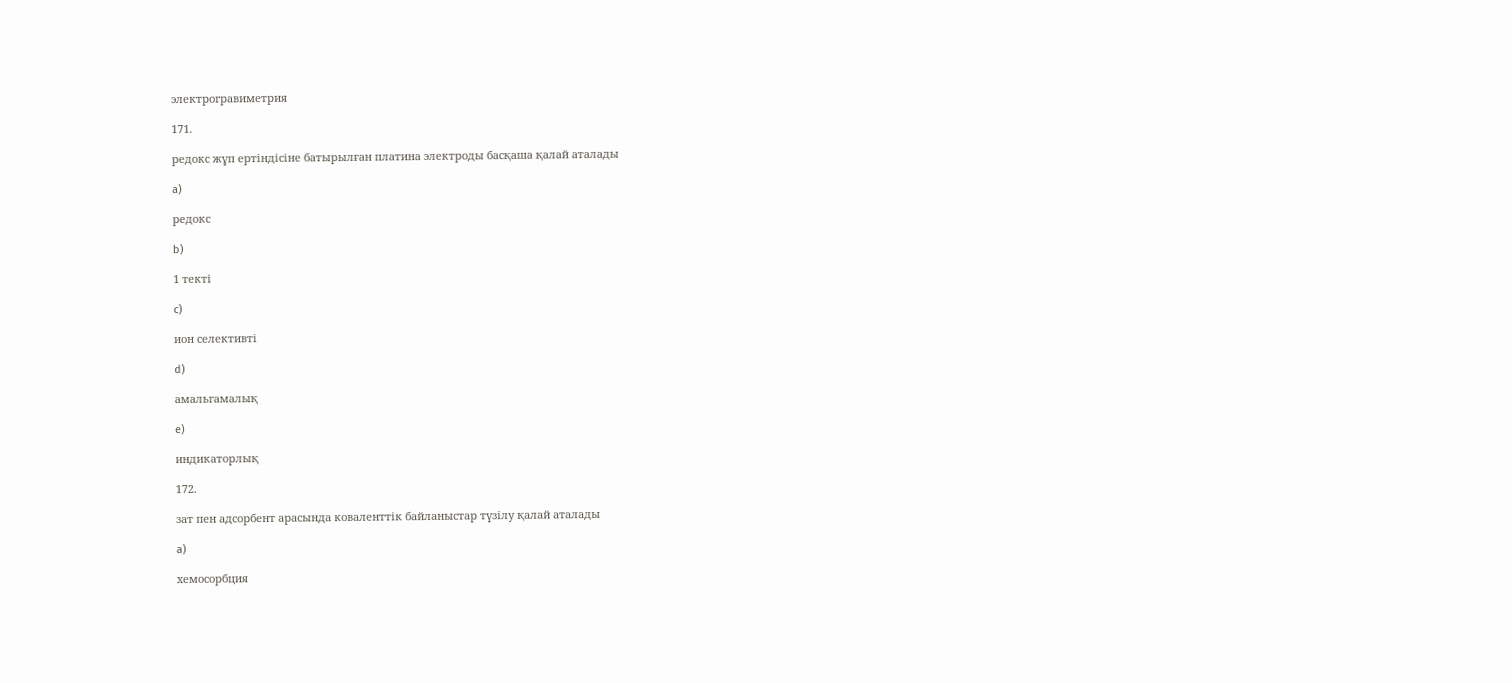электрогравиметрия

171.

редокс жұп ертіндісіне батырылған платина электроды басқаша қалай аталады

a)

редокс

b)

1 текті

c)

ион селективті

d)

амальгамалық

e)

индикаторлық

172.

зат пен адсорбент арасында коваленттік байланыстар түзілу қалай аталады

a)

хемосорбция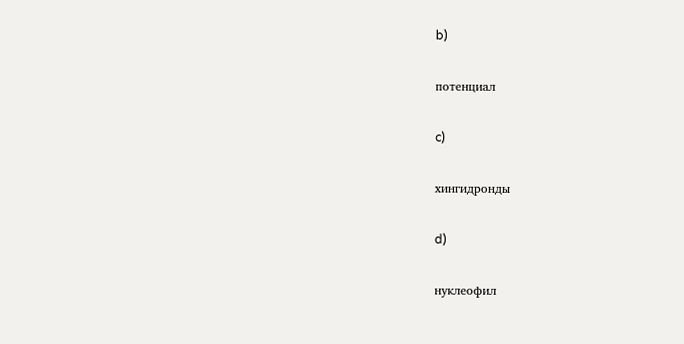b)

потенциал

c)

хингидронды

d)

нуклеофил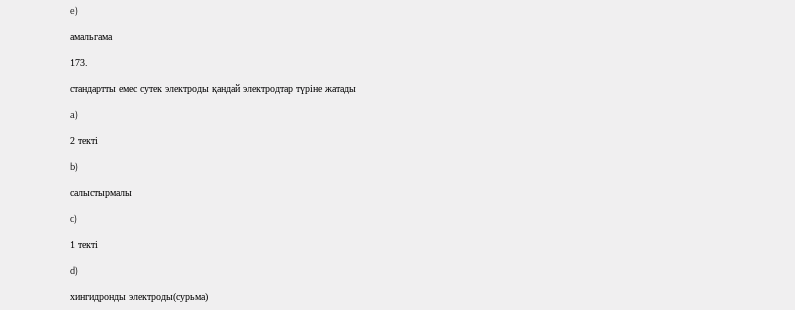e)

амальгама

173.

стандартты емес сутек электроды қандай электродтар түріне жатады

a)

2 текті

b)

салыстырмалы

c)

1 текті

d)

хингидронды электроды(сурьма)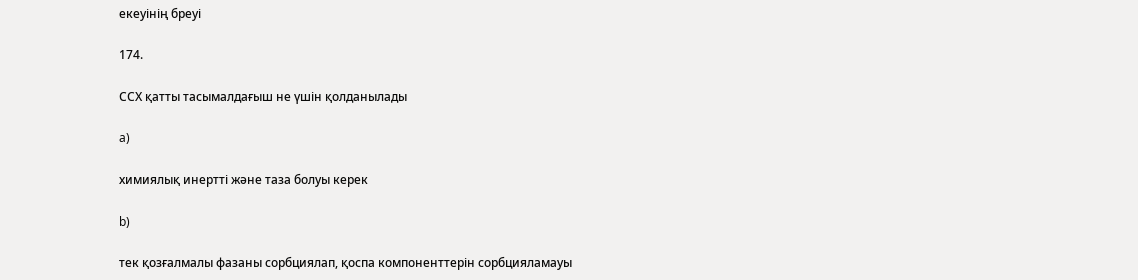екеуінің бреуі

174.

ССХ қатты тасымалдағыш не үшін қолданылады

a)

химиялық инертті және таза болуы керек

b)

тек қозғалмалы фазаны сорбциялап, қоспа компоненттерін сорбцияламауы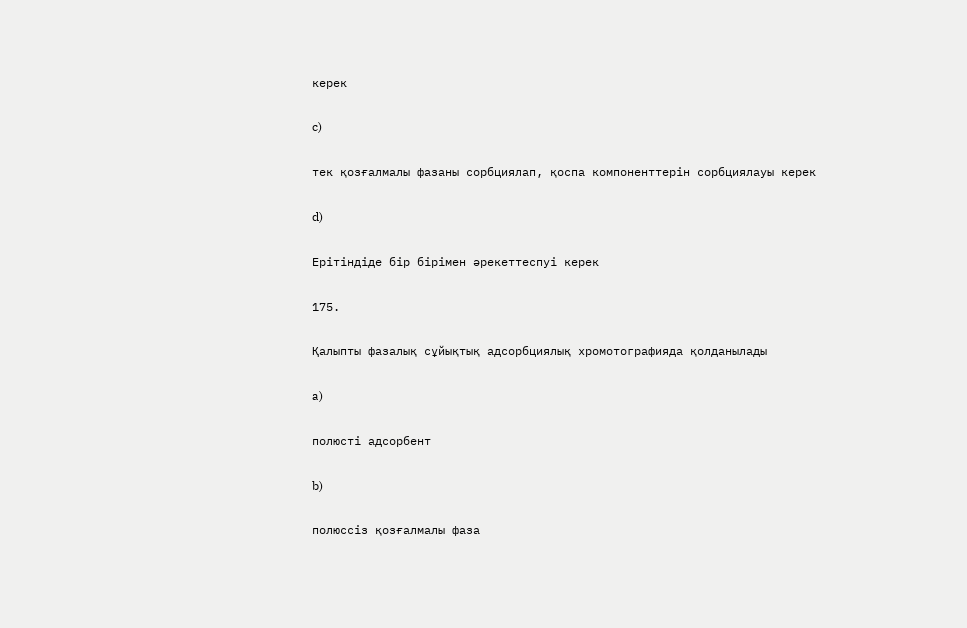керек

c)

тек қозғалмалы фазаны сорбциялап, қоспа компоненттерін сорбциялауы керек

d)

Ерітіндіде бір бірімен әрекеттеспуі керек

175.

Қалыпты фазалық сұйықтық адсорбциялық хромотографияда қолданылады

a)

полюсті адсорбент

b)

полюссіз қозғалмалы фаза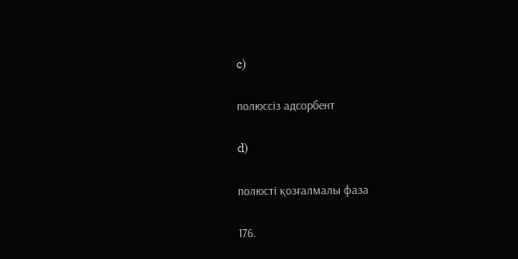c)

полюссіз адсорбент

d)

полюсті қозғалмалы фаза

176.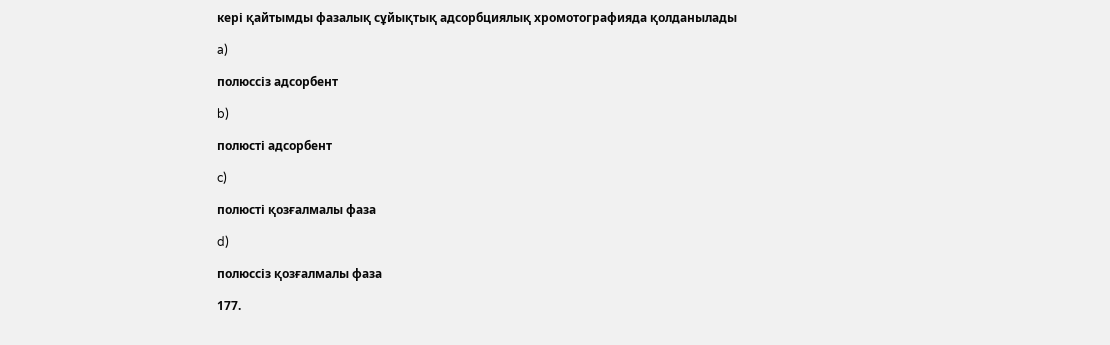кері қайтымды фазалық сұйықтық адсорбциялық хромотографияда қолданылады

a)

полюссіз адсорбент

b)

полюсті адсорбент

c)

полюсті қозғалмалы фаза

d)

полюссіз қозғалмалы фаза

177.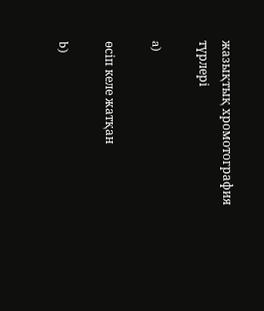жазықтық хромотография түрлері

a)

өсіп келе жатқан

b)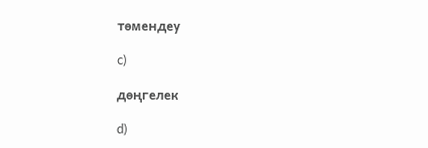төмендеу

c)

дөңгелек

d)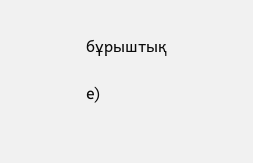бұрыштық

e)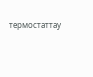термостаттау